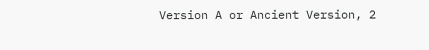Version A or Ancient Version, 2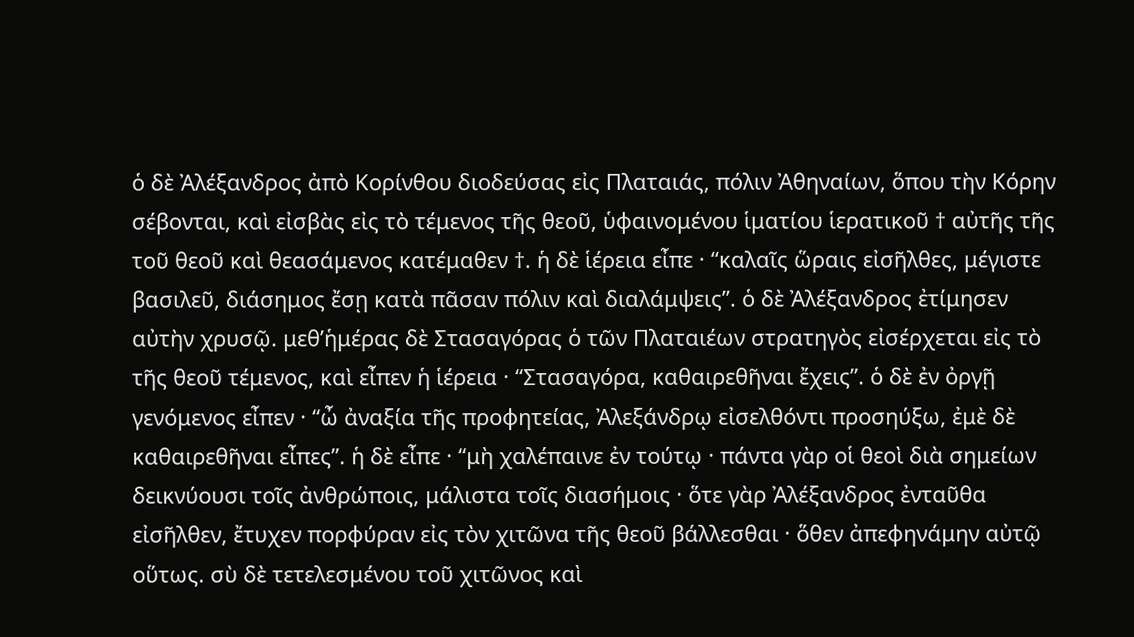ὁ δὲ Ἀλέξανδρος ἀπὸ Κορίνθου διοδεύσας εἰς Πλαταιάς, πόλιν Ἀθηναίων, ὅπου τὴν Κόρην σέβονται, καὶ εἰσβὰς εἰς τὸ τέμενος τῆς θεοῦ, ὑφαινομένου ἱματίου ἱερατικοῦ † αὐτῆς τῆς τοῦ θεοῦ καὶ θεασάμενος κατέμαθεν †. ἡ δὲ ἱέρεια εἶπε · “καλαῖς ὥραις εἰσῆλθες, μέγιστε βασιλεῦ, διάσημος ἔσῃ κατὰ πᾶσαν πόλιν καὶ διαλάμψεις”. ὁ δὲ Ἀλέξανδρος ἐτίμησεν αὐτὴν χρυσῷ. μεθ’ἡμέρας δὲ Στασαγόρας ὁ τῶν Πλαταιέων στρατηγὸς εἰσέρχεται εἰς τὸ τῆς θεοῦ τέμενος, καὶ εἶπεν ἡ ἱέρεια · “Στασαγόρα, καθαιρεθῆναι ἔχεις”. ὁ δὲ ἐν ὀργῇ γενόμενος εἶπεν · “ὦ ἀναξία τῆς προφητείας, Ἀλεξάνδρῳ εἰσελθόντι προσηύξω, ἐμὲ δὲ καθαιρεθῆναι εἶπες”. ἡ δὲ εἶπε · “μὴ χαλέπαινε ἐν τούτῳ · πάντα γὰρ οἱ θεοὶ διὰ σημείων δεικνύουσι τοῖς ἀνθρώποις, μάλιστα τοῖς διασήμοις · ὅτε γὰρ Ἀλέξανδρος ἐνταῦθα εἰσῆλθεν, ἔτυχεν πορφύραν εἰς τὸν χιτῶνα τῆς θεοῦ βάλλεσθαι · ὅθεν ἀπεφηνάμην αὐτῷ οὕτως. σὺ δὲ τετελεσμένου τοῦ χιτῶνος καὶ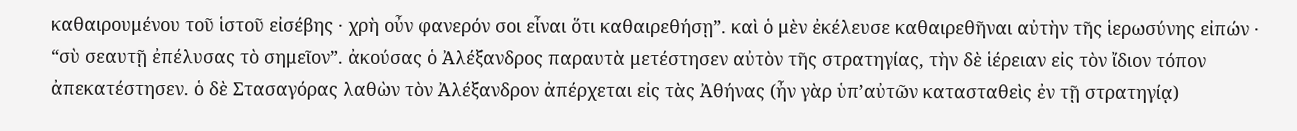καθαιρουμένου τοῦ ἱστοῦ εἰσέβης · χρὴ οὖν φανερόν σοι εἶναι ὅτι καθαιρεθήσῃ”. καὶ ὁ μὲν ἐκέλευσε καθαιρεθῆναι αὐτὴν τῆς ἱερωσύνης εἰπών · “σὺ σεαυτῇ ἐπέλυσας τὸ σημεῖον”. ἀκούσας ὁ Ἀλέξανδρος παραυτὰ μετέστησεν αὐτὸν τῆς στρατηγίας, τὴν δὲ ἱέρειαν εἰς τὸν ἴδιον τόπον ἀπεκατέστησεν. ὁ δὲ Στασαγόρας λαθὼν τὸν Ἀλέξανδρον ἀπέρχεται εἰς τὰς Ἀθήνας (ἦν γὰρ ὑπ’αὐτῶν κατασταθεὶς ἐν τῇ στρατηγίᾳ)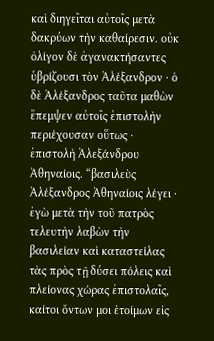καὶ διηγεῖται αὐτοῖς μετὰ δακρύων τὴν καθαίρεσιν. οὐκ ὀλίγον δὲ ἀγανακτήσαντες ὑβρίζουσι τὸν Ἀλέξανδρον · ὁ δὲ Ἀλέξανδρος ταῦτα μαθὼν ἔπεμψεν αὐτοῖς ἐπιστολὴν περιέχουσαν οὕτως · ἐπιστολὴ Ἀλεξάνδρου Ἀθηναίοις. “βασιλεὺς Ἀλέξανδρος Ἀθηναίοις λέγει · ἐγὼ μετὰ τὴν τοῦ πατρὸς τελευτὴν λαβὼν τὴν βασιλείαν καὶ καταστείλας τὰς πρὸς τῇ δύσει πόλεις καὶ πλείονας χώρας ἐπιστολαῖς, καίτοι ὄντων μοι ἑτοίμων εἰς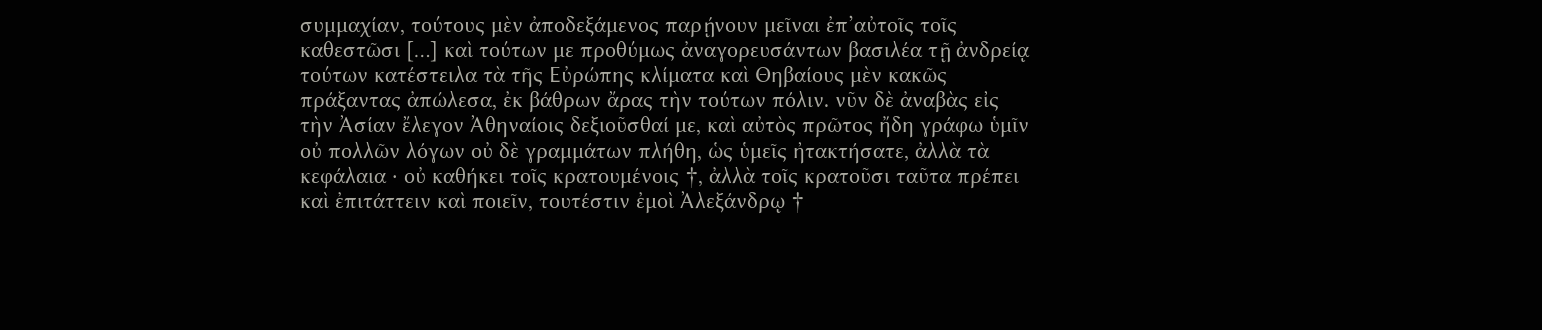συμμαχίαν, τούτους μὲν ἀποδεξάμενος παρῄνουν μεῖναι ἐπ’αὐτοῖς τοῖς καθεστῶσι […] καὶ τούτων με προθύμως ἀναγορευσάντων βασιλέα τῇ ἀνδρείᾳ τούτων κατέστειλα τὰ τῆς Εὐρώπης κλίματα καὶ Θηβαίους μὲν κακῶς πράξαντας ἀπώλεσα, ἐκ βάθρων ἄρας τὴν τούτων πόλιν. νῦν δὲ ἀναβὰς εἰς τὴν Ἀσίαν ἔλεγον Ἀθηναίοις δεξιοῦσθαί με, καὶ αὐτὸς πρῶτος ἤδη γράφω ὑμῖν οὐ πολλῶν λόγων οὐ δὲ γραμμάτων πλήθη, ὡς ὑμεῖς ἠτακτήσατε, ἀλλὰ τὰ κεφάλαια · οὐ καθήκει τοῖς κρατουμένοις †, ἀλλὰ τοῖς κρατοῦσι ταῦτα πρέπει καὶ ἐπιτάττειν καὶ ποιεῖν, τουτέστιν ἐμοὶ Ἀλεξάνδρῳ †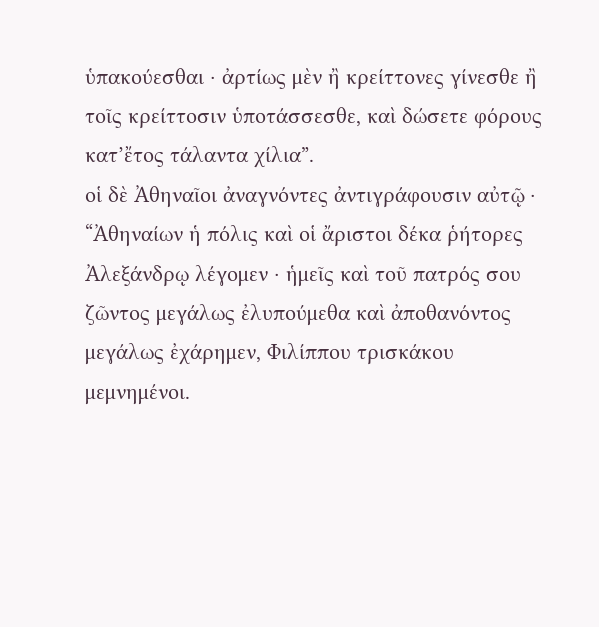ὑπακούεσθαι · ἀρτίως μὲν ἢ κρείττονες γίνεσθε ἢ τοῖς κρείττοσιν ὑποτάσσεσθε, καὶ δώσετε φόρους κατ’ἔτος τάλαντα χίλια”.
οἱ δὲ Ἀθηναῖοι ἀναγνόντες ἀντιγράφουσιν αὐτῷ · “Ἀθηναίων ἡ πόλις καὶ οἱ ἄριστοι δέκα ῥήτορες Ἀλεξάνδρῳ λέγομεν · ἡμεῖς καὶ τοῦ πατρός σου ζῶντος μεγάλως ἐλυπούμεθα καὶ ἀποθανόντος μεγάλως ἐχάρημεν, Φιλίππου τρισκάκου μεμνημένοι.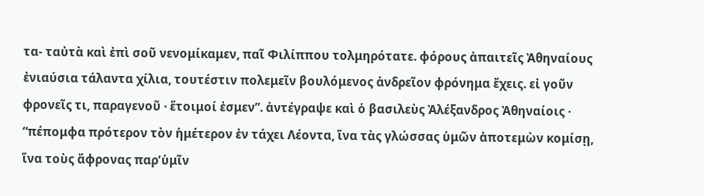τα- ταὐτὰ καὶ ἐπὶ σοῦ νενομίκαμεν, παῖ Φιλίππου τολμηρότατε. φόρους ἀπαιτεῖς Ἀθηναίους ἐνιαύσια τάλαντα χίλια, τουτέστιν πολεμεῖν βουλόμενος ἀνδρεῖον φρόνημα ἔχεις. εἰ γοῦν φρονεῖς τι, παραγενοῦ · ἕτοιμοί ἐσμεν”. ἀντέγραψε καὶ ὁ βασιλεὺς Ἀλέξανδρος Ἀθηναίοις · “πέπομφα πρότερον τὸν ἡμέτερον ἐν τάχει Λέοντα, ἵνα τὰς γλώσσας ὑμῶν ἀποτεμὼν κομίσῃ, ἵνα τοὺς ἄφρονας παρ’ὑμῖν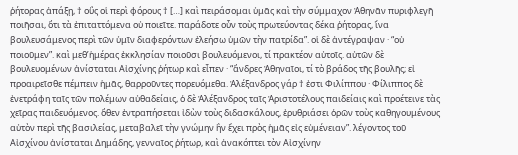ῥήτορας ἀπάξῃ, † οὓς οἱ περὶ φόρους † […] καὶ πειράσομαι ὑμᾶς καὶ τὴν σύμμαχον Ἀθηνᾶν πυριφλεγῆ ποιῆσαι, ὅτι τὰ ἐπιταττόμενα οὐ ποιεῖτε. παράδοτε οὖν τοὺς πρωτεύοντας δέκα ῥήτορας, ἵνα βουλευσάμενος περὶ τῶν ὑμῖν διαφερόντων ἐλεήσω ὑμῶν τὴν πατρίδα”. οἱ δὲ ἀντέγραψαν · “οὐ ποιοῦμεν”. καὶ μεθ’ἡμέρας ἐκκλησίαν ποιοῦσι βουλευόμενοι, τί πρακτέον αὐτοῖς. αὐτῶν δὲ βουλευομένων ἀνίσταται Αἰσχίνης ῥήτωρ καὶ εἶπεν · “ἄνδρες Ἀθηναῖοι, τί τὸ βράδος τῆς βουλῆς; εἰ προαιρεῖσθε πέμπειν ἡμᾶς, θαρροῦντες πορευόμεθα. Ἀλέξανδρος γάρ † ἐστι Φιλίππου · Φίλιππος δὲ ἐνετράφη ταῖς τῶν πολέμων αὐθαδείαις, ὁ δὲ Ἀλέξανδρος ταῖς Ἀριστοτέλους παιδείαις καὶ προέτεινε τὰς χεῖρας παιδευόμενος. ὅθεν ἐντραπήσεται ἰδὼν τοὺς διδασκάλους, ἐρυθριάσει ὁρῶν τοὺς καθηγουμένους αὐτὸν περὶ τῆς βασιλείας, μεταβαλεῖ τὴν γνώμην ἣν ἔχει πρὸς ἡμᾶς εἰς εὐμένειαν”. λέγοντος τοῦ Αἰσχίνου ἀνίσταται Δημάδης, γενναῖος ῥήτωρ, καὶ ἀνακόπτει τὸν Αἰσχίνην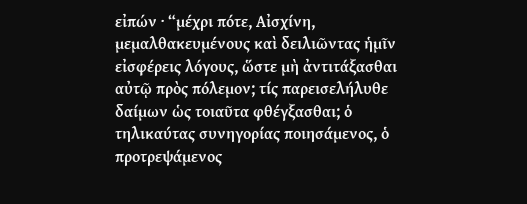εἰπών · “μέχρι πότε, Αἰσχίνη, μεμαλθακευμένους καὶ δειλιῶντας ἡμῖν εἰσφέρεις λόγους, ὥστε μὴ ἀντιτάξασθαι αὐτῷ πρὸς πόλεμον; τίς παρεισελήλυθε δαίμων ὡς τοιαῦτα φθέγξασθαι; ὁ τηλικαύτας συνηγορίας ποιησάμενος, ὁ προτρεψάμενος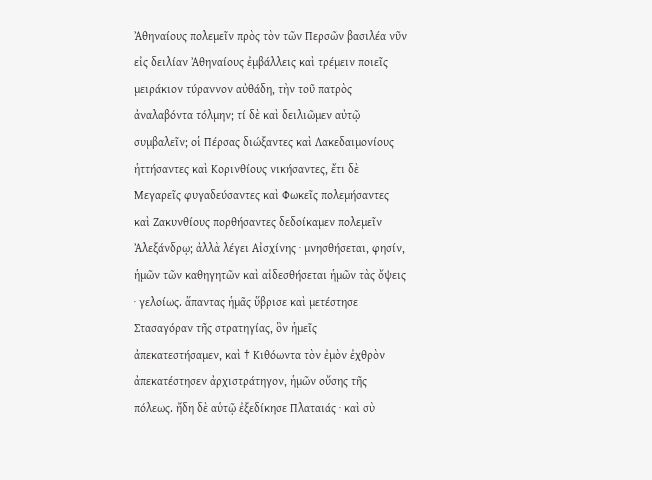Ἀθηναίους πολεμεῖν πρὸς τὸν τῶν Περσῶν βασιλέα νῦν εἰς δειλίαν Ἀθηναίους ἐμβάλλεις καὶ τρέμειν ποιεῖς μειράκιον τύραννον αὐθάδη, τὴν τοῦ πατρὸς ἀναλαβόντα τόλμην; τί δὲ καὶ δειλιῶμεν αὐτῷ συμβαλεῖν; οἱ Πέρσας διώξαντες καὶ Λακεδαιμονίους ἡττήσαντες καὶ Κορινθίους νικήσαντες, ἔτι δὲ Μεγαρεῖς φυγαδεύσαντες καὶ Φωκεῖς πολεμήσαντες καὶ Ζακυνθίους πορθήσαντες δεδοίκαμεν πολεμεῖν Ἀλεξάνδρῳ; ἀλλὰ λέγει Αἰσχίνης · μνησθήσεται, φησίν, ἡμῶν τῶν καθηγητῶν καὶ αἰδεσθήσεται ἡμῶν τὰς ὄψεις · γελοίως. ἅπαντας ἡμᾶς ὕβρισε καὶ μετέστησε Στασαγόραν τῆς στρατηγίας, ὃν ἡμεῖς ἀπεκατεστήσαμεν, καὶ † Κιθόωντα τὸν ἐμὸν ἐχθρὸν ἀπεκατέστησεν ἀρχιστράτηγον, ἡμῶν οὔσης τῆς πόλεως. ἤδη δὲ αὑτῷ ἐξεδίκησε Πλαταιάς · καὶ σὺ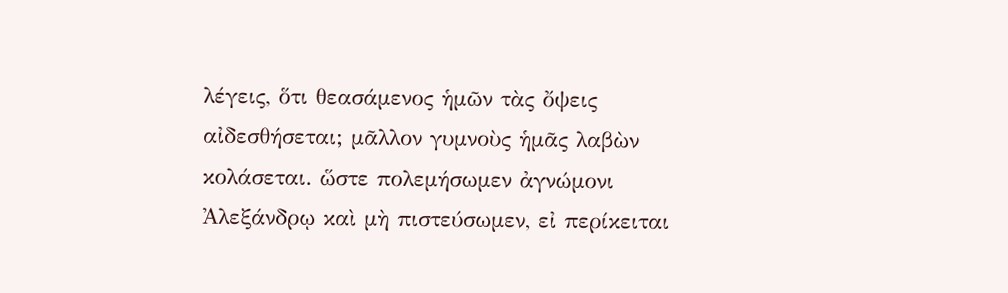λέγεις, ὅτι θεασάμενος ἡμῶν τὰς ὄψεις αἰδεσθήσεται; μᾶλλον γυμνοὺς ἡμᾶς λαβὼν κολάσεται. ὥστε πολεμήσωμεν ἀγνώμονι Ἀλεξάνδρῳ καὶ μὴ πιστεύσωμεν, εἰ περίκειται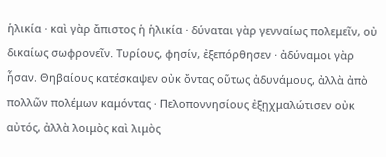ἡλικία · καὶ γὰρ ἄπιστος ἡ ἡλικία · δύναται γὰρ γενναίως πολεμεῖν, οὐ δικαίως σωφρονεῖν. Τυρίους, φησίν, ἐξεπόρθησεν · ἀδύναμοι γὰρ ἦσαν. Θηβαίους κατέσκαψεν οὐκ ὄντας οὕτως ἀδυνάμους, ἀλλὰ ἀπὸ πολλῶν πολέμων καμόντας · Πελοποννησίους ἐξῃχμαλώτισεν οὐκ αὐτός, ἀλλὰ λοιμὸς καὶ λιμὸς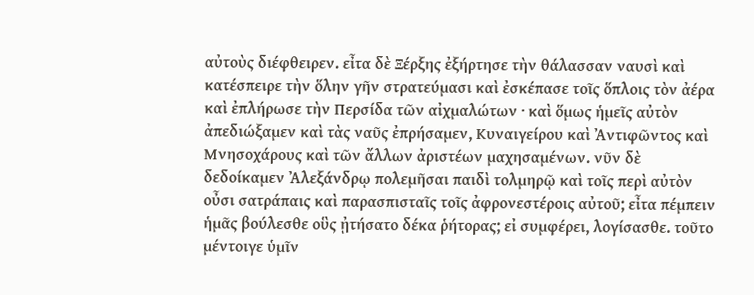αὐτοὺς διέφθειρεν. εἶτα δὲ Ξέρξης ἐξήρτησε τὴν θάλασσαν ναυσὶ καὶ κατέσπειρε τὴν ὅλην γῆν στρατεύμασι καὶ ἐσκέπασε τοῖς ὅπλοις τὸν ἀέρα καὶ ἐπλήρωσε τὴν Περσίδα τῶν αἰχμαλώτων · καὶ ὅμως ἡμεῖς αὐτὸν ἀπεδιώξαμεν καὶ τὰς ναῦς ἐπρήσαμεν, Κυναιγείρου καὶ Ἀντιφῶντος καὶ Μνησοχάρους καὶ τῶν ἄλλων ἀριστέων μαχησαμένων. νῦν δὲ δεδοίκαμεν Ἀλεξάνδρῳ πολεμῆσαι παιδὶ τολμηρῷ καὶ τοῖς περὶ αὐτὸν οὖσι σατράπαις καὶ παρασπισταῖς τοῖς ἀφρονεστέροις αὐτοῦ; εἶτα πέμπειν ἡμᾶς βούλεσθε οὓς ᾐτήσατο δέκα ῥήτορας; εἰ συμφέρει, λογίσασθε. τοῦτο μέντοιγε ὑμῖν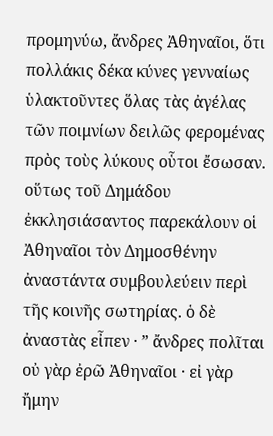προμηνύω, ἄνδρες Ἀθηναῖοι, ὅτι πολλάκις δέκα κύνες γενναίως ὑλακτοῦντες ὅλας τὰς ἀγέλας τῶν ποιμνίων δειλῶς φερομένας πρὸς τοὺς λύκους οὗτοι ἔσωσαν.
οὕτως τοῦ Δημάδου ἐκκλησιάσαντος παρεκάλουν οἱ Ἀθηναῖοι τὸν Δημοσθένην ἀναστάντα συμβουλεύειν περὶ τῆς κοινῆς σωτηρίας. ὁ δὲ ἀναστὰς εἶπεν · ” ἄνδρες πολῖται οὐ γὰρ ἐρῶ Ἀθηναῖοι · εἰ γὰρ ἤμην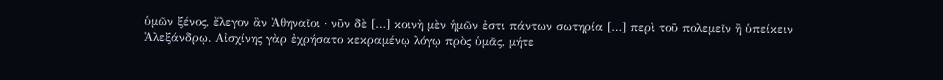ὑμῶν ξένος, ἔλεγον ἂν Ἀθηναῖοι · νῦν δὲ […] κοινὴ μὲν ἡμῶν ἐστι πάντων σωτηρία […] περὶ τοῦ πολεμεῖν ἢ ὑπείκειν Ἀλεξάνδρῳ. Αἰσχίνης γὰρ ἐχρήσατο κεκραμένῳ λόγῳ πρὸς ὑμᾶς, μήτε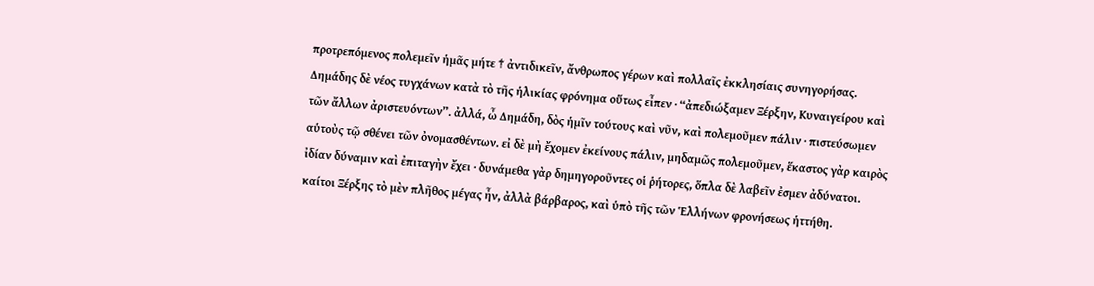προτρεπόμενος πολεμεῖν ἡμᾶς μήτε † ἀντιδικεῖν, ἄνθρωπος γέρων καὶ πολλαῖς ἐκκλησίαις συνηγορήσας. Δημάδης δὲ νέος τυγχάνων κατὰ τὸ τῆς ἡλικίας φρόνημα οὕτως εἶπεν · “ἀπεδιώξαμεν Ξέρξην, Κυναιγείρου καὶ τῶν ἄλλων ἀριστευόντων”. ἀλλά, ὦ Δημάδη, δὸς ἡμῖν τούτους καὶ νῦν, καὶ πολεμοῦμεν πάλιν · πιστεύσωμεν αὑτοὺς τῷ σθένει τῶν ὀνομασθέντων. εἰ δὲ μὴ ἔχομεν ἐκείνους πάλιν, μηδαμῶς πολεμοῦμεν, ἕκαστος γὰρ καιρὸς ἰδίαν δύναμιν καὶ ἐπιταγὴν ἔχει · δυνάμεθα γὰρ δημηγοροῦντες οἱ ῥήτορες, ὅπλα δὲ λαβεῖν ἐσμεν ἀδύνατοι. καίτοι Ξέρξης τὸ μὲν πλῆθος μέγας ἦν, ἀλλὰ βάρβαρος, καὶ ὑπὸ τῆς τῶν Ἑλλήνων φρονήσεως ἡττήθη.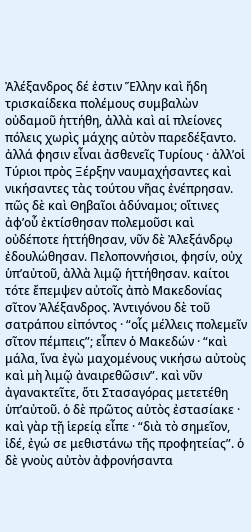Ἀλέξανδρος δέ ἐστιν Ἕλλην καὶ ἤδη τρισκαίδεκα πολέμους συμβαλὼν οὐδαμοῦ ἡττήθη, ἀλλὰ καὶ αἱ πλείονες πόλεις χωρὶς μάχης αὐτὸν παρεδέξαντο. ἀλλά φησιν εἶναι ἀσθενεῖς Τυρίους · ἀλλ’οἱ Τύριοι πρὸς Ξέρξην ναυμαχήσαντες καὶ νικήσαντες τὰς τούτου νῆας ἐνέπρησαν. πῶς δὲ καὶ Θηβαῖοι ἀδύναμοι; οἵτινες ἀφ’οὗ ἐκτίσθησαν πολεμοῦσι καὶ οὐδέποτε ἡττήθησαν, νῦν δὲ Ἀλεξάνδρῳ ἐδουλώθησαν. Πελοποννήσιοι, φησίν, οὐχ ὑπ’αὐτοῦ, ἀλλὰ λιμῷ ἡττήθησαν. καίτοι τότε ἔπεμψεν αὐτοῖς ἀπὸ Μακεδονίας σῖτον Ἀλέξανδρος. Ἀντιγόνου δὲ τοῦ σατράπου εἰπόντος · “οἷς μέλλεις πολεμεῖν σῖτον πέμπεις”; εἶπεν ὁ Μακεδών · “καὶ μάλα, ἵνα ἐγὼ μαχομένους νικήσω αὐτοὺς καὶ μὴ λιμῷ ἀναιρεθῶσιν”. καὶ νῦν ἀγανακτεῖτε, ὅτι Στασαγόρας μετετέθη ὑπ’αὐτοῦ. ὁ δὲ πρῶτος αὐτὸς ἐστασίακε · καὶ γὰρ τῇ ἱερείᾳ εἶπε · “διὰ τὸ σημεῖον, ἰδέ, ἐγώ σε μεθιστάνω τῆς προφητείας”. ὁ δὲ γνοὺς αὐτὸν ἀφρονήσαντα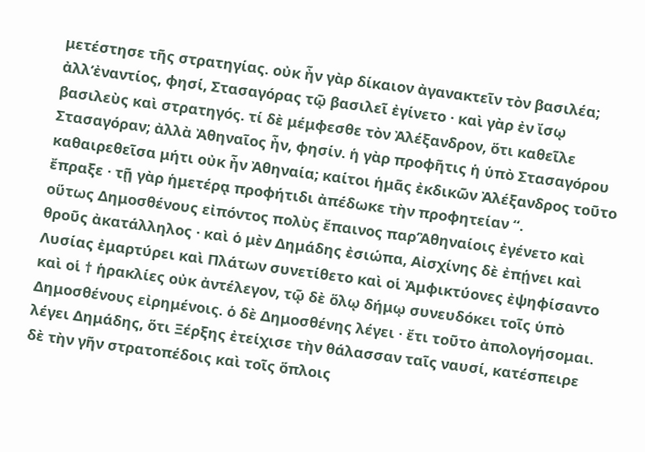μετέστησε τῆς στρατηγίας. οὐκ ἦν γὰρ δίκαιον ἀγανακτεῖν τὸν βασιλέα; ἀλλ’ἐναντίος, φησί, Στασαγόρας τῷ βασιλεῖ ἐγίνετο · καὶ γὰρ ἐν ἴσῳ βασιλεὺς καὶ στρατηγός. τί δὲ μέμφεσθε τὸν Ἀλέξανδρον, ὅτι καθεῖλε Στασαγόραν; ἀλλὰ Ἀθηναῖος ἦν, φησίν. ἡ γὰρ προφῆτις ἡ ὑπὸ Στασαγόρου καθαιρεθεῖσα μήτι οὐκ ἦν Ἀθηναία; καίτοι ἡμᾶς ἐκδικῶν Ἀλέξανδρος τοῦτο ἔπραξε · τῇ γὰρ ἡμετέρᾳ προφήτιδι ἀπέδωκε τὴν προφητείαν “.
οὕτως Δημοσθένους εἰπόντος πολὺς ἔπαινος παρ’Ἀθηναίοις ἐγένετο καὶ θροῦς ἀκατάλληλος · καὶ ὁ μὲν Δημάδης ἐσιώπα, Αἰσχίνης δὲ ἐπῄνει καὶ Λυσίας ἐμαρτύρει καὶ Πλάτων συνετίθετο καὶ οἱ Ἀμφικτύονες ἐψηφίσαντο καὶ οἱ † ἡρακλίες οὐκ ἀντέλεγον, τῷ δὲ ὅλῳ δήμῳ συνευδόκει τοῖς ὑπὸ Δημοσθένους εἰρημένοις. ὁ δὲ Δημοσθένης λέγει · ἔτι τοῦτο ἀπολογήσομαι. λέγει Δημάδης, ὅτι Ξέρξης ἐτείχισε τὴν θάλασσαν ταῖς ναυσί, κατέσπειρε δὲ τὴν γῆν στρατοπέδοις καὶ τοῖς ὅπλοις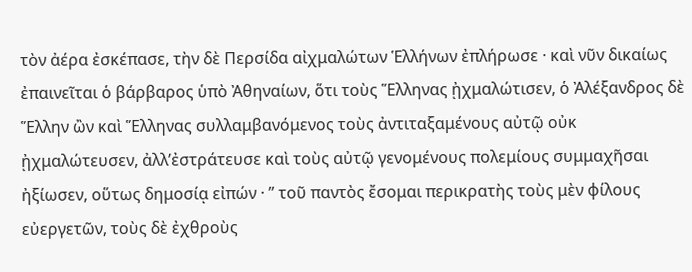τὸν ἀέρα ἐσκέπασε, τὴν δὲ Περσίδα αἰχμαλώτων Ἑλλήνων ἐπλήρωσε · καὶ νῦν δικαίως ἐπαινεῖται ὁ βάρβαρος ὑπὸ Ἀθηναίων, ὅτι τοὺς Ἕλληνας ᾐχμαλώτισεν, ὁ Ἀλέξανδρος δὲ Ἕλλην ὢν καὶ Ἕλληνας συλλαμβανόμενος τοὺς ἀντιταξαμένους αὐτῷ οὐκ ᾐχμαλώτευσεν, ἀλλ’ἐστράτευσε καὶ τοὺς αὐτῷ γενομένους πολεμίους συμμαχῆσαι ἠξίωσεν, οὕτως δημοσίᾳ εἰπών · ” τοῦ παντὸς ἔσομαι περικρατὴς τοὺς μὲν φίλους εὐεργετῶν, τοὺς δὲ ἐχθροὺς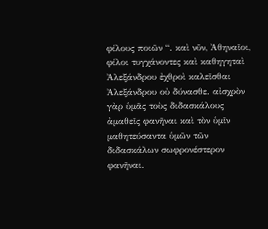φίλους ποιῶν “. καὶ νῦν, Ἀθηναῖοι, φίλοι τυγχάνοντες καὶ καθηγηταὶ Ἀλεξάνδρου ἐχθροὶ καλεῖσθαι Ἀλεξάνδρου οὐ δύνασθε. αἰσχρὸν γὰρ ὑμᾶς τοὺς διδασκάλους ἀμαθεῖς φανῆναι καὶ τὸν ὑμῖν μαθητεύσαντα ὑμῶν τῶν διδασκάλων σωφρονέστερον φανῆναι.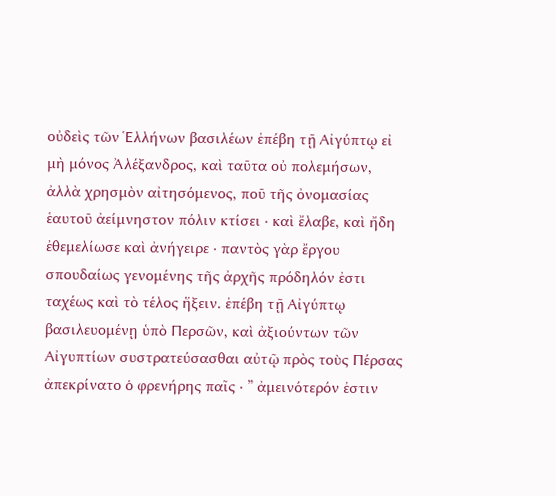οὐδεὶς τῶν Ἑλλήνων βασιλέων ἐπέβη τῇ Αἰγύπτῳ εἰ μὴ μόνος Ἀλέξανδρος, καὶ ταῦτα οὐ πολεμήσων, ἀλλὰ χρησμὸν αἰτησόμενος, ποῦ τῆς ὀνομασίας ἑαυτοῦ ἀείμνηστον πόλιν κτίσει · καὶ ἔλαβε, καὶ ἤδη ἐθεμελίωσε καὶ ἀνήγειρε · παντὸς γὰρ ἔργου σπουδαίως γενομένης τῆς ἀρχῆς πρόδηλόν ἐστι ταχέως καὶ τὸ τέλος ἥξειν. ἐπέβη τῇ Αἰγύπτῳ βασιλευομένῃ ὑπὸ Περσῶν, καὶ ἀξιούντων τῶν Αἰγυπτίων συστρατεύσασθαι αὐτῷ πρὸς τοὺς Πέρσας ἀπεκρίνατο ὁ φρενήρης παῖς · ” ἀμεινότερόν ἐστιν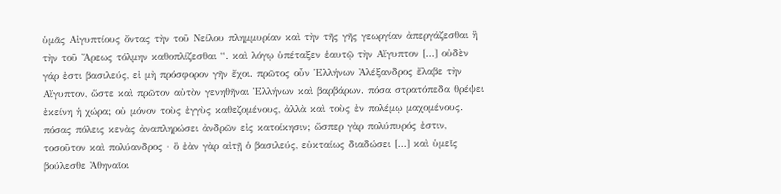ὑμᾶς Αἰγυπτίους ὄντας τὴν τοῦ Νείλου πλημμυρίαν καὶ τὴν τῆς γῆς γεωργίαν ἀπεργάζεσθαι ἢ τὴν τοῦ Ἄρεως τόλμην καθοπλίζεσθαι “. καὶ λόγῳ ὑπέταξεν ἑαυτῷ τὴν Αἴγυπτον […] οὐδὲν γάρ ἐστι βασιλεύς, εἰ μὴ πρόσφορον γῆν ἔχοι. πρῶτος οὖν Ἑλλήνων Ἀλέξανδρος ἔλαβε τὴν Αἴγυπτον, ὥστε καὶ πρῶτον αὐτὸν γενηθῆναι Ἑλλήνων καὶ βαρβάρων. πόσα στρατόπεδα θρέψει ἐκείνη ἡ χώρα; οὐ μόνον τοὺς ἐγγὺς καθεζομένους, ἀλλὰ καὶ τοὺς ἐν πολέμῳ μαχομένους. πόσας πόλεις κενὰς ἀναπληρώσει ἀνδρῶν εἰς κατοίκησιν; ὥσπερ γὰρ πολύπυρός ἐστιν, τοσοῦτον καὶ πολύανδρος · ὃ ἐὰν γὰρ αἰτῇ ὁ βασιλεύς, εὐκταίως διαδώσει […] καὶ ὑμεῖς βούλεσθε Ἀθηναῖοι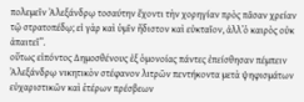πολεμεῖν Ἀλεξάνδρῳ τοσαύτην ἔχοντι τὴν χορηγίαν πρὸς πᾶσαν χρείαν τῷ στρατοπέδῳ; εἰ γὰρ καὶ ὑμῖν ἥδιστον καὶ εὐκταῖον, ἀλλ’ὁ καιρὸς οὐκ ἀπαιτεῖ”.
οὕτως εἰπόντος Δημοσθένους ἐξ ὁμονοίας πάντες ἐπείσθησαν πέμπειν Ἀλεξάνδρῳ νικητικὸν στέφανον λιτρῶν πεντήκοντα μετὰ ψηφισμάτων εὐχαριστικῶν καὶ ἑτέρων πρέσβεων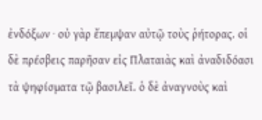ἐνδόξων · οὐ γὰρ ἔπεμψαν αὐτῷ τοὺς ῥήτορας. οἱ δὲ πρέσβεις παρῆσαν εἰς Πλαταιὰς καὶ ἀναδιδόασι τὰ ψηφίσματα τῷ βασιλεῖ. ὁ δὲ ἀναγνοὺς καὶ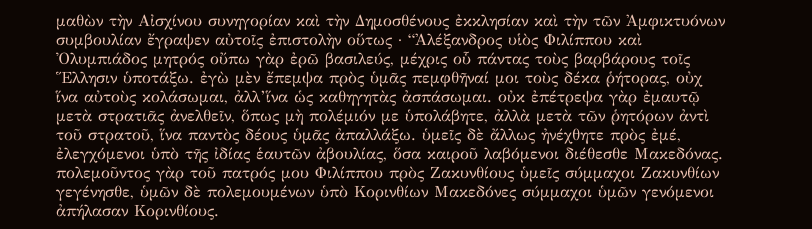μαθὼν τὴν Αἰσχίνου συνηγορίαν καὶ τὴν Δημοσθένους ἐκκλησίαν καὶ τὴν τῶν Ἀμφικτυόνων συμβουλίαν ἔγραψεν αὐτοῖς ἐπιστολὴν οὕτως · “Ἀλέξανδρος υἱὸς Φιλίππου καὶ Ὀλυμπιάδος μητρός οὔπω γὰρ ἐρῶ βασιλεύς, μέχρις οὗ πάντας τοὺς βαρβάρους τοῖς Ἕλλησιν ὑποτάξω. ἐγὼ μὲν ἔπεμψα πρὸς ὑμᾶς πεμφθῆναί μοι τοὺς δέκα ῥήτορας, οὐχ ἵνα αὐτοὺς κολάσωμαι, ἀλλ’ἵνα ὡς καθηγητὰς ἀσπάσωμαι. οὐκ ἐπέτρεψα γὰρ ἐμαυτῷ μετὰ στρατιᾶς ἀνελθεῖν, ὅπως μὴ πολέμιόν με ὑπολάβητε, ἀλλὰ μετὰ τῶν ῥητόρων ἀντὶ τοῦ στρατοῦ, ἵνα παντὸς δέους ὑμᾶς ἀπαλλάξω. ὑμεῖς δὲ ἄλλως ἠνέχθητε πρὸς ἐμέ, ἐλεγχόμενοι ὑπὸ τῆς ἰδίας ἑαυτῶν ἀβουλίας, ὅσα καιροῦ λαβόμενοι διέθεσθε Μακεδόνας. πολεμοῦντος γὰρ τοῦ πατρός μου Φιλίππου πρὸς Ζακυνθίους ὑμεῖς σύμμαχοι Ζακυνθίων γεγένησθε, ὑμῶν δὲ πολεμουμένων ὑπὸ Κορινθίων Μακεδόνες σύμμαχοι ὑμῶν γενόμενοι ἀπήλασαν Κορινθίους.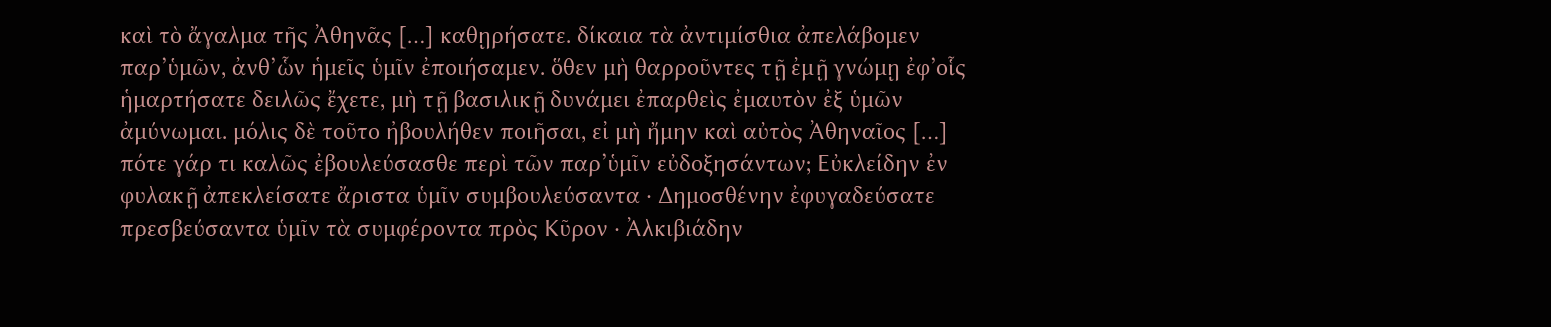καὶ τὸ ἄγαλμα τῆς Ἀθηνᾶς […] καθῃρήσατε. δίκαια τὰ ἀντιμίσθια ἀπελάβομεν παρ’ὑμῶν, ἀνθ’ὧν ἡμεῖς ὑμῖν ἐποιήσαμεν. ὅθεν μὴ θαρροῦντες τῇ ἐμῇ γνώμῃ ἐφ’οἷς ἡμαρτήσατε δειλῶς ἔχετε, μὴ τῇ βασιλικῇ δυνάμει ἐπαρθεὶς ἐμαυτὸν ἐξ ὑμῶν ἀμύνωμαι. μόλις δὲ τοῦτο ἠβουλήθεν ποιῆσαι, εἰ μὴ ἤμην καὶ αὐτὸς Ἀθηναῖος […] πότε γάρ τι καλῶς ἐβουλεύσασθε περὶ τῶν παρ’ὑμῖν εὐδοξησάντων; Εὐκλείδην ἐν φυλακῇ ἀπεκλείσατε ἄριστα ὑμῖν συμβουλεύσαντα · Δημοσθένην ἐφυγαδεύσατε πρεσβεύσαντα ὑμῖν τὰ συμφέροντα πρὸς Κῦρον · Ἀλκιβιάδην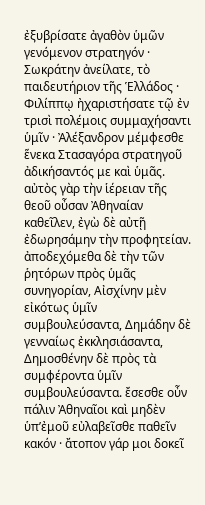ἐξυβρίσατε ἀγαθὸν ὑμῶν γενόμενον στρατηγόν · Σωκράτην ἀνείλατε, τὸ παιδευτήριον τῆς Ἑλλάδος · Φιλίππῳ ἠχαριστήσατε τῷ ἐν τρισὶ πολέμοις συμμαχήσαντι ὑμῖν · Ἀλέξανδρον μέμφεσθε ἕνεκα Στασαγόρα στρατηγοῦ ἀδικήσαντός με καὶ ὑμᾶς. αὐτὸς γὰρ τὴν ἱέρειαν τῆς θεοῦ οὖσαν Ἀθηναίαν καθεῖλεν, ἐγὼ δὲ αὐτῇ ἐδωρησάμην τὴν προφητείαν. ἀποδεχόμεθα δὲ τὴν τῶν ῥητόρων πρὸς ὑμᾶς συνηγορίαν, Αἰσχίνην μὲν εἰκότως ὑμῖν συμβουλεύσαντα, Δημάδην δὲ γενναίως ἐκκλησιάσαντα, Δημοσθένην δὲ πρὸς τὰ συμφέροντα ὑμῖν συμβουλεύσαντα. ἔσεσθε οὖν πάλιν Ἀθηναῖοι καὶ μηδὲν ὑπ’ἐμοῦ εὐλαβεῖσθε παθεῖν κακόν · ἄτοπον γάρ μοι δοκεῖ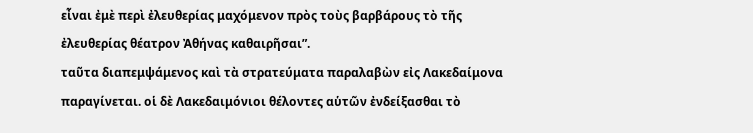εἶναι ἐμὲ περὶ ἐλευθερίας μαχόμενον πρὸς τοὺς βαρβάρους τὸ τῆς ἐλευθερίας θέατρον Ἀθήνας καθαιρῆσαι”.
ταῦτα διαπεμψάμενος καὶ τὰ στρατεύματα παραλαβὼν εἰς Λακεδαίμονα παραγίνεται. οἱ δὲ Λακεδαιμόνιοι θέλοντες αὑτῶν ἐνδείξασθαι τὸ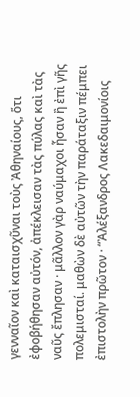γενναῖον καὶ καταισχῦναι τοὺς Ἀθηναίους, ὅτι ἐφοβήθησαν αὐτόν, ἀπέκλεισαν τὰς πύλας καὶ τὰς ναῦς ἔπλησαν · μᾶλλον γὰρ ναύμαχοι ἦσαν ἢ ἐπὶ γῆς πολεμισταί. μαθὼν δὲ αὐτῶν τὴν παράταξιν πέμπει ἐπιστολὴν πρῶτον · “Ἀλέξανδρος Λακεδαιμονίοις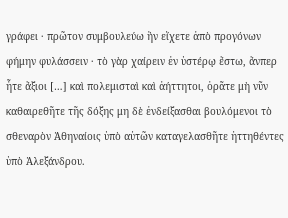γράφει · πρῶτον συμβουλεύω ἣν εἴχετε ἀπὸ προγόνων φήμην φυλάσσειν · τὸ γὰρ χαίρειν ἐν ὑστέρῳ ἔστω, ἄνπερ ἦτε ἄξιοι […] καὶ πολεμισταὶ καὶ ἀήττητοι, ὁρᾶτε μὴ νῦν καθαιρεθῆτε τῆς δόξης μη δὲ ἐνδείξασθαι βουλόμενοι τὸ σθεναρὸν Ἀθηναίοις ὑπὸ αὐτῶν καταγελασθῆτε ἡττηθέντες ὑπὸ Ἀλεξάνδρου.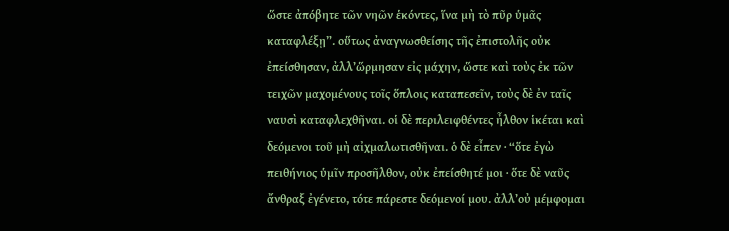ὥστε ἀπόβητε τῶν νηῶν ἑκόντες, ἵνα μὴ τὸ πῦρ ὑμᾶς καταφλέξῃ”. οὕτως ἀναγνωσθείσης τῆς ἐπιστολῆς οὐκ ἐπείσθησαν, ἀλλ’ὥρμησαν εἰς μάχην, ὥστε καὶ τοὺς ἐκ τῶν τειχῶν μαχομένους τοῖς ὅπλοις καταπεσεῖν, τοὺς δὲ ἐν ταῖς ναυσὶ καταφλεχθῆναι. οἱ δὲ περιλειφθέντες ἦλθον ἱκέται καὶ δεόμενοι τοῦ μὴ αἰχμαλωτισθῆναι. ὁ δὲ εἶπεν · “ὅτε ἐγὼ πειθήνιος ὑμῖν προσῆλθον, οὐκ ἐπείσθητέ μοι · ὅτε δὲ ναῦς ἄνθραξ ἐγένετο, τότε πάρεστε δεόμενοί μου. ἀλλ’οὐ μέμφομαι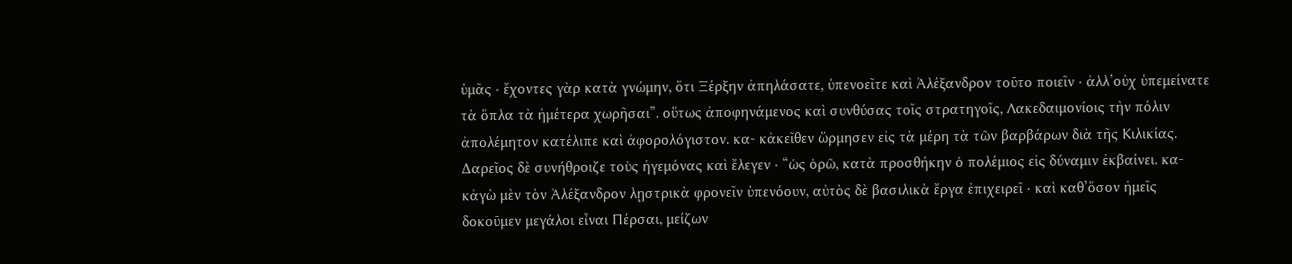ὑμᾶς · ἔχοντες γὰρ κατὰ γνώμην, ὅτι Ξέρξην ἀπηλάσατε, ὑπενοεῖτε καὶ Ἀλέξανδρον τοῦτο ποιεῖν · ἀλλ’οὐχ ὑπεμείνατε τὰ ὅπλα τὰ ἡμέτερα χωρῆσαι”. οὕτως ἀποφηνάμενος καὶ συνθύσας τοῖς στρατηγοῖς, Λακεδαιμονίοις τὴν πόλιν ἀπολέμητον κατέλιπε καὶ ἀφορολόγιστον. κα- κἀκεῖθεν ὥρμησεν εἰς τὰ μέρη τὰ τῶν βαρβάρων διὰ τῆς Κιλικίας.
Δαρεῖος δὲ συνήθροιζε τοὺς ἡγεμόνας καὶ ἔλεγεν · “ὡς ὁρῶ, κατὰ προσθήκην ὁ πολέμιος εἰς δύναμιν ἐκβαίνει. κα- κἀγὼ μὲν τὸν Ἀλέξανδρον λῃστρικὰ φρονεῖν ὑπενόουν, αὐτὸς δὲ βασιλικὰ ἔργα ἐπιχειρεῖ · καὶ καθ’ὅσον ἡμεῖς δοκοῦμεν μεγάλοι εἶναι Πέρσαι, μείζων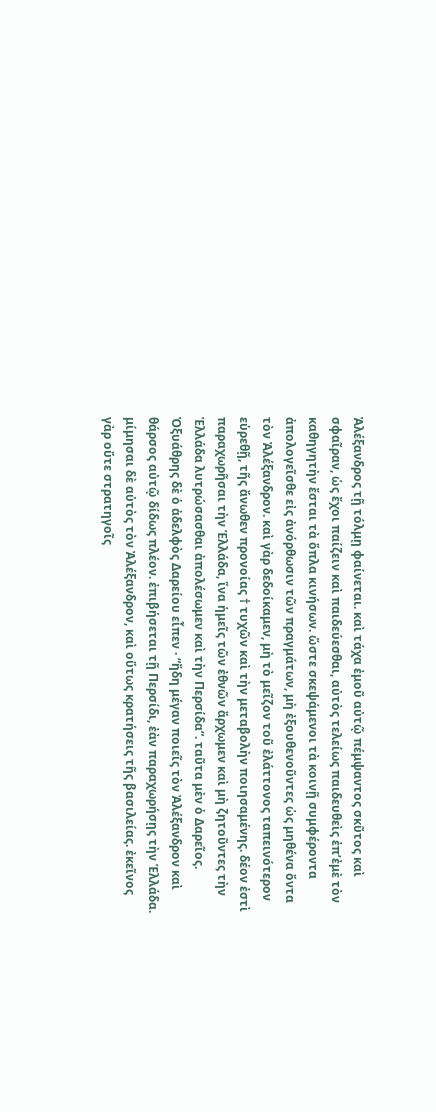Ἀλέξανδρος τῇ τόλμῃ φαίνεται. καὶ τάχα ἐμοῦ αὐτῷ πέμψαντος σκῦτος καὶ σφαῖραν, ὡς ἔχοι παίζειν καὶ παιδεύεσθαι, αὐτὸς τελείως παιδευθεὶς ἐπ’ἐμὲ τὸν καθηγητὴν ἔσται τὰ ὅπλα κινήσων. ὥστε σκεψάμενοι τὰ κοινῇ συμφέροντα ἀπολογεῖσθε εἰς ἀνόρθωσιν τῶν πραγμάτων, μὴ ἐξουθενοῦντες ὡς μηθένα ὄντα τὸν Ἀλέξανδρον. καὶ γὰρ δεδοίκαμεν, μὴ τὸ μεῖζον τοῦ ἐλάττονος ταπεινότερον εὑρεθῇ, τῆς ἄνωθεν προνοίας † τυχῶν καὶ τὴν μεταβολὴν ποιησαμένης. δέον ἐστὶ παραχωρῆσαι τὴν Ἑλλάδα, ἵνα ἡμεῖς τῶν ἐθνῶν ἄρχωμεν καὶ μὴ ζητοῦντες τὴν Ἑλλάδα λυτρώσασθαι ἀπολέσωμεν καὶ τὴν Περσίδα”. ταῦτα μὲν ὁ Δαρεῖος. Ὀξυάθρης δὲ ὁ ἀδελφὸς Δαρείου εἶπεν · “ἤδη μέγαν ποιεῖς τὸν Ἀλέξανδρον καὶ θάρσος αὐτῷ δίδως πλέον. ἐπιβήσεται τῇ Περσίδι, ἐὰν παραχωρήσῃς τὴν Ἑλλάδα. μίμησαι δὲ αὐτὸς τὸν Ἀλέξανδρον, καὶ οὕτως κρατήσεις τῆς βασιλείας. ἐκεῖνος γὰρ οὔτε στρατηγοῖς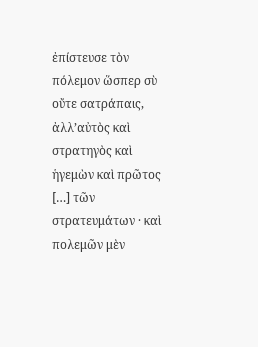ἐπίστευσε τὸν πόλεμον ὥσπερ σὺ οὔτε σατράπαις, ἀλλ’αὐτὸς καὶ στρατηγὸς καὶ ἡγεμὼν καὶ πρῶτος […] τῶν στρατευμάτων · καὶ πολεμῶν μὲν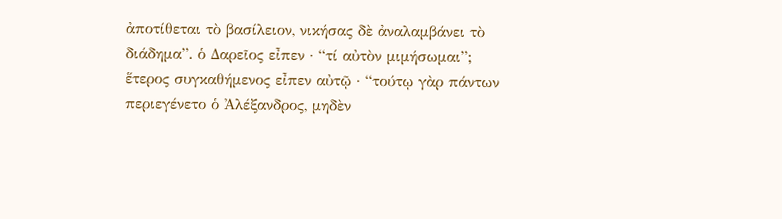ἀποτίθεται τὸ βασίλειον, νικήσας δὲ ἀναλαμβάνει τὸ διάδημα”. ὁ Δαρεῖος εἶπεν · “τί αὐτὸν μιμήσωμαι”; ἕτερος συγκαθήμενος εἶπεν αὐτῷ · “τούτῳ γὰρ πάντων περιεγένετο ὁ Ἀλέξανδρος, μηδὲν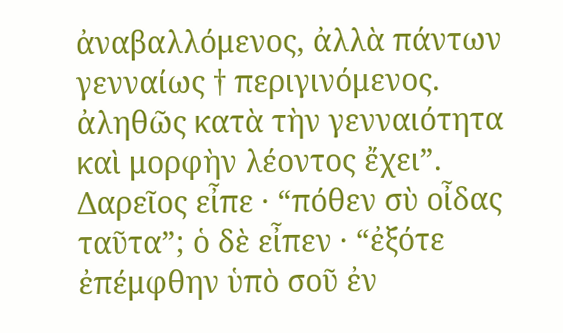ἀναβαλλόμενος, ἀλλὰ πάντων γενναίως † περιγινόμενος. ἀληθῶς κατὰ τὴν γενναιότητα καὶ μορφὴν λέοντος ἔχει”. Δαρεῖος εἶπε · “πόθεν σὺ οἶδας ταῦτα”; ὁ δὲ εἶπεν · “ἐξότε ἐπέμφθην ὑπὸ σοῦ ἐν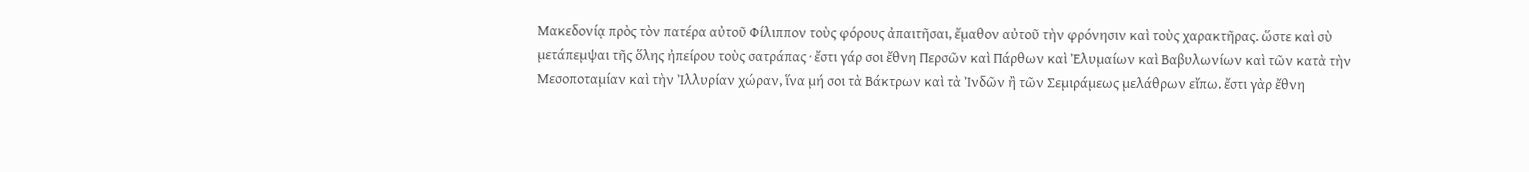Μακεδονίᾳ πρὸς τὸν πατέρα αὐτοῦ Φίλιππον τοὺς φόρους ἀπαιτῆσαι, ἔμαθον αὐτοῦ τὴν φρόνησιν καὶ τοὺς χαρακτῆρας. ὥστε καὶ σὺ μετάπεμψαι τῆς ὅλης ἠπείρου τοὺς σατράπας · ἔστι γάρ σοι ἔθνη Περσῶν καὶ Πάρθων καὶ Ἐλυμαίων καὶ Βαβυλωνίων καὶ τῶν κατὰ τὴν Μεσοποταμίαν καὶ τὴν Ἰλλυρίαν χώραν, ἵνα μή σοι τὰ Βάκτρων καὶ τὰ Ἰνδῶν ἢ τῶν Σεμιράμεως μελάθρων εἴπω. ἔστι γὰρ ἔθνη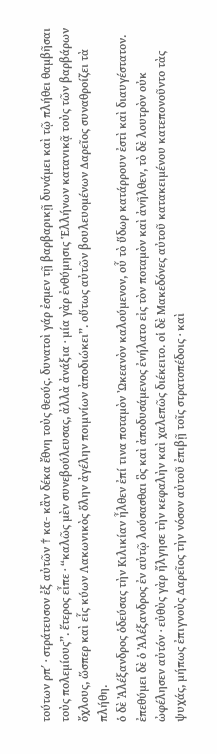τούτων ρπʹ · στράτευσον ἐξ αὐτῶν † κα- κἂν δέκα ἔθνη τοὺς θεούς. δυνατοὶ γάρ ἐσμεν τῇ βαρβαρικῇ δυνάμει καὶ τῷ πλήθει θαμβῆσαι τοὺς πολεμίους”. ἕτερος εἶπε · “καλῶς μὲν συνεβούλευσας, ἀλλὰ ἀνάξια · μία γὰρ ἐνθύμησις Ἑλλήνων κατανικᾷ τοὺς τῶν βαρβάρων ὄχλους, ὥσπερ καὶ εἷς κύων Λακωνικὸς ὅλην ἀγέλην ποιμνίων ἀποδιώκει”. οὕτως αὐτῶν βουλευομένων Δαρεῖος συναθροίζει τὰ πλήθη.
ὁ δὲ Ἀλέξανδρος ὁδεύσας τὴν Κιλικίαν ἦλθεν ἐπί τινα ποταμὸν Ὠκεανὸν καλούμενον, οὗ τὸ ὕδωρ κατάρρουν ἐστὶ καὶ διαυγέστατον. ἐπεθύμει δὲ ὁ Ἀλέξανδρος ἐν αὐτῷ λούσασθαι ὃς καὶ ἀποδυσάμενος ἐνήλατο εἰς τὸν ποταμὸν καὶ ἀνῆλθεν, τὸ δὲ λουτρὸν οὐκ ὠφέλησεν αὐτόν · εὐθὺς γὰρ ἤλγησε τὴν κεφαλὴν καὶ χαλεπῶς διέκειτο. οἱ δὲ Μακεδόνες αὐτοῦ κατακειμένου κατεπονοῦντο τὰς ψυχάς, μήπως ἐπιγνοὺς Δαρεῖος τὴν νόσον αὐτοῦ ἐπιβῇ τοῖς στρατοπέδοις · καὶ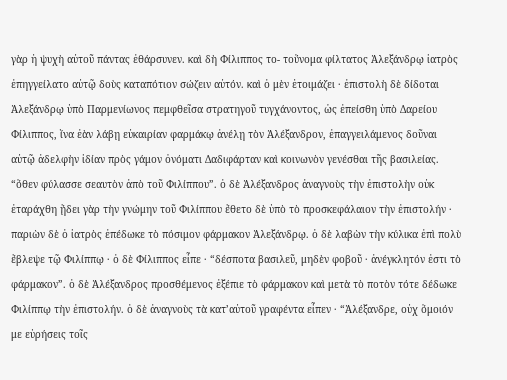γὰρ ἡ ψυχὴ αὐτοῦ πάντας ἐθάρσυνεν. καὶ δὴ Φίλιππος το- τοὔνομα φίλτατος Ἀλεξάνδρῳ ἰατρὸς ἐπηγγείλατο αὐτῷ δοὺς καταπότιον σώζειν αὐτόν. καὶ ὁ μὲν ἑτοιμάζει · ἐπιστολὴ δὲ δίδοται Ἀλεξάνδρῳ ὑπὸ Παρμενίωνος πεμφθεῖσα στρατηγοῦ τυγχάνοντος, ὡς ἐπείσθη ὑπὸ Δαρείου Φίλιππος, ἵνα ἐὰν λάβῃ εὐκαιρίαν φαρμάκῳ ἀνέλῃ τὸν Ἀλέξανδρον, ἐπαγγειλάμενος δοῦναι αὐτῷ ἀδελφὴν ἰδίαν πρὸς γάμον ὀνόματι Δαδιφάρταν καὶ κοινωνὸν γενέσθαι τῆς βασιλείας. “ὅθεν φύλασσε σεαυτὸν ἀπὸ τοῦ Φιλίππου”. ὁ δὲ Ἀλέξανδρος ἀναγνοὺς τὴν ἐπιστολὴν οὐκ ἐταράχθη ᾔδει γὰρ τὴν γνώμην τοῦ Φιλίππου ἔθετο δὲ ὑπὸ τὸ προσκεφάλαιον τὴν ἐπιστολήν · παριὼν δὲ ὁ ἰατρὸς ἐπέδωκε τὸ πόσιμον φάρμακον Ἀλεξάνδρῳ. ὁ δὲ λαβὼν τὴν κύλικα ἐπὶ πολὺ ἔβλεψε τῷ Φιλίππῳ · ὁ δὲ Φίλιππος εἶπε · “δέσποτα βασιλεῦ, μηδὲν φοβοῦ · ἀνέγκλητόν ἐστι τὸ φάρμακον”. ὁ δὲ Ἀλέξανδρος προσθέμενος ἐξέπιε τὸ φάρμακον καὶ μετὰ τὸ ποτὸν τότε δέδωκε Φιλίππῳ τὴν ἐπιστολήν. ὁ δὲ ἀναγνοὺς τὰ κατ’αὐτοῦ γραφέντα εἶπεν · “Ἀλέξανδρε, οὐχ ὅμοιόν με εὑρήσεις τοῖς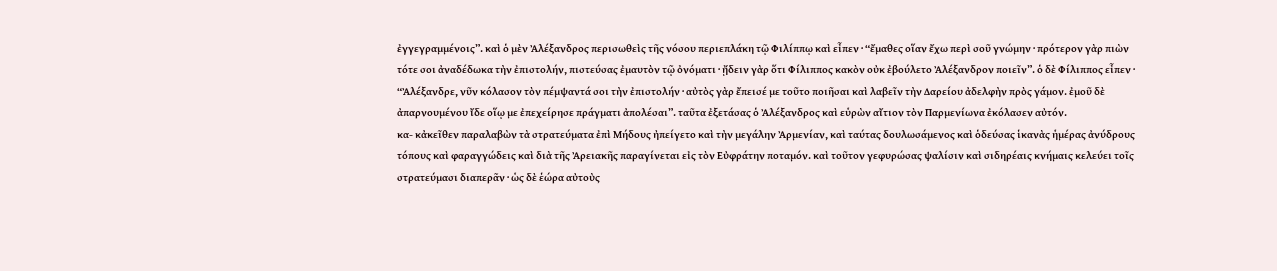ἐγγεγραμμένοις”. καὶ ὁ μὲν Ἀλέξανδρος περισωθεὶς τῆς νόσου περιεπλάκη τῷ Φιλίππῳ καὶ εἶπεν · “ἔμαθες οἵαν ἔχω περὶ σοῦ γνώμην · πρότερον γὰρ πιὼν τότε σοι ἀναδέδωκα τὴν ἐπιστολήν, πιστεύσας ἐμαυτὸν τῷ ὀνόματι · ᾔδειν γὰρ ὅτι Φίλιππος κακὸν οὐκ ἐβούλετο Ἀλέξανδρον ποιεῖν”. ὁ δὲ Φίλιππος εἶπεν · “Ἀλέξανδρε, νῦν κόλασον τὸν πέμψαντά σοι τὴν ἐπιστολήν · αὐτὸς γὰρ ἔπεισέ με τοῦτο ποιῆσαι καὶ λαβεῖν τὴν Δαρείου ἀδελφὴν πρὸς γάμον. ἐμοῦ δὲ ἀπαρνουμένου ἴδε οἵῳ με ἐπεχείρησε πράγματι ἀπολέσαι”. ταῦτα ἐξετάσας ὁ Ἀλέξανδρος καὶ εὑρὼν αἴτιον τὸν Παρμενίωνα ἐκόλασεν αὐτόν.
κα- κἀκεῖθεν παραλαβὼν τὰ στρατεύματα ἐπὶ Μήδους ἠπείγετο καὶ τὴν μεγάλην Ἀρμενίαν, καὶ ταύτας δουλωσάμενος καὶ ὁδεύσας ἱκανὰς ἡμέρας ἀνύδρους τόπους καὶ φαραγγώδεις καὶ διὰ τῆς Ἀρειακῆς παραγίνεται εἰς τὸν Εὐφράτην ποταμόν. καὶ τοῦτον γεφυρώσας ψαλίσιν καὶ σιδηρέαις κνήμαις κελεύει τοῖς στρατεύμασι διαπερᾶν · ὡς δὲ ἑώρα αὐτοὺς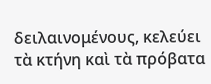δειλαινομένους, κελεύει τὰ κτήνη καὶ τὰ πρόβατα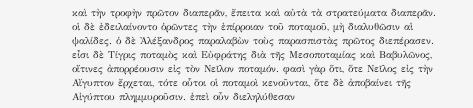καὶ τὴν τροφὴν πρῶτον διαπερᾶν, ἔπειτα καὶ αὐτὰ τὰ στρατεύματα διαπερᾶν. οἱ δὲ ἐδειλαίνοντο ὁρῶντες τὴν ἐπίρροιαν τοῦ ποταμοῦ, μὴ διαλυθῶσιν αἱ ψαλίδες. ὁ δὲ Ἀλέξανδρος παραλαβὼν τοὺς παρασπιστὰς πρῶτος διεπέρασεν. εἶσι δὲ Τίγρις ποταμὸς καὶ Εὐφράτης διὰ τῆς Μεσοποταμίας καὶ Βαβυλῶνος, οἵτινες ἀπορρέουσιν εἰς τὸν Νεῖλον ποταμόν. φασὶ γὰρ ὅτι, ὅτε Νεῖλος εἰς τὴν Αἴγυπτον ἔρχεται, τότε οὗτοι οἱ ποταμοὶ κενοῦνται, ὅτε δὲ ἀποβαίνει τῆς Αἰγύπτου πλημμυροῦσιν. ἐπεὶ οὖν διεληλύθεσαν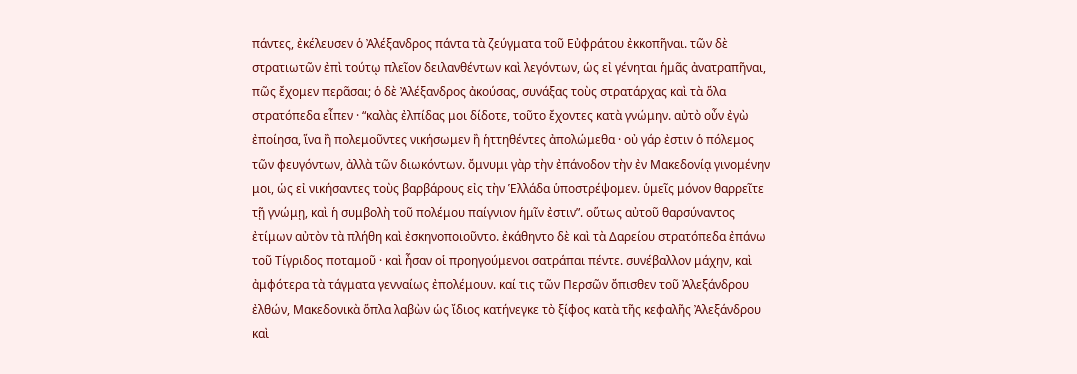πάντες, ἐκέλευσεν ὁ Ἀλέξανδρος πάντα τὰ ζεύγματα τοῦ Εὐφράτου ἐκκοπῆναι. τῶν δὲ στρατιωτῶν ἐπὶ τούτῳ πλεῖον δειλανθέντων καὶ λεγόντων, ὡς εἰ γένηται ἡμᾶς ἀνατραπῆναι, πῶς ἔχομεν περᾶσαι; ὁ δὲ Ἀλέξανδρος ἀκούσας, συνάξας τοὺς στρατάρχας καὶ τὰ ὅλα στρατόπεδα εἶπεν · “καλὰς ἐλπίδας μοι δίδοτε, τοῦτο ἔχοντες κατὰ γνώμην. αὐτὸ οὖν ἐγὼ ἐποίησα, ἵνα ἢ πολεμοῦντες νικήσωμεν ἢ ἡττηθέντες ἀπολώμεθα · οὐ γάρ ἐστιν ὁ πόλεμος τῶν φευγόντων, ἀλλὰ τῶν διωκόντων. ὄμνυμι γὰρ τὴν ἐπάνοδον τὴν ἐν Μακεδονίᾳ γινομένην μοι, ὡς εἰ νικήσαντες τοὺς βαρβάρους εἰς τὴν Ἑλλάδα ὑποστρέψομεν. ὑμεῖς μόνον θαρρεῖτε τῇ γνώμῃ, καὶ ἡ συμβολὴ τοῦ πολέμου παίγνιον ἡμῖν ἐστιν”. οὕτως αὐτοῦ θαρσύναντος ἐτίμων αὐτὸν τὰ πλήθη καὶ ἐσκηνοποιοῦντο. ἐκάθηντο δὲ καὶ τὰ Δαρείου στρατόπεδα ἐπάνω τοῦ Τίγριδος ποταμοῦ · καὶ ἦσαν οἱ προηγούμενοι σατράπαι πέντε. συνέβαλλον μάχην, καὶ ἀμφότερα τὰ τάγματα γενναίως ἐπολέμουν. καί τις τῶν Περσῶν ὄπισθεν τοῦ Ἀλεξάνδρου ἐλθών, Μακεδονικὰ ὅπλα λαβὼν ὡς ἴδιος κατήνεγκε τὸ ξίφος κατὰ τῆς κεφαλῆς Ἀλεξάνδρου καὶ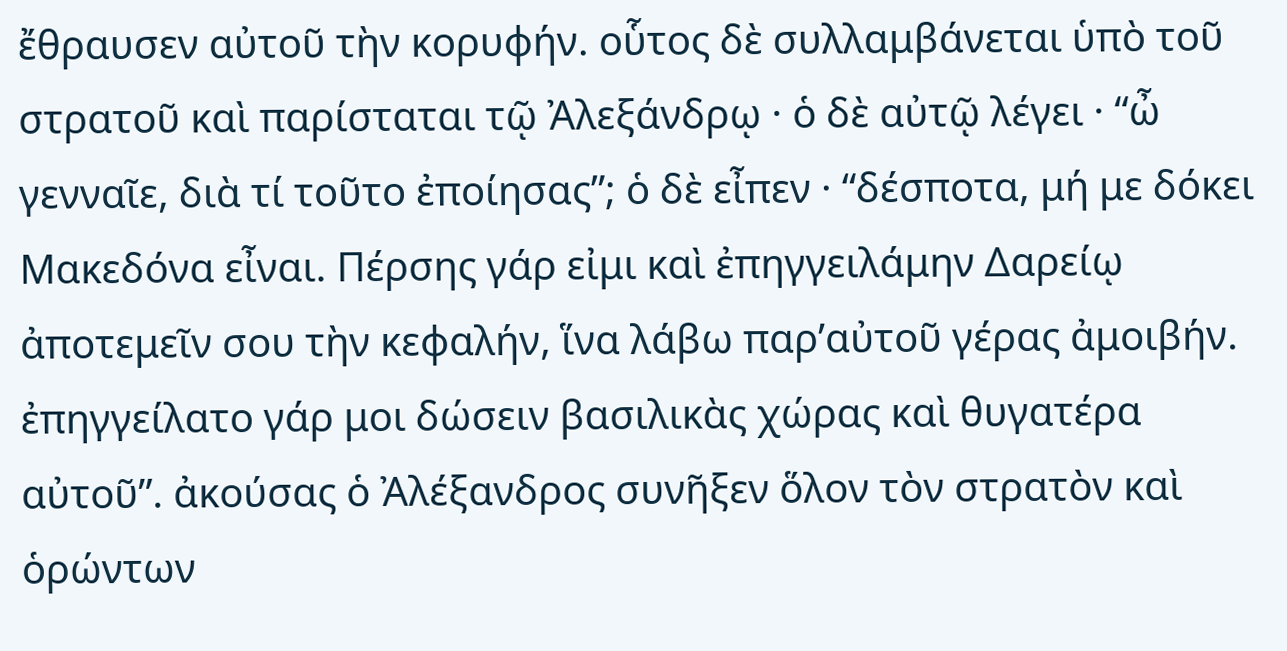ἔθραυσεν αὐτοῦ τὴν κορυφήν. οὗτος δὲ συλλαμβάνεται ὑπὸ τοῦ στρατοῦ καὶ παρίσταται τῷ Ἀλεξάνδρῳ · ὁ δὲ αὐτῷ λέγει · “ὦ γενναῖε, διὰ τί τοῦτο ἐποίησας”; ὁ δὲ εἶπεν · “δέσποτα, μή με δόκει Μακεδόνα εἶναι. Πέρσης γάρ εἰμι καὶ ἐπηγγειλάμην Δαρείῳ ἀποτεμεῖν σου τὴν κεφαλήν, ἵνα λάβω παρ’αὐτοῦ γέρας ἀμοιβήν. ἐπηγγείλατο γάρ μοι δώσειν βασιλικὰς χώρας καὶ θυγατέρα αὐτοῦ”. ἀκούσας ὁ Ἀλέξανδρος συνῆξεν ὅλον τὸν στρατὸν καὶ ὁρώντων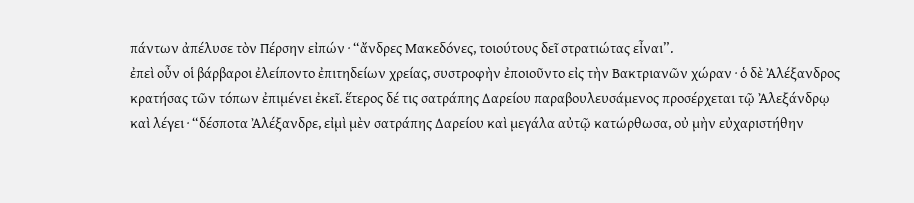πάντων ἀπέλυσε τὸν Πέρσην εἰπών · “ἄνδρες Μακεδόνες, τοιούτους δεῖ στρατιώτας εἶναι”.
ἐπεὶ οὖν οἱ βάρβαροι ἐλείποντο ἐπιτηδείων χρείας, συστροφὴν ἐποιοῦντο εἰς τὴν Βακτριανῶν χώραν · ὁ δὲ Ἀλέξανδρος κρατήσας τῶν τόπων ἐπιμένει ἐκεῖ. ἕτερος δέ τις σατράπης Δαρείου παραβουλευσάμενος προσέρχεται τῷ Ἀλεξάνδρῳ καὶ λέγει · “δέσποτα Ἀλέξανδρε, εἰμὶ μὲν σατράπης Δαρείου καὶ μεγάλα αὐτῷ κατώρθωσα, οὐ μὴν εὐχαριστήθην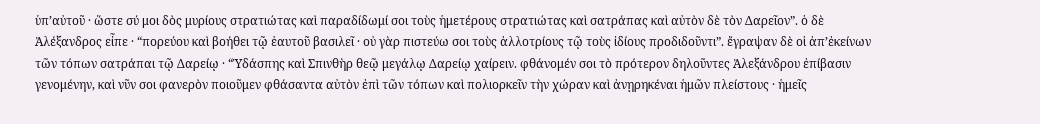ὑπ’αὐτοῦ · ὥστε σύ μοι δὸς μυρίους στρατιώτας καὶ παραδίδωμί σοι τοὺς ἡμετέρους στρατιώτας καὶ σατράπας καὶ αὐτὸν δὲ τὸν Δαρεῖον”. ὁ δὲ Ἀλέξανδρος εἶπε · “πορεύου καὶ βοήθει τῷ ἑαυτοῦ βασιλεῖ · οὐ γὰρ πιστεύω σοι τοὺς ἀλλοτρίους τῷ τοὺς ἰδίους προδιδοῦντι”. ἔγραψαν δὲ οἱ ἀπ’ἐκείνων τῶν τόπων σατράπαι τῷ Δαρείῳ · “Ὑδάσπης καὶ Σπινθὴρ θεῷ μεγάλῳ Δαρείῳ χαίρειν. φθάνομέν σοι τὸ πρότερον δηλοῦντες Ἀλεξάνδρου ἐπίβασιν γενομένην, καὶ νῦν σοι φανερὸν ποιοῦμεν φθάσαντα αὐτὸν ἐπὶ τῶν τόπων καὶ πολιορκεῖν τὴν χώραν καὶ ἀνῃρηκέναι ἡμῶν πλείστους · ἡμεῖς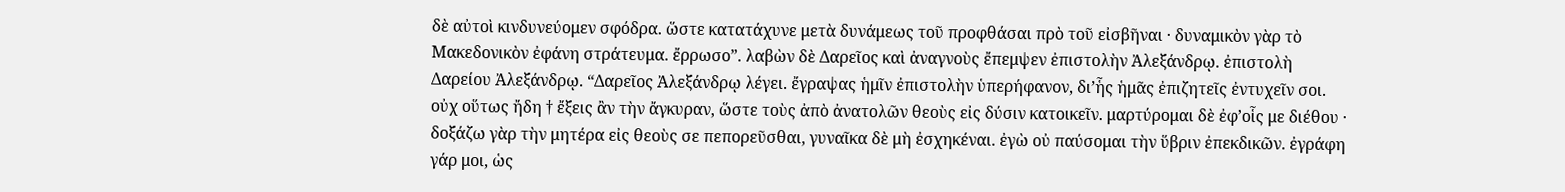δὲ αὐτοὶ κινδυνεύομεν σφόδρα. ὥστε κατατάχυνε μετὰ δυνάμεως τοῦ προφθάσαι πρὸ τοῦ εἰσβῆναι · δυναμικὸν γὰρ τὸ Μακεδονικὸν ἐφάνη στράτευμα. ἔρρωσο”. λαβὼν δὲ Δαρεῖος καὶ ἀναγνοὺς ἔπεμψεν ἐπιστολὴν Ἀλεξάνδρῳ. ἐπιστολὴ Δαρείου Ἀλεξάνδρῳ. “Δαρεῖος Ἀλεξάνδρῳ λέγει. ἔγραψας ἡμῖν ἐπιστολὴν ὑπερήφανον, δι’ἧς ἡμᾶς ἐπιζητεῖς ἐντυχεῖν σοι. οὐχ οὕτως ἤδη † ἔξεις ἂν τὴν ἄγκυραν, ὥστε τοὺς ἀπὸ ἀνατολῶν θεοὺς εἰς δύσιν κατοικεῖν. μαρτύρομαι δὲ ἐφ’οἷς με διέθου · δοξάζω γὰρ τὴν μητέρα εἰς θεοὺς σε πεπορεῦσθαι, γυναῖκα δὲ μὴ ἐσχηκέναι. ἐγὼ οὐ παύσομαι τὴν ὕβριν ἐπεκδικῶν. ἐγράφη γάρ μοι, ὡς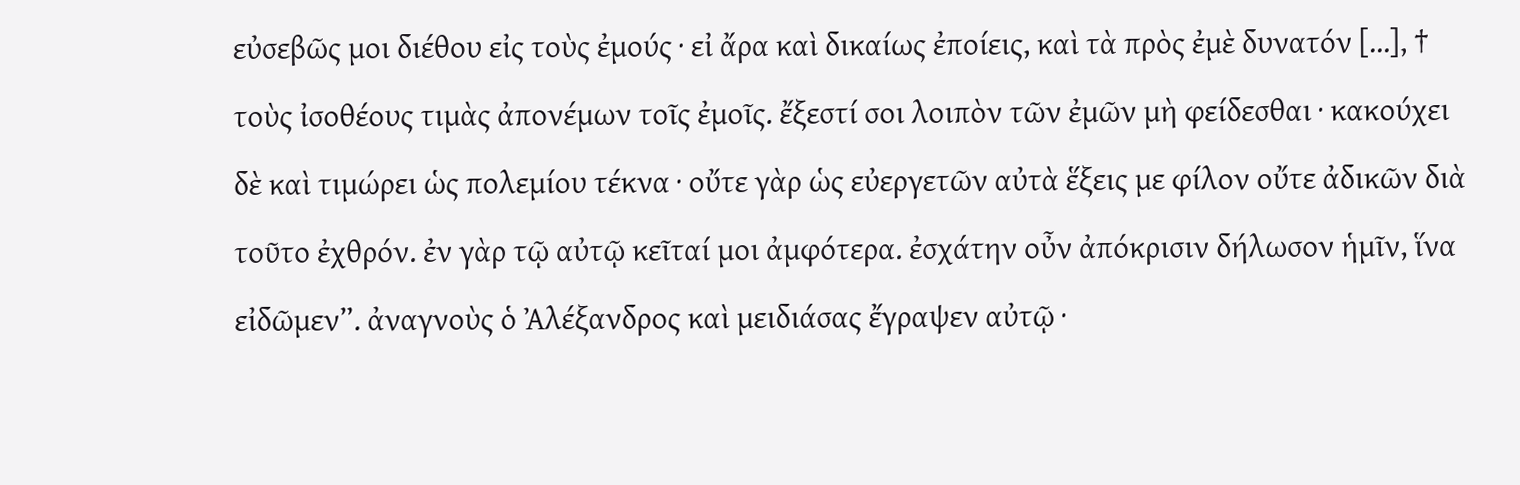εὐσεβῶς μοι διέθου εἰς τοὺς ἐμούς · εἰ ἄρα καὶ δικαίως ἐποίεις, καὶ τὰ πρὸς ἐμὲ δυνατόν […], † τοὺς ἰσοθέους τιμὰς ἀπονέμων τοῖς ἐμοῖς. ἔξεστί σοι λοιπὸν τῶν ἐμῶν μὴ φείδεσθαι · κακούχει δὲ καὶ τιμώρει ὡς πολεμίου τέκνα · οὔτε γὰρ ὡς εὐεργετῶν αὐτὰ ἕξεις με φίλον οὔτε ἀδικῶν διὰ τοῦτο ἐχθρόν. ἐν γὰρ τῷ αὐτῷ κεῖταί μοι ἀμφότερα. ἐσχάτην οὖν ἀπόκρισιν δήλωσον ἡμῖν, ἵνα εἰδῶμεν”. ἀναγνοὺς ὁ Ἀλέξανδρος καὶ μειδιάσας ἔγραψεν αὐτῷ ·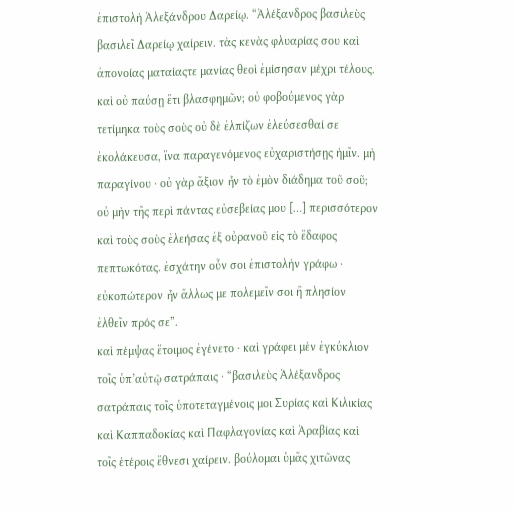ἐπιστολὴ Ἀλεξάνδρου Δαρείῳ. “Ἀλέξανδρος βασιλεὺς βασιλεῖ Δαρείῳ χαίρειν. τὰς κενὰς φλυαρίας σου καὶ ἀπονοίας ματαίαςτε μανίας θεοὶ ἐμίσησαν μέχρι τέλους. καὶ οὐ παύσῃ ἔτι βλασφημῶν; οὐ φοβούμενος γὰρ τετίμηκα τοὺς σοὺς οὐ δὲ ἐλπίζων ἐλεύσεσθαί σε ἐκολάκευσα, ἵνα παραγενόμενος εὐχαριστήσῃς ἡμῖν. μὴ παραγίνου · οὐ γὰρ ἄξιον ἦν τὸ ἐμὸν διάδημα τοῦ σοῦ; οὐ μὴν τῆς περὶ πάντας εὐσεβείας μου […] περισσότερον καὶ τοὺς σοὺς ἐλεήσας ἐξ οὐρανοῦ εἰς τὸ ἔδαφος πεπτωκότας. ἐσχάτην οὖν σοι ἐπιστολὴν γράφω · εὐκοπώτερον ἦν ἄλλως με πολεμεῖν σοι ἢ πλησίον ἐλθεῖν πρός σε”.
καὶ πέμψας ἕτοιμος ἐγένετο · καὶ γράφει μὲν ἐγκύκλιον τοῖς ὑπ’αὐτῷ σατράπαις · “βασιλεὺς Ἀλέξανδρος σατράπαις τοῖς ὑποτεταγμένοις μοι Συρίας καὶ Κιλικίας καὶ Καππαδοκίας καὶ Παφλαγονίας καὶ Ἀραβίας καὶ τοῖς ἑτέροις ἔθνεσι χαίρειν. βούλομαι ὑμᾶς χιτῶνας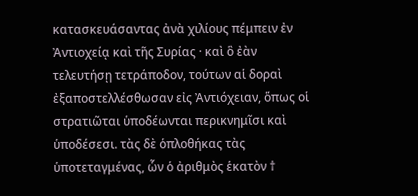κατασκευάσαντας ἀνὰ χιλίους πέμπειν ἐν Ἀντιοχείᾳ καὶ τῆς Συρίας · καὶ ὃ ἐὰν τελευτήσῃ τετράποδον, τούτων αἱ δοραὶ ἐξαποστελλέσθωσαν εἰς Ἀντιόχειαν, ὅπως οἱ στρατιῶται ὑποδέωνται περικνημῖσι καὶ ὑποδέσεσι. τὰς δὲ ὁπλοθήκας τὰς ὑποτεταγμένας, ὧν ὁ ἀριθμὸς ἑκατὸν †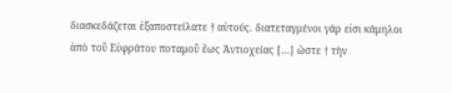διασκεδάζεται ἐξαποστείλατε † αὐτούς. διατεταγμένοι γάρ εἰσι κάμηλοι ἀπὸ τοῦ Εὐφράτου ποταμοῦ ἕως Ἀντιοχείας […] ὥστε † τὴν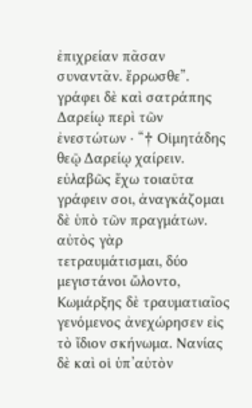ἐπιχρείαν πᾶσαν συναντᾶν. ἔρρωσθε”. γράφει δὲ καὶ σατράπης Δαρείῳ περὶ τῶν ἐνεστώτων · “† Οἱμητάδης θεῷ Δαρείῳ χαίρειν. εὐλαβῶς ἔχω τοιαῦτα γράφειν σοι, ἀναγκάζομαι δὲ ὑπὸ τῶν πραγμάτων. αὐτὸς γὰρ τετραυμάτισμαι, δύο μεγιστάνοι ὤλοντο, Κωμάρξης δὲ τραυματιαῖος γενόμενος ἀνεχώρησεν εἰς τὸ ἴδιον σκήνωμα. Νανίας δὲ καὶ οἱ ὑπ’αὐτὸν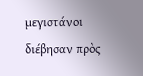μεγιστάνοι διέβησαν πρὸς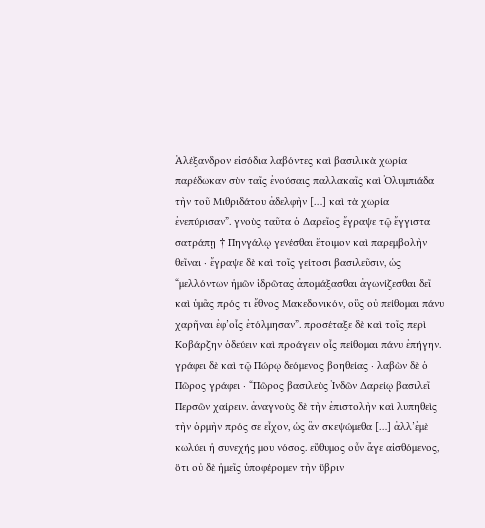Ἀλέξανδρον εἰσόδια λαβόντες καὶ βασιλικὰ χωρία παρέδωκαν σὺν ταῖς ἐνούσαις παλλακαῖς καὶ Ὀλυμπιάδα τὴν τοῦ Μιθριδάτου ἀδελφὴν […] καὶ τὰ χωρία ἐνεπύρισαν”. γνοὺς ταῦτα ὁ Δαρεῖος ἔγραψε τῷ ἔγγιστα σατράπῃ † Πηνγάλῳ γενέσθαι ἕτοιμον καὶ παρεμβολὴν θεῖναι · ἔγραψε δὲ καὶ τοῖς γείτοσι βασιλεῦσιν, ὡς “μελλόντων ἡμῶν ἱδρῶτας ἀπομάξασθαι ἀγωνίζεσθαι δεῖ καὶ ὑμᾶς πρός τι ἔθνος Μακεδονικόν, οὓς οὐ πείθομαι πάνυ χαρῆναι ἐφ’οἷς ἐτόλμησαν”. προσέταξε δὲ καὶ τοῖς περὶ Κοβάρζην ὁδεύειν καὶ προάγειν οἷς πείθομαι πάνυ ἐπήγην.
γράφει δὲ καὶ τῷ Πώρῳ δεόμενος βοηθείας · λαβὼν δὲ ὁ Πῶρος γράφει · “Πῶρος βασιλεὺς Ἰνδῶν Δαρείῳ βασιλεῖ Περσῶν χαίρειν. ἀναγνοὺς δὲ τὴν ἐπιστολὴν καὶ λυπηθεὶς τὴν ὁρμὴν πρός σε εἶχον, ὡς ἂν σκεψώμεθα […] ἀλλ’ἐμὲ κωλύει ἡ συνεχής μου νόσος. εὔθυμος οὖν ἄγε αἰσθόμενος, ὅτι οὐ δὲ ἡμεῖς ὑποφέρομεν τὴν ὕβριν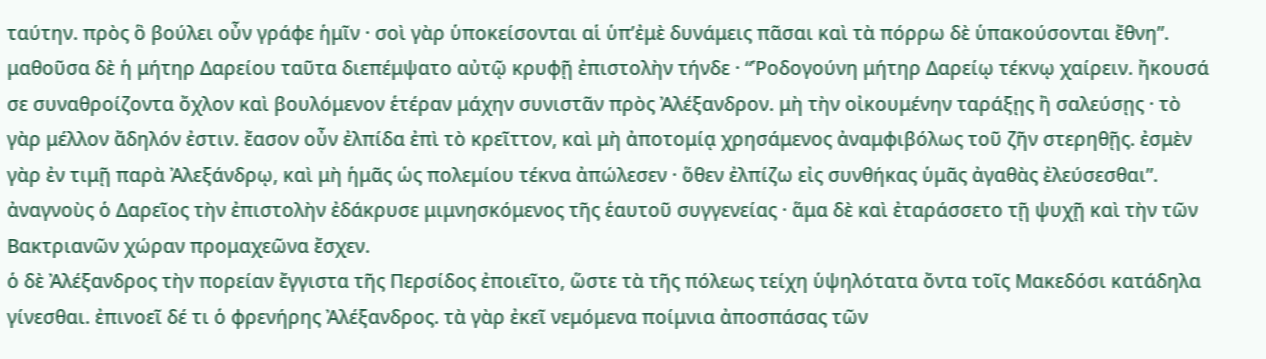ταύτην. πρὸς ὃ βούλει οὖν γράφε ἡμῖν · σοὶ γὰρ ὑποκείσονται αἱ ὑπ’ἐμὲ δυνάμεις πᾶσαι καὶ τὰ πόρρω δὲ ὑπακούσονται ἔθνη”. μαθοῦσα δὲ ἡ μήτηρ Δαρείου ταῦτα διεπέμψατο αὐτῷ κρυφῇ ἐπιστολὴν τήνδε · “Ῥοδογούνη μήτηρ Δαρείῳ τέκνῳ χαίρειν. ἤκουσά σε συναθροίζοντα ὄχλον καὶ βουλόμενον ἑτέραν μάχην συνιστᾶν πρὸς Ἀλέξανδρον. μὴ τὴν οἰκουμένην ταράξῃς ἢ σαλεύσῃς · τὸ γὰρ μέλλον ἄδηλόν ἐστιν. ἔασον οὖν ἐλπίδα ἐπὶ τὸ κρεῖττον, καὶ μὴ ἀποτομίᾳ χρησάμενος ἀναμφιβόλως τοῦ ζῆν στερηθῇς. ἐσμὲν γὰρ ἐν τιμῇ παρὰ Ἀλεξάνδρῳ, καὶ μὴ ἡμᾶς ὡς πολεμίου τέκνα ἀπώλεσεν · ὅθεν ἐλπίζω εἰς συνθήκας ὑμᾶς ἀγαθὰς ἐλεύσεσθαι”. ἀναγνοὺς ὁ Δαρεῖος τὴν ἐπιστολὴν ἐδάκρυσε μιμνησκόμενος τῆς ἑαυτοῦ συγγενείας · ἅμα δὲ καὶ ἐταράσσετο τῇ ψυχῇ καὶ τὴν τῶν Βακτριανῶν χώραν προμαχεῶνα ἔσχεν.
ὁ δὲ Ἀλέξανδρος τὴν πορείαν ἔγγιστα τῆς Περσίδος ἐποιεῖτο, ὥστε τὰ τῆς πόλεως τείχη ὑψηλότατα ὄντα τοῖς Μακεδόσι κατάδηλα γίνεσθαι. ἐπινοεῖ δέ τι ὁ φρενήρης Ἀλέξανδρος. τὰ γὰρ ἐκεῖ νεμόμενα ποίμνια ἀποσπάσας τῶν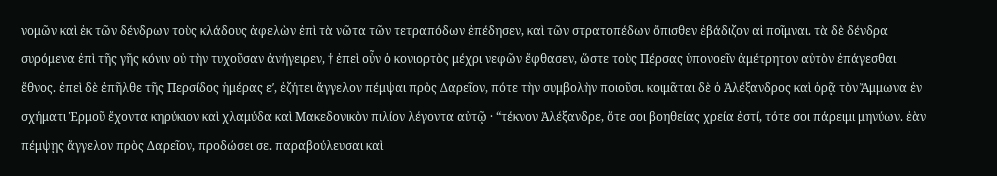νομῶν καὶ ἐκ τῶν δένδρων τοὺς κλάδους ἀφελὼν ἐπὶ τὰ νῶτα τῶν τετραπόδων ἐπέδησεν, καὶ τῶν στρατοπέδων ὄπισθεν ἐβάδιζον αἱ ποῖμναι. τὰ δὲ δένδρα συρόμενα ἐπὶ τῆς γῆς κόνιν οὐ τὴν τυχοῦσαν ἀνήγειρεν, † ἐπεὶ οὖν ὁ κονιορτὸς μέχρι νεφῶν ἔφθασεν, ὥστε τοὺς Πέρσας ὑπονοεῖν ἀμέτρητον αὐτὸν ἐπάγεσθαι ἔθνος. ἐπεὶ δὲ ἐπῆλθε τῆς Περσίδος ἡμέρας εʹ, ἐζήτει ἄγγελον πέμψαι πρὸς Δαρεῖον, πότε τὴν συμβολὴν ποιοῦσι. κοιμᾶται δὲ ὁ Ἀλέξανδρος καὶ ὁρᾷ τὸν Ἄμμωνα ἐν σχήματι Ἑρμοῦ ἔχοντα κηρύκιον καὶ χλαμύδα καὶ Μακεδονικὸν πιλίον λέγοντα αὐτῷ · “τέκνον Ἀλέξανδρε, ὅτε σοι βοηθείας χρεία ἐστί, τότε σοι πάρειμι μηνύων. ἐὰν πέμψῃς ἄγγελον πρὸς Δαρεῖον, προδώσει σε. παραβούλευσαι καὶ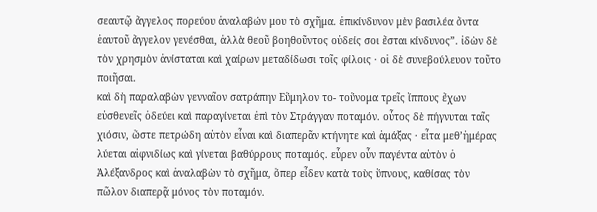σεαυτῷ ἄγγελος πορεύου ἀναλαβών μου τὸ σχῆμα. ἐπικίνδυνον μὲν βασιλέα ὄντα ἑαυτοῦ ἄγγελον γενέσθαι, ἀλλὰ θεοῦ βοηθοῦντος οὐδείς σοι ἔσται κίνδυνος”. ἰδὼν δὲ τὸν χρησμὸν ἀνίσταται καὶ χαίρων μεταδίδωσι τοῖς φίλοις · οἱ δὲ συνεβούλευον τοῦτο ποιῆσαι.
καὶ δὴ παραλαβὼν γενναῖον σατράπην Εὔμηλον το- τοὔνομα τρεῖς ἵππους ἔχων εὐσθενεῖς ὁδεύει καὶ παραγίνεται ἐπὶ τὸν Στράγγαν ποταμόν. οὗτος δὲ πήγνυται ταῖς χιόσιν, ὥστε πετρώδη αὐτὸν εἶναι καὶ διαπερᾶν κτήνητε καὶ ἁμάξας · εἶτα μεθ’ἡμέρας λύεται αἰφνιδίως καὶ γίνεται βαθύρρους ποταμός. εὗρεν οὖν παγέντα αὐτὸν ὁ Ἀλέξανδρος καὶ ἀναλαβὼν τὸ σχῆμα, ὅπερ εἶδεν κατὰ τοὺς ὕπνους, καθίσας τὸν πῶλον διαπερᾷ μόνος τὸν ποταμόν.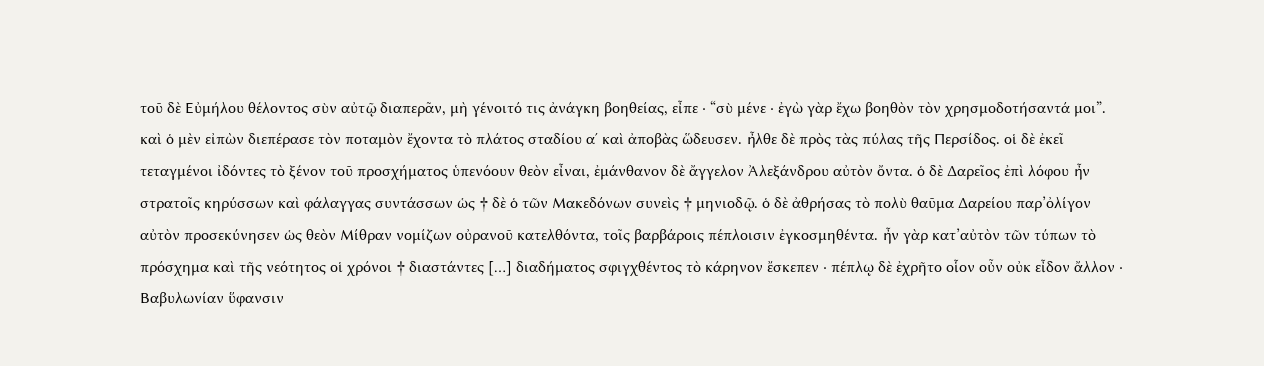τοῦ δὲ Εὐμήλου θέλοντος σὺν αὐτῷ διαπερᾶν, μὴ γένοιτό τις ἀνάγκη βοηθείας, εἶπε · “σὺ μένε · ἐγὼ γὰρ ἔχω βοηθὸν τὸν χρησμοδοτήσαντά μοι”. καὶ ὁ μὲν εἰπὼν διεπέρασε τὸν ποταμὸν ἔχοντα τὸ πλάτος σταδίου αʹ καὶ ἀποβὰς ὥδευσεν. ἦλθε δὲ πρὸς τὰς πύλας τῆς Περσίδος. οἱ δὲ ἐκεῖ τεταγμένοι ἰδόντες τὸ ξένον τοῦ προσχήματος ὑπενόουν θεὸν εἶναι, ἐμάνθανον δὲ ἄγγελον Ἀλεξάνδρου αὐτὸν ὄντα. ὁ δὲ Δαρεῖος ἐπὶ λόφου ἦν στρατοῖς κηρύσσων καὶ φάλαγγας συντάσσων ὡς † δὲ ὁ τῶν Μακεδόνων συνεὶς † μηνιοδῷ. ὁ δὲ ἀθρήσας τὸ πολὺ θαῦμα Δαρείου παρ’ὀλίγον αὐτὸν προσεκύνησεν ὡς θεὸν Μίθραν νομίζων οὐρανοῦ κατελθόντα, τοῖς βαρβάροις πέπλοισιν ἐγκοσμηθέντα. ἦν γὰρ κατ’αὐτὸν τῶν τύπων τὸ πρόσχημα καὶ τῆς νεότητος οἱ χρόνοι † διαστάντες […] διαδήματος σφιγχθέντος τὸ κάρηνον ἔσκεπεν · πέπλῳ δὲ ἐχρῆτο οἷον οὖν οὐκ εἶδον ἄλλον · Βαβυλωνίαν ὕφανσιν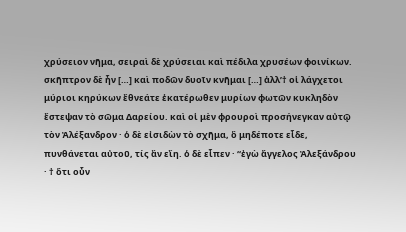χρύσειον νῆμα, σειραὶ δὲ χρύσειαι καὶ πέδιλα χρυσέων φοινίκων. σκῆπτρον δὲ ἦν […] καὶ ποδῶν δυοῖν κνῆμαι […] ἀλλ’† οἱ λάγχετοι μύριοι κηρύκων ἔθνεάτε ἑκατέρωθεν μυρίων φωτῶν κυκληδὸν ἔστεψαν τὸ σῶμα Δαρείου. καὶ οἱ μὲν φρουροὶ προσήνεγκαν αὐτῷ τὸν Ἀλέξανδρον · ὁ δὲ εἰσιδὼν τὸ σχῆμα, ὃ μηδέποτε εἶδε, πυνθάνεται αὐτοῦ, τίς ἂν εἴη. ὁ δὲ εἶπεν · “ἐγὼ ἄγγελος Ἀλεξάνδρου · † ὅτι οὖν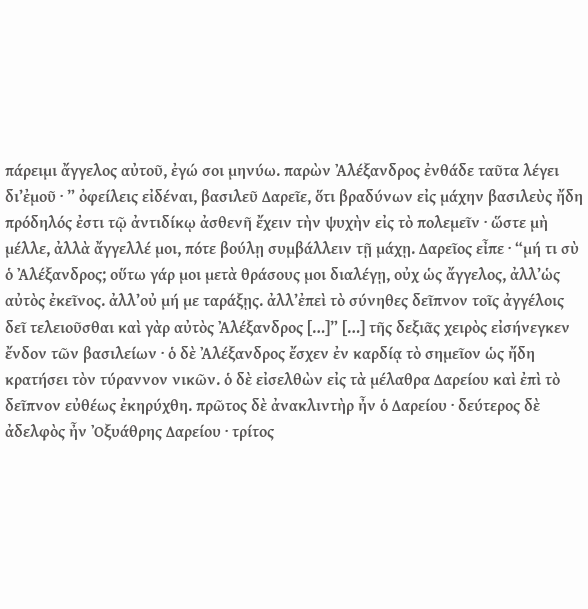πάρειμι ἄγγελος αὐτοῦ, ἐγώ σοι μηνύω. παρὼν Ἀλέξανδρος ἐνθάδε ταῦτα λέγει δι’ἐμοῦ · ” ὀφείλεις εἰδέναι, βασιλεῦ Δαρεῖε, ὅτι βραδύνων εἰς μάχην βασιλεὺς ἤδη πρόδηλός ἐστι τῷ ἀντιδίκῳ ἀσθενῆ ἔχειν τὴν ψυχὴν εἰς τὸ πολεμεῖν · ὥστε μὴ μέλλε, ἀλλὰ ἄγγελλέ μοι, πότε βούλῃ συμβάλλειν τῇ μάχῃ. Δαρεῖος εἶπε · “μή τι σὺ ὁ Ἀλέξανδρος; οὕτω γάρ μοι μετὰ θράσους μοι διαλέγῃ, οὐχ ὡς ἄγγελος, ἀλλ’ὡς αὐτὸς ἐκεῖνος. ἀλλ’οὐ μή με ταράξῃς. ἀλλ’ἐπεὶ τὸ σύνηθες δεῖπνον τοῖς ἀγγέλοις δεῖ τελειοῦσθαι καὶ γὰρ αὐτὸς Ἀλέξανδρος […]” […] τῆς δεξιᾶς χειρὸς εἰσήνεγκεν ἔνδον τῶν βασιλείων · ὁ δὲ Ἀλέξανδρος ἔσχεν ἐν καρδίᾳ τὸ σημεῖον ὡς ἤδη κρατήσει τὸν τύραννον νικῶν. ὁ δὲ εἰσελθὼν εἰς τὰ μέλαθρα Δαρείου καὶ ἐπὶ τὸ δεῖπνον εὐθέως ἐκηρύχθη. πρῶτος δὲ ἀνακλιντὴρ ἦν ὁ Δαρείου · δεύτερος δὲ ἀδελφὸς ἦν Ὀξυάθρης Δαρείου · τρίτος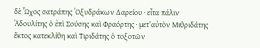δὲ Ὦχος σατράπης Ὀξυδράκων Δαρείου · εἶτα πάλιν Ἀδουλίτης ὁ ἐπὶ Σούσης καὶ Φραόρτης · μετ’αὐτὸν Μιθριδάτης ἕκτος κατεκλίθη καὶ Τιριδάτης ὁ τοξοτῶν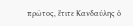πρῶτος, ἔτιτε Κανδαύλης ὁ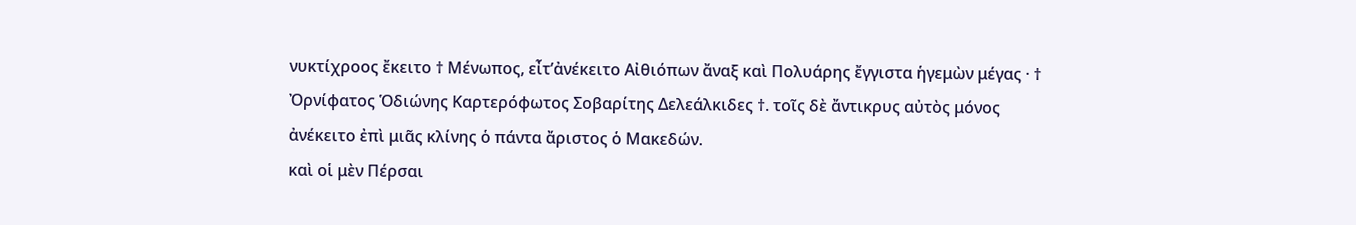νυκτίχροος ἔκειτο † Μένωπος, εἶτ’ἀνέκειτο Αἰθιόπων ἄναξ καὶ Πολυάρης ἔγγιστα ἡγεμὼν μέγας · † Ὀρνίφατος Ὁδιώνης Καρτερόφωτος Σοβαρίτης Δελεάλκιδες †. τοῖς δὲ ἄντικρυς αὐτὸς μόνος ἀνέκειτο ἐπὶ μιᾶς κλίνης ὁ πάντα ἄριστος ὁ Μακεδών.
καὶ οἱ μὲν Πέρσαι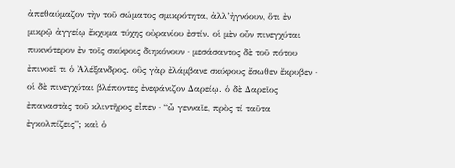ἀπεθαύμαζον τὴν τοῦ σώματος σμικρότητα, ἀλλ’ἠγνόουν, ὅτι ἐν μικρῷ ἀγγείῳ ἔκχυμα τύχης οὐρανίου ἐστίν. οἱ μὲν οὖν πινεγχύται πυκνότερον ἐν τοῖς σκύφοις διηκόνουν · μεσάσαντος δὲ τοῦ πότου ἐπινοεῖ τι ὁ Ἀλέξανδρος. οὓς γὰρ ἐλάμβανε σκύφους ἔσωθεν ἔκρυβεν · οἱ δὲ πινεγχύται βλέποντες ἐνεφάνιζον Δαρείῳ. ὁ δὲ Δαρεῖος ἐπαναστὰς τοῦ κλιντῆρος εἶπεν · “ὦ γενναῖε, πρὸς τί ταῦτα ἐγκολπίζεις”; καὶ ὁ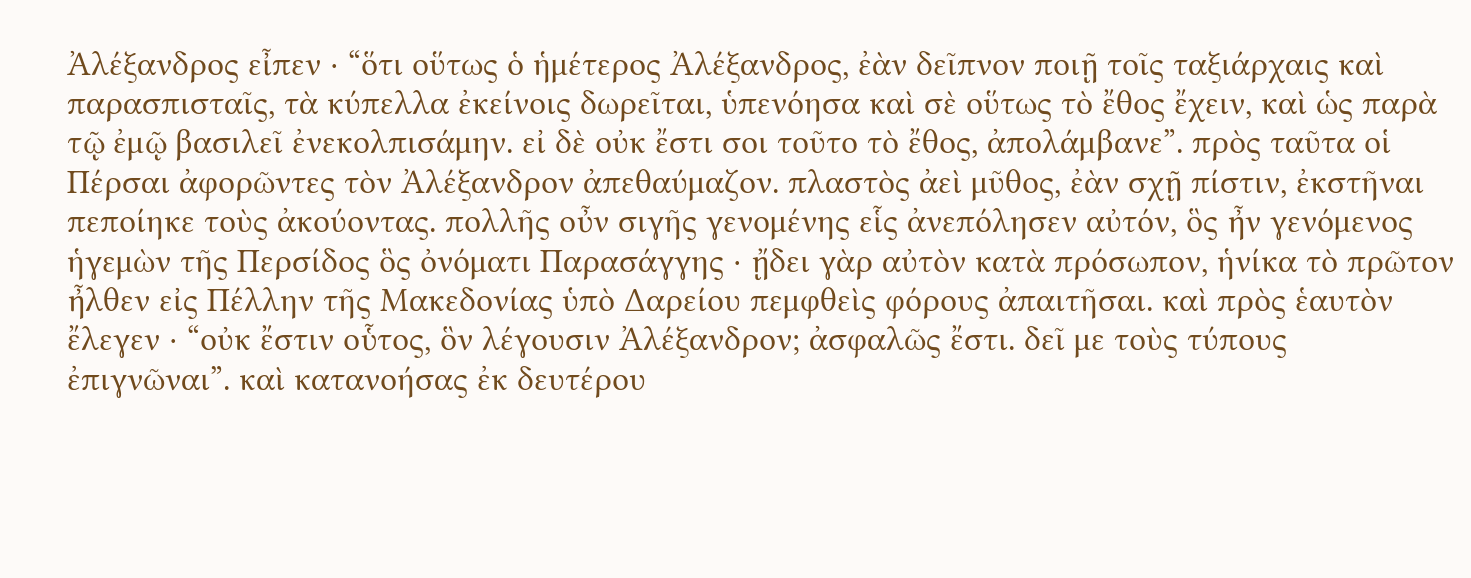Ἀλέξανδρος εἶπεν · “ὅτι οὕτως ὁ ἡμέτερος Ἀλέξανδρος, ἐὰν δεῖπνον ποιῇ τοῖς ταξιάρχαις καὶ παρασπισταῖς, τὰ κύπελλα ἐκείνοις δωρεῖται, ὑπενόησα καὶ σὲ οὕτως τὸ ἔθος ἔχειν, καὶ ὡς παρὰ τῷ ἐμῷ βασιλεῖ ἐνεκολπισάμην. εἰ δὲ οὐκ ἔστι σοι τοῦτο τὸ ἔθος, ἀπολάμβανε”. πρὸς ταῦτα οἱ Πέρσαι ἀφορῶντες τὸν Ἀλέξανδρον ἀπεθαύμαζον. πλαστὸς ἀεὶ μῦθος, ἐὰν σχῇ πίστιν, ἐκστῆναι πεποίηκε τοὺς ἀκούοντας. πολλῆς οὖν σιγῆς γενομένης εἷς ἀνεπόλησεν αὐτόν, ὃς ἦν γενόμενος ἡγεμὼν τῆς Περσίδος ὃς ὀνόματι Παρασάγγης · ᾔδει γὰρ αὐτὸν κατὰ πρόσωπον, ἡνίκα τὸ πρῶτον ἦλθεν εἰς Πέλλην τῆς Μακεδονίας ὑπὸ Δαρείου πεμφθεὶς φόρους ἀπαιτῆσαι. καὶ πρὸς ἑαυτὸν ἔλεγεν · “οὐκ ἔστιν οὗτος, ὃν λέγουσιν Ἀλέξανδρον; ἀσφαλῶς ἔστι. δεῖ με τοὺς τύπους ἐπιγνῶναι”. καὶ κατανοήσας ἐκ δευτέρου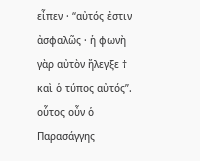εἶπεν · “αὐτός ἐστιν ἀσφαλῶς · ἡ φωνὴ γὰρ αὐτὸν ἤλεγξε † καὶ ὁ τύπος αὐτός”. οὗτος οὖν ὁ Παρασάγγης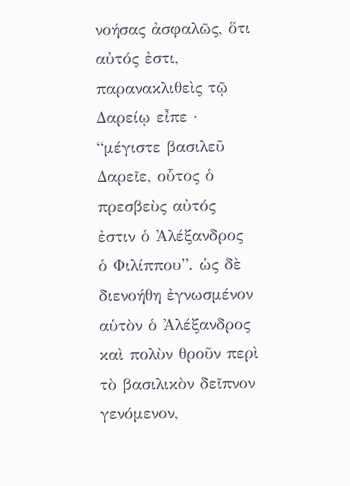νοήσας ἀσφαλῶς, ὅτι αὐτός ἐστι, παρανακλιθεὶς τῷ Δαρείῳ εἶπε · “μέγιστε βασιλεῦ Δαρεῖε, οὗτος ὁ πρεσβεὺς αὐτός ἐστιν ὁ Ἀλέξανδρος ὁ Φιλίππου”. ὡς δὲ διενοήθη ἐγνωσμένον αὑτὸν ὁ Ἀλέξανδρος καὶ πολὺν θροῦν περὶ τὸ βασιλικὸν δεῖπνον γενόμενον,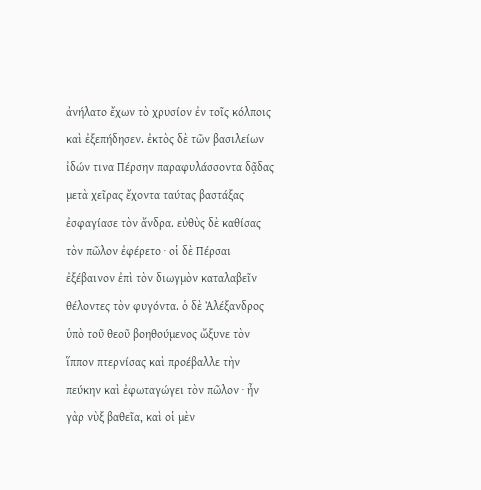ἀνήλατο ἔχων τὸ χρυσίον ἐν τοῖς κόλποις καὶ ἐξεπήδησεν. ἐκτὸς δὲ τῶν βασιλείων ἰδών τινα Πέρσην παραφυλάσσοντα δᾷδας μετὰ χεῖρας ἔχοντα ταύτας βαστάξας ἐσφαγίασε τὸν ἄνδρα. εὐθὺς δὲ καθίσας τὸν πῶλον ἐφέρετο · οἱ δὲ Πέρσαι ἐξέβαινον ἐπὶ τὸν διωγμὸν καταλαβεῖν θέλοντες τὸν φυγόντα. ὁ δὲ Ἀλέξανδρος ὑπὸ τοῦ θεοῦ βοηθούμενος ὤξυνε τὸν ἵππον πτερνίσας καὶ προέβαλλε τὴν πεύκην καὶ ἐφωταγώγει τὸν πῶλον · ἦν γὰρ νὺξ βαθεῖα, καὶ οἱ μὲν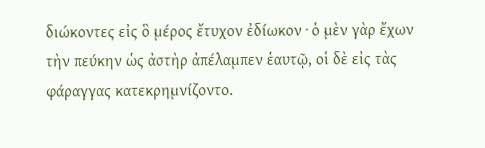διώκοντες εἰς ὃ μέρος ἔτυχον ἐδίωκον · ὁ μὲν γὰρ ἔχων τὴν πεύκην ὡς ἀστὴρ ἀπέλαμπεν ἑαυτῷ, οἱ δὲ εἰς τὰς φάραγγας κατεκρημνίζοντο.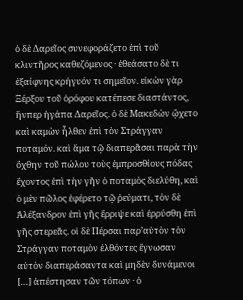ὁ δὲ Δαρεῖος συνεφοράζετο ἐπὶ τοῦ κλιντῆρος καθεζόμενος · ἐθεάσατο δὲ τι ἐξαίφνης κρήγυόν τι σημεῖον. εἰκὼν γὰρ Ξέρξου τοῦ ὀρόφου κατέπεσε διαστάντος, ἥνπερ ἠγάπα Δαρεῖος. ὁ δὲ Μακεδὼν ᾤχετο καὶ καμὼν ἦλθεν ἐπὶ τὸν Στράγγαν ποταμόν. καὶ ἅμα τῷ διαπερᾶσαι παρὰ τὴν ὄχθην τοῦ πώλου τοὺς ἐμπροσθίους πόδας ἔχοντος ἐπὶ τὴν γῆν ὁ ποταμὸς διελύθη, καὶ ὁ μὲν πῶλος ἐφέρετο τῷ ῥεύματι, τὸν δὲ Ἀλέξανδρον ἐπὶ γῆς ἔρριψε καὶ ἐρρύσθη ἐπὶ γῆς στερεᾶς. οἱ δὲ Πέρσαι παρ’αὐτὸν τὸν Στράγγαν ποταμὸν ἐλθόντες ἔγνωσαν αὐτὸν διαπεράσαντα καὶ μηδὲν δυνάμενοι […] ἀπέστησαν τῶν τόπων · ὁ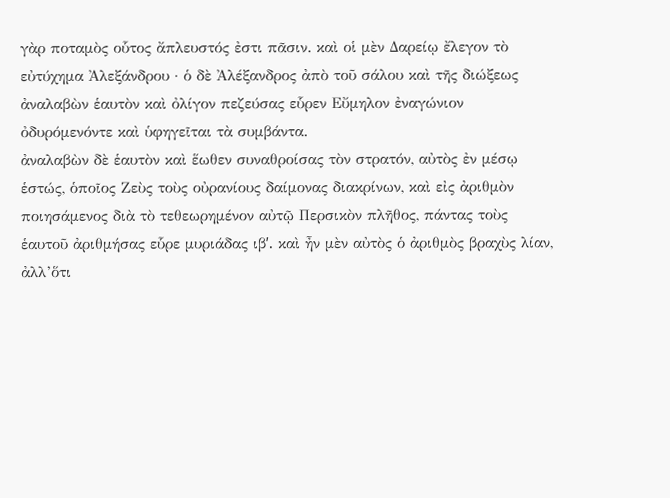γὰρ ποταμὸς οὗτος ἄπλευστός ἐστι πᾶσιν. καὶ οἱ μὲν Δαρείῳ ἔλεγον τὸ εὐτύχημα Ἀλεξάνδρου · ὁ δὲ Ἀλέξανδρος ἀπὸ τοῦ σάλου καὶ τῆς διώξεως ἀναλαβὼν ἑαυτὸν καὶ ὀλίγον πεζεύσας εὗρεν Εὔμηλον ἐναγώνιον ὀδυρόμενόντε καὶ ὑφηγεῖται τὰ συμβάντα.
ἀναλαβὼν δὲ ἑαυτὸν καὶ ἕωθεν συναθροίσας τὸν στρατόν, αὐτὸς ἐν μέσῳ ἑστώς, ὁποῖος Ζεὺς τοὺς οὐρανίους δαίμονας διακρίνων, καὶ εἰς ἀριθμὸν ποιησάμενος διὰ τὸ τεθεωρημένον αὐτῷ Περσικὸν πλῆθος, πάντας τοὺς ἑαυτοῦ ἀριθμήσας εὗρε μυριάδας ιβʹ. καὶ ἦν μὲν αὐτὸς ὁ ἀριθμὸς βραχὺς λίαν, ἀλλ’ὅτι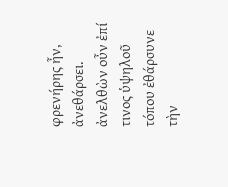φρενήρης ἦν, ἀνεθάρσει. ἀνελθὼν οὖν ἐπί τινος ὑψηλοῦ τόπου ἐθάρσυνε τὴν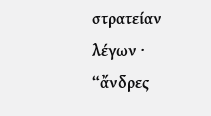στρατείαν λέγων · “ἄνδρες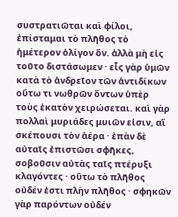συστρατιῶται καὶ φίλοι, ἐπίσταμαι τὸ πλῆθος τὸ ἡμέτερον ὀλίγον ὄν. ἀλλὰ μὴ εἰς τοῦτο διστάσωμεν · εἷς γὰρ ὑμῶν κατὰ τὸ ἀνδρεῖον τῶν ἀντιδίκων οὕτω τι νωθρῶν ὄντων ὑπὲρ τοὺς ἑκατὸν χειρώσεται. καὶ γὰρ πολλαὶ μυριάδες μυιῶν εἰσιν, αἳ σκέπουσι τὸν ἀέρα · ἐπὰν δὲ αὐταῖς ἐπιστῶσι σφῆκες, σοβοῦσιν αὐτὰς ταῖς πτέρυξι κλαγόντες · οὕτω τὸ πλῆθος οὐδέν ἐστι πλὴν πλῆθος · σφηκῶν γὰρ παρόντων οὐδέν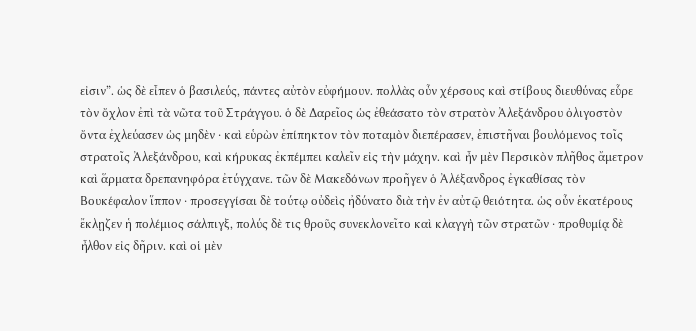εἰσιν”. ὡς δὲ εἶπεν ὁ βασιλεύς, πάντες αὐτὸν εὐφήμουν. πολλὰς οὖν χέρσους καὶ στίβους διευθύνας εὗρε τὸν ὄχλον ἐπὶ τὰ νῶτα τοῦ Στράγγου. ὁ δὲ Δαρεῖος ὡς ἐθεάσατο τὸν στρατὸν Ἀλεξάνδρου ὀλιγοστὸν ὄντα ἐχλεύασεν ὡς μηδὲν · καὶ εὑρὼν ἐπίπηκτον τὸν ποταμὸν διεπέρασεν, ἐπιστῆναι βουλόμενος τοῖς στρατοῖς Ἀλεξάνδρου, καὶ κήρυκας ἐκπέμπει καλεῖν εἰς τὴν μάχην. καὶ ἦν μὲν Περσικὸν πλῆθος ἄμετρον καὶ ἅρματα δρεπανηφόρα ἐτύγχανε. τῶν δὲ Μακεδόνων προῆγεν ὁ Ἀλέξανδρος ἐγκαθίσας τὸν Βουκέφαλον ἵππον · προσεγγίσαι δὲ τούτῳ οὐδεὶς ἠδύνατο διὰ τὴν ἐν αὐτῷ θειότητα. ὡς οὖν ἑκατέρους ἔκλῃζεν ἡ πολέμιος σάλπιγξ, πολύς δὲ τις θροῦς συνεκλονεῖτο καὶ κλαγγὴ τῶν στρατῶν · προθυμίᾳ δὲ ἦλθον εἰς δῆριν. καὶ οἱ μὲν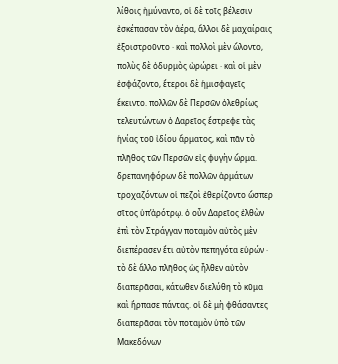λίθοις ἠμύναντο, οἱ δὲ τοῖς βέλεσιν ἐσκέπασαν τὸν ἀέρα, ἄλλοι δὲ μαχαίραις ἐξοιστροῦντο · καὶ πολλοὶ μὲν ὤλοντο, πολὺς δὲ ὀδυρμὸς ὠρώρει · καὶ οἱ μὲν ἐσφάζοντο, ἕτεροι δὲ ἡμισφαγεῖς ἔκειντο. πολλῶν δὲ Περσῶν ὀλεθρίως τελευτώντων ὁ Δαρεῖος ἔστρεφε τὰς ἡνίας τοῦ ἰδίου ἅρματος, καὶ πᾶν τὸ πλῆθος τῶν Περσῶν εἰς φυγὴν ὥρμα. δρεπανηφόρων δὲ πολλῶν ἁρμάτων τροχαζόντων οἱ πεζοὶ ἐθερίζοντο ὥσπερ σῖτος ὑπ’ἀρότρῳ. ὁ οὖν Δαρεῖος ἐλθὼν ἐπὶ τὸν Στράγγαν ποταμὸν αὐτὸς μὲν διεπέρασεν ἔτι αὐτὸν πεπηγότα εὑρών · τὸ δὲ ἄλλο πλῆθος ὡς ἦλθεν αὐτὸν διαπερᾶσαι, κάτωθεν διελύθη τὸ κῦμα καὶ ἥρπασε πάντας. οἱ δὲ μὴ φθάσαντες διαπερᾶσαι τὸν ποταμὸν ὑπὸ τῶν Μακεδόνων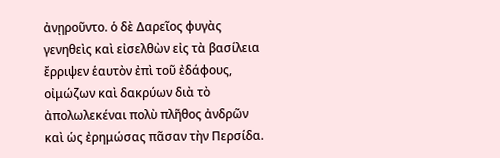ἀνῃροῦντο. ὁ δὲ Δαρεῖος φυγὰς γενηθεὶς καὶ εἰσελθὼν εἰς τὰ βασίλεια ἔρριψεν ἑαυτὸν ἐπὶ τοῦ ἐδάφους, οἰμώζων καὶ δακρύων διὰ τὸ ἀπολωλεκέναι πολὺ πλῆθος ἀνδρῶν καὶ ὡς ἐρημώσας πᾶσαν τὴν Περσίδα.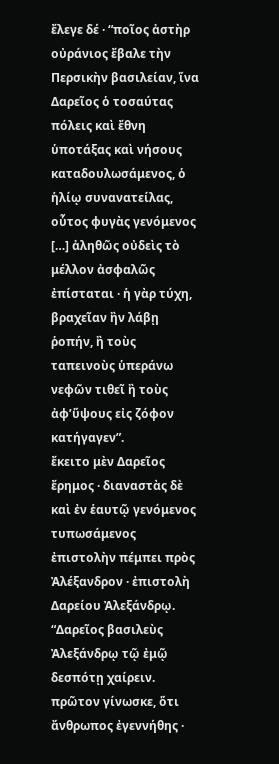ἔλεγε δέ · “ποῖος ἀστὴρ οὐράνιος ἔβαλε τὴν Περσικὴν βασιλείαν, ἵνα Δαρεῖος ὁ τοσαύτας πόλεις καὶ ἔθνη ὑποτάξας καὶ νήσους καταδουλωσάμενος, ὁ ἡλίῳ συνανατείλας, οὗτος φυγὰς γενόμενος […] ἀληθῶς οὐδεὶς τὸ μέλλον ἀσφαλῶς ἐπίσταται · ἡ γὰρ τύχη, βραχεῖαν ἢν λάβῃ ῥοπήν, ἢ τοὺς ταπεινοὺς ὑπεράνω νεφῶν τιθεῖ ἢ τοὺς ἀφ’ὕψους εἰς ζόφον κατήγαγεν”.
ἔκειτο μὲν Δαρεῖος ἔρημος · διαναστὰς δὲ καὶ ἐν ἑαυτῷ γενόμενος τυπωσάμενος ἐπιστολὴν πέμπει πρὸς Ἀλέξανδρον · ἐπιστολὴ Δαρείου Ἀλεξάνδρῳ. “Δαρεῖος βασιλεὺς Ἀλεξάνδρῳ τῷ ἐμῷ δεσπότῃ χαίρειν. πρῶτον γίνωσκε, ὅτι ἄνθρωπος ἐγεννήθης ·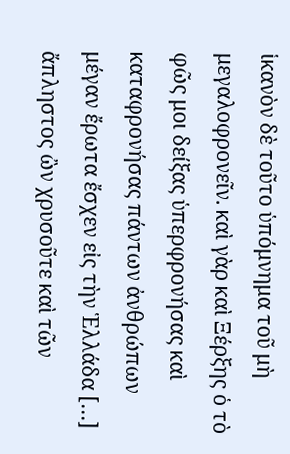ἱκανὸν δὲ τοῦτο ὑπόμνημα τοῦ μὴ μεγαλοφρονεῖν. καὶ γὰρ καὶ Ξέρξης ὁ τὸ φῶς μοι δείξας ὑπερφρονήσας καὶ καταφρονήσας πάντων ἀνθρώπων μέγαν ἔρωτα ἔσχεν εἰς τὴν Ἑλλάδα […] ἄπληστος ὢν χρυσοῦτε καὶ τῶν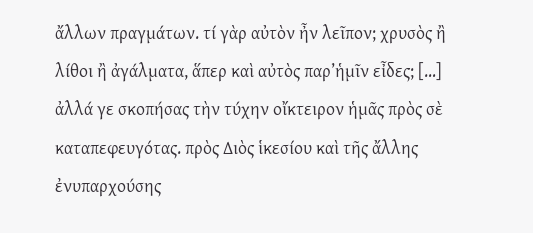ἄλλων πραγμάτων. τί γὰρ αὐτὸν ἦν λεῖπον; χρυσὸς ἢ λίθοι ἢ ἀγάλματα, ἅπερ καὶ αὐτὸς παρ’ἡμῖν εἶδες; […] ἀλλά γε σκοπήσας τὴν τύχην οἴκτειρον ἡμᾶς πρὸς σὲ καταπεφευγότας. πρὸς Διὸς ἱκεσίου καὶ τῆς ἄλλης ἐνυπαρχούσης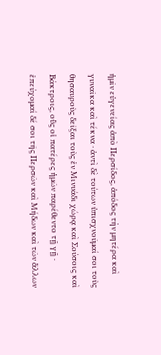ἡμῖν εὐγενείας ἀπὸ Περσίδος, ἀπόδος τὴν μητέρα καὶ γυναῖκα καὶ τέκνα · ἀντὶ δὲ τούτων ὑπισχνοῦμαί σοι τοὺς θησαυροὺς δεῖξαι τοὺς ἐν Μινυάδι χώρᾳ καὶ Σούσοις καὶ Βάκτροις, οὓς οἱ πατέρες ἡμῶν παρέθεντο τῇ γῇ · ἐπεύχομαί δέ σοι τῆς Περσῶν καὶ Μήδων καὶ τῶν ἄλλων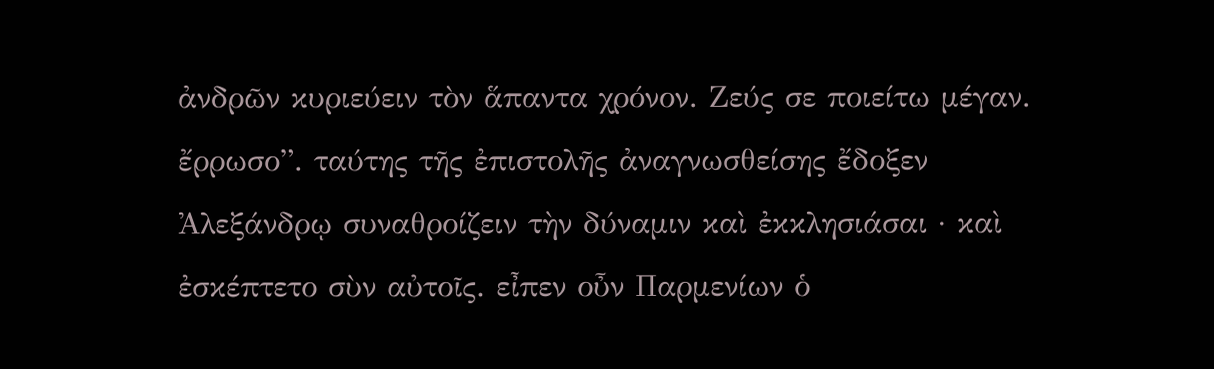ἀνδρῶν κυριεύειν τὸν ἅπαντα χρόνον. Ζεύς σε ποιείτω μέγαν. ἔρρωσο”. ταύτης τῆς ἐπιστολῆς ἀναγνωσθείσης ἔδοξεν Ἀλεξάνδρῳ συναθροίζειν τὴν δύναμιν καὶ ἐκκλησιάσαι · καὶ ἐσκέπτετο σὺν αὐτοῖς. εἶπεν οὖν Παρμενίων ὁ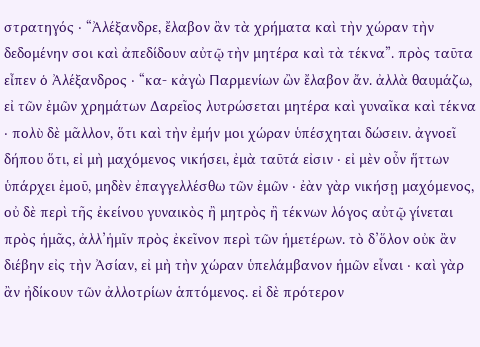στρατηγός · “Ἀλέξανδρε, ἔλαβον ἂν τὰ χρήματα καὶ τὴν χώραν τὴν δεδομένην σοι καὶ ἀπεδίδουν αὐτῷ τὴν μητέρα καὶ τὰ τέκνα”. πρὸς ταῦτα εἶπεν ὁ Ἀλέξανδρος · “κα- κἀγὼ Παρμενίων ὢν ἔλαβον ἄν. ἀλλὰ θαυμάζω, εἰ τῶν ἐμῶν χρημάτων Δαρεῖος λυτρώσεται μητέρα καὶ γυναῖκα καὶ τέκνα · πολὺ δὲ μᾶλλον, ὅτι καὶ τὴν ἐμήν μοι χώραν ὑπέσχηται δώσειν. ἀγνοεῖ δήπου ὅτι, εἰ μὴ μαχόμενος νικήσει, ἐμὰ ταῦτά εἰσιν · εἰ μὲν οὖν ἥττων ὑπάρχει ἐμοῦ, μηδὲν ἐπαγγελλέσθω τῶν ἐμῶν · ἐὰν γὰρ νικήσῃ μαχόμενος, οὐ δὲ περὶ τῆς ἐκείνου γυναικὸς ἢ μητρὸς ἢ τέκνων λόγος αὐτῷ γίνεται πρὸς ἡμᾶς, ἀλλ’ἡμῖν πρὸς ἐκεῖνον περὶ τῶν ἡμετέρων. τὸ δ’ὅλον οὐκ ἂν διέβην εἰς τὴν Ἀσίαν, εἰ μὴ τὴν χώραν ὑπελάμβανον ἡμῶν εἶναι · καὶ γὰρ ἂν ἠδίκουν τῶν ἀλλοτρίων ἁπτόμενος. εἰ δὲ πρότερον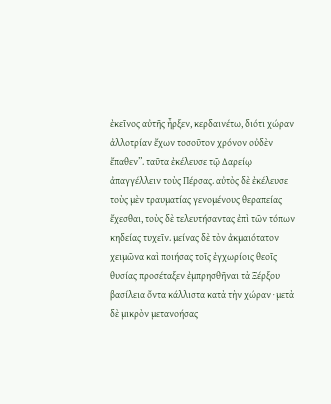ἐκεῖνος αὐτῆς ἦρξεν, κερδαινέτω, διότι χώραν ἀλλοτρίαν ἔχων τοσοῦτον χρόνον οὐδὲν ἔπαθεν”. ταῦτα ἐκέλευσε τῷ Δαρείῳ ἀπαγγέλλειν τοὺς Πέρσας. αὐτὸς δὲ ἐκέλευσε τοὺς μὲν τραυματίας γενομένους θεραπείας ἔχεσθαι, τοὺς δὲ τελευτήσαντας ἐπὶ τῶν τόπων κηδείας τυχεῖν. μείνας δὲ τὸν ἀκμαιότατον χειμῶνα καὶ ποιήσας τοῖς ἐγχωρίοις θεοῖς θυσίας προσέταξεν ἐμπρησθῆναι τὰ Ξέρξου βασίλεια ὄντα κάλλιστα κατὰ τὴν χώραν · μετὰ δὲ μικρὸν μετανοήσας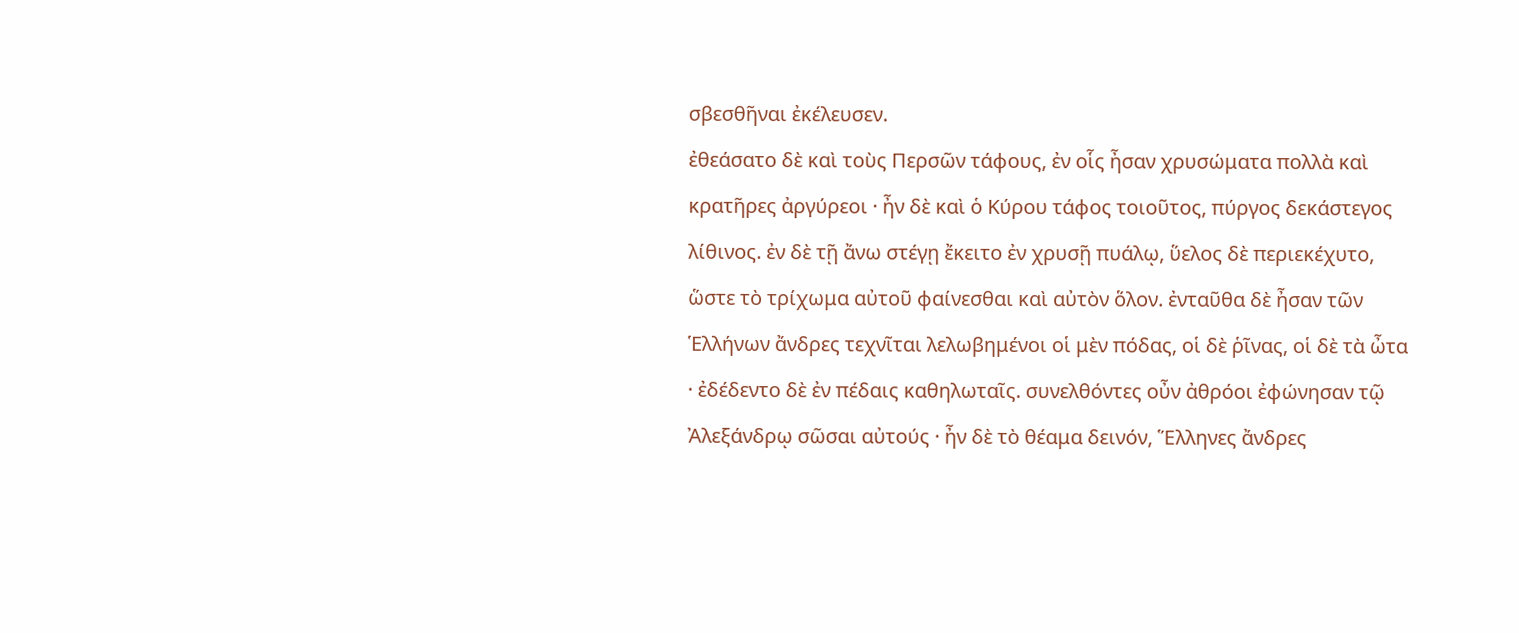σβεσθῆναι ἐκέλευσεν.
ἐθεάσατο δὲ καὶ τοὺς Περσῶν τάφους, ἐν οἷς ἦσαν χρυσώματα πολλὰ καὶ κρατῆρες ἀργύρεοι · ἦν δὲ καὶ ὁ Κύρου τάφος τοιοῦτος, πύργος δεκάστεγος λίθινος. ἐν δὲ τῇ ἄνω στέγῃ ἔκειτο ἐν χρυσῇ πυάλῳ, ὕελος δὲ περιεκέχυτο, ὥστε τὸ τρίχωμα αὐτοῦ φαίνεσθαι καὶ αὐτὸν ὅλον. ἐνταῦθα δὲ ἦσαν τῶν Ἑλλήνων ἄνδρες τεχνῖται λελωβημένοι οἱ μὲν πόδας, οἱ δὲ ῥῖνας, οἱ δὲ τὰ ὦτα · ἐδέδεντο δὲ ἐν πέδαις καθηλωταῖς. συνελθόντες οὖν ἀθρόοι ἐφώνησαν τῷ Ἀλεξάνδρῳ σῶσαι αὐτούς · ἦν δὲ τὸ θέαμα δεινόν, Ἕλληνες ἄνδρες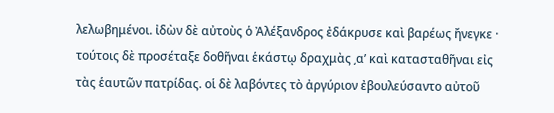λελωβημένοι. ἰδὼν δὲ αὐτοὺς ὁ Ἀλέξανδρος ἐδάκρυσε καὶ βαρέως ἤνεγκε · τούτοις δὲ προσέταξε δοθῆναι ἑκάστῳ δραχμὰς ͵αʹ καὶ κατασταθῆναι εἰς τὰς ἑαυτῶν πατρίδας. οἱ δὲ λαβόντες τὸ ἀργύριον ἐβουλεύσαντο αὐτοῦ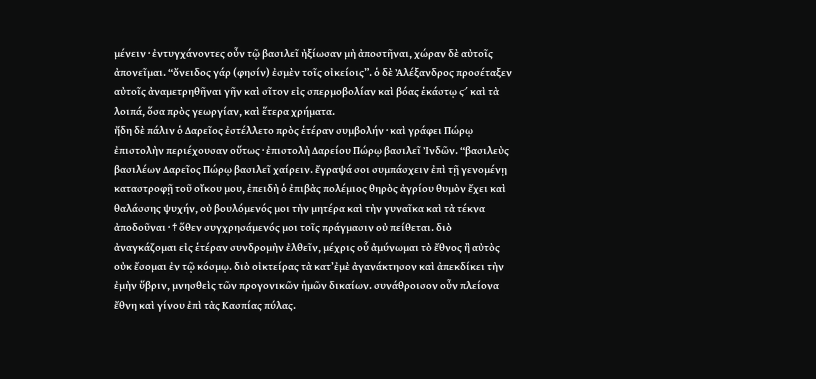μένειν · ἐντυγχάνοντες οὖν τῷ βασιλεῖ ἠξίωσαν μὴ ἀποστῆναι, χώραν δὲ αὐτοῖς ἀπονεῖμαι. “ὄνειδος γάρ (φησίν) ἐσμὲν τοῖς οἰκείοις”. ὁ δὲ Ἀλέξανδρος προσέταξεν αὐτοῖς ἀναμετρηθῆναι γῆν καὶ σῖτον εἰς σπερμοβολίαν καὶ βόας ἑκάστῳ ϛʹ καὶ τὰ λοιπά, ὅσα πρὸς γεωργίαν, καὶ ἕτερα χρήματα.
ἤδη δὲ πάλιν ὁ Δαρεῖος ἐστέλλετο πρὸς ἑτέραν συμβολήν · καὶ γράφει Πώρῳ ἐπιστολὴν περιέχουσαν οὕτως · ἐπιστολὴ Δαρείου Πώρῳ βασιλεῖ Ἰνδῶν. “βασιλεὺς βασιλέων Δαρεῖος Πώρῳ βασιλεῖ χαίρειν. ἔγραψά σοι συμπάσχειν ἐπὶ τῇ γενομένῃ καταστροφῇ τοῦ οἴκου μου, ἐπειδὴ ὁ ἐπιβὰς πολέμιος θηρὸς ἀγρίου θυμὸν ἔχει καὶ θαλάσσης ψυχήν, οὐ βουλόμενός μοι τὴν μητέρα καὶ τὴν γυναῖκα καὶ τὰ τέκνα ἀποδοῦναι · † ὅθεν συγχρησάμενός μοι τοῖς πράγμασιν οὐ πείθεται. διὸ ἀναγκάζομαι εἰς ἑτέραν συνδρομὴν ἐλθεῖν, μέχρις οὗ ἀμύνωμαι τὸ ἔθνος ἢ αὐτὸς οὐκ ἔσομαι ἐν τῷ κόσμῳ. διὸ οἰκτείρας τὰ κατ’ἐμὲ ἀγανάκτησον καὶ ἀπεκδίκει τὴν ἐμὴν ὕβριν, μνησθεὶς τῶν προγονικῶν ἡμῶν δικαίων. συνάθροισον οὖν πλείονα ἔθνη καὶ γίνου ἐπὶ τὰς Κασπίας πύλας.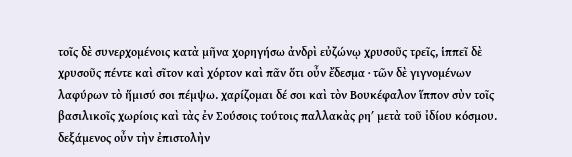τοῖς δὲ συνερχομένοις κατὰ μῆνα χορηγήσω ἀνδρὶ εὐζώνῳ χρυσοῦς τρεῖς, ἱππεῖ δὲ χρυσοῦς πέντε καὶ σῖτον καὶ χόρτον καὶ πᾶν ὅτι οὖν ἔδεσμα · τῶν δὲ γιγνομένων λαφύρων τὸ ἥμισύ σοι πέμψω. χαρίζομαι δέ σοι καὶ τὸν Βουκέφαλον ἵππον σὺν τοῖς βασιλικοῖς χωρίοις καὶ τὰς ἐν Σούσοις τούτοις παλλακὰς ρηʹ μετὰ τοῦ ἰδίου κόσμου. δεξάμενος οὖν τὴν ἐπιστολὴν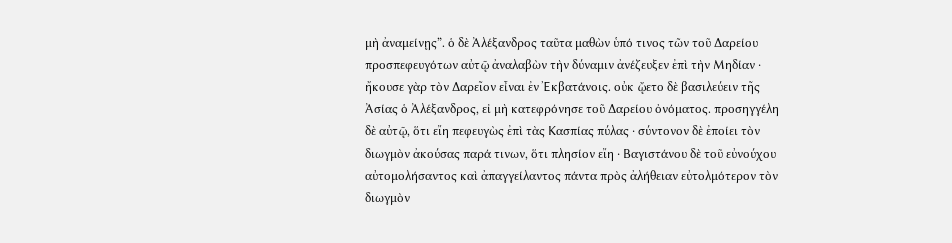μὴ ἀναμείνῃς”. ὁ δὲ Ἀλέξανδρος ταῦτα μαθὼν ὑπό τινος τῶν τοῦ Δαρείου προσπεφευγότων αὐτῷ ἀναλαβὼν τὴν δύναμιν ἀνέζευξεν ἐπὶ τὴν Μηδίαν · ἤκουσε γὰρ τὸν Δαρεῖον εἶναι ἐν Ἐκβατάνοις. οὐκ ᾤετο δὲ βασιλεύειν τῆς Ἀσίας ὁ Ἀλέξανδρος, εἰ μὴ κατεφρόνησε τοῦ Δαρείου ὀνόματος. προσηγγέλη δὲ αὐτῷ, ὅτι εἴη πεφευγὼς ἐπὶ τὰς Κασπίας πύλας · σύντονον δὲ ἐποίει τὸν διωγμὸν ἀκούσας παρά τινων, ὅτι πλησίον εἴη · Βαγιστάνου δὲ τοῦ εὐνούχου αὐτομολήσαντος καὶ ἀπαγγείλαντος πάντα πρὸς ἀλήθειαν εὐτολμότερον τὸν διωγμὸν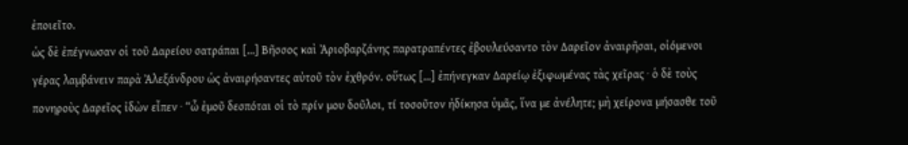ἐποιεῖτο.
ὡς δὲ ἐπέγνωσαν οἱ τοῦ Δαρείου σατράπαι […] Βῆσσος καὶ Ἀριοβαρζάνης παρατραπέντες ἐβουλεύσαντο τὸν Δαρεῖον ἀναιρῆσαι, οἰόμενοι γέρας λαμβάνειν παρὰ Ἀλεξάνδρου ὡς ἀναιρήσαντες αὐτοῦ τὸν ἐχθρόν. οὕτως […] ἐπήνεγκαν Δαρείῳ ἐξιφωμένας τὰς χεῖρας · ὁ δὲ τοὺς πονηροὺς Δαρεῖος ἰδὼν εἶπεν · “ὦ ἐμοῦ δεσπόται οἱ τὸ πρίν μου δοῦλοι, τί τοσοῦτον ἠδίκησα ὑμᾶς, ἵνα με ἀνέλητε; μὴ χείρονα μήσασθε τοῦ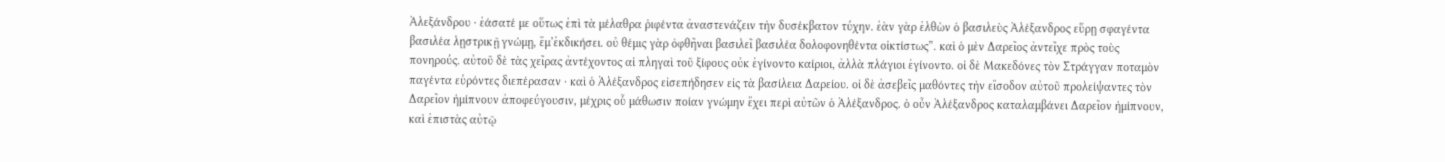Ἀλεξάνδρου · ἐάσατέ με οὕτως ἐπὶ τὰ μέλαθρα ῥιφέντα ἀναστενάζειν τὴν δυσέκβατον τύχην. ἐὰν γὰρ ἐλθὼν ὁ βασιλεὺς Ἀλέξανδρος εὕρῃ σφαγέντα βασιλέα λῃστρικῇ γνώμῃ, ἔμ’ἐκδικήσει. οὐ θέμις γὰρ ὀφθῆναι βασιλεῖ βασιλέα δολοφονηθέντα οἰκτίστως”. καὶ ὁ μὲν Δαρεῖος ἀντεῖχε πρὸς τοὺς πονηρούς. αὐτοῦ δὲ τὰς χεῖρας ἀντέχοντος αἱ πληγαὶ τοῦ ξίφους οὐκ ἐγίνοντο καίριοι, ἀλλὰ πλάγιοι ἐγίνοντο. οἱ δὲ Μακεδόνες τὸν Στράγγαν ποταμὸν παγέντα εὑρόντες διεπέρασαν · καὶ ὁ Ἀλέξανδρος εἰσεπήδησεν εἰς τὰ βασίλεια Δαρείου. οἱ δὲ ἀσεβεῖς μαθόντες τὴν εἴσοδον αὐτοῦ προλείψαντες τὸν Δαρεῖον ἡμίπνουν ἀποφεύγουσιν, μέχρις οὗ μάθωσιν ποίαν γνώμην ἔχει περὶ αὐτῶν ὁ Ἀλέξανδρος. ὁ οὖν Ἀλέξανδρος καταλαμβάνει Δαρεῖον ἡμίπνουν, καὶ ἐπιστὰς αὐτῷ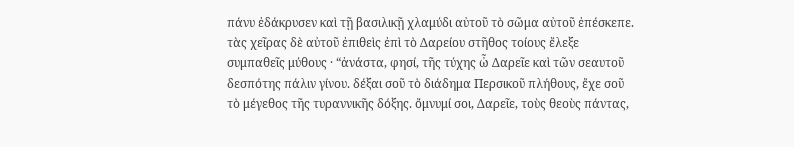πάνυ ἐδάκρυσεν καὶ τῇ βασιλικῇ χλαμύδι αὐτοῦ τὸ σῶμα αὐτοῦ ἐπέσκεπε. τὰς χεῖρας δὲ αὐτοῦ ἐπιθεὶς ἐπὶ τὸ Δαρείου στῆθος τοίους ἔλεξε συμπαθεῖς μύθους · “ἀνάστα, φησί, τῆς τύχης ὦ Δαρεῖε καὶ τῶν σεαυτοῦ δεσπότης πάλιν γίνου. δέξαι σοῦ τὸ διάδημα Περσικοῦ πλήθους, ἔχε σοῦ τὸ μέγεθος τῆς τυραννικῆς δόξης. ὄμνυμί σοι, Δαρεῖε, τοὺς θεοὺς πάντας,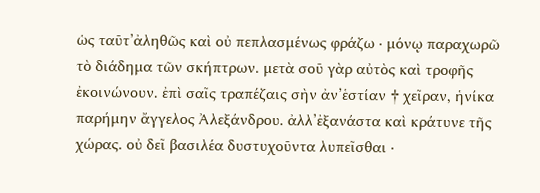ὡς ταῦτ’ἀληθῶς καὶ οὐ πεπλασμένως φράζω · μόνῳ παραχωρῶ τὸ διάδημα τῶν σκήπτρων. μετὰ σοῦ γὰρ αὐτὸς καὶ τροφῆς ἐκοινώνουν. ἐπὶ σαῖς τραπέζαις σὴν ἀν’ἑστίαν † χεῖραν, ἡνίκα παρήμην ἄγγελος Ἀλεξάνδρου. ἀλλ’ἐξανάστα καὶ κράτυνε τῆς χώρας. οὐ δεῖ βασιλέα δυστυχοῦντα λυπεῖσθαι ·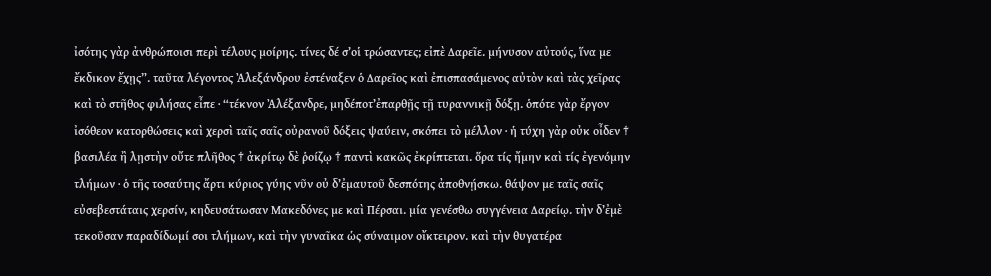ἰσότης γὰρ ἀνθρώποισι περὶ τέλους μοίρης. τίνες δέ σ’οἱ τρώσαντες; εἰπὲ Δαρεῖε. μήνυσον αὐτούς, ἵνα με ἔκδικον ἔχῃς”. ταῦτα λέγοντος Ἀλεξάνδρου ἐστέναξεν ὁ Δαρεῖος καὶ ἐπισπασάμενος αὐτὸν καὶ τὰς χεῖρας καὶ τὸ στῆθος φιλήσας εἶπε · “τέκνον Ἀλέξανδρε, μηδέποτ’ἐπαρθῇς τῇ τυραννικῇ δόξῃ. ὁπότε γὰρ ἔργον ἰσόθεον κατορθώσεις καὶ χερσὶ ταῖς σαῖς οὐρανοῦ δόξεις ψαύειν, σκόπει τὸ μέλλον · ἡ τύχη γὰρ οὐκ οἶδεν † βασιλέα ἢ λῃστὴν οὔτε πλῆθος † ἀκρίτῳ δὲ ῥοίζῳ † παντὶ κακῶς ἐκρίπτεται. ὅρα τίς ἤμην καὶ τίς ἐγενόμην τλήμων · ὁ τῆς τοσαύτης ἄρτι κύριος γύης νῦν οὐ δ’ἐμαυτοῦ δεσπότης ἀποθνῄσκω. θάψον με ταῖς σαῖς εὐσεβεστάταις χερσίν, κηδευσάτωσαν Μακεδόνες με καὶ Πέρσαι. μία γενέσθω συγγένεια Δαρείῳ. τὴν δ’ἐμὲ τεκοῦσαν παραδίδωμί σοι τλήμων, καὶ τὴν γυναῖκα ὡς σύναιμον οἴκτειρον. καὶ τὴν θυγατέρα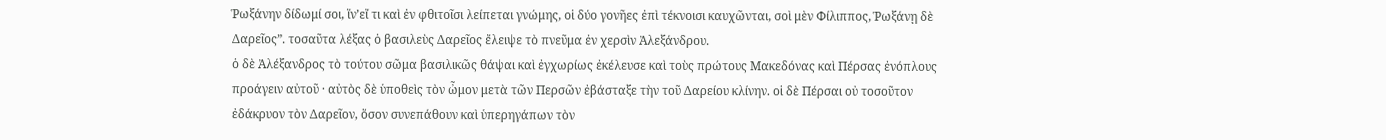Ῥωξάνην δίδωμί σοι, ἵν’εἴ τι καὶ ἐν φθιτοῖσι λείπεται γνώμης, οἱ δύο γονῆες ἐπὶ τέκνοισι καυχῶνται, σοὶ μὲν Φίλιππος, Ῥωξάνῃ δὲ Δαρεῖος”. τοσαῦτα λέξας ὁ βασιλεὺς Δαρεῖος ἔλειψε τὸ πνεῦμα ἐν χερσὶν Ἀλεξάνδρου.
ὁ δὲ Ἀλέξανδρος τὸ τούτου σῶμα βασιλικῶς θάψαι καὶ ἐγχωρίως ἐκέλευσε καὶ τοὺς πρώτους Μακεδόνας καὶ Πέρσας ἐνόπλους προάγειν αὐτοῦ · αὐτὸς δὲ ὑποθεὶς τὸν ὦμον μετὰ τῶν Περσῶν ἐβάσταξε τὴν τοῦ Δαρείου κλίνην. οἱ δὲ Πέρσαι οὐ τοσοῦτον ἐδάκρυον τὸν Δαρεῖον, ὅσον συνεπάθουν καὶ ὑπερηγάπων τὸν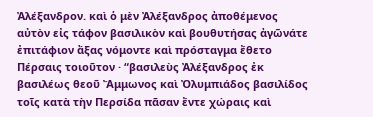Ἀλέξανδρον. καὶ ὁ μὲν Ἀλέξανδρος ἀποθέμενος αὐτὸν εἰς τάφον βασιλικὸν καὶ βουθυτήσας ἀγῶνάτε ἐπιτάφιον ἄξας νόμοντε καὶ πρόσταγμα ἔθετο Πέρσαις τοιοῦτον · “βασιλεὺς Ἀλέξανδρος ἐκ βασιλέως θεοῦ Ἄμμωνος καὶ Ὀλυμπιάδος βασιλίδος τοῖς κατὰ τὴν Περσίδα πᾶσαν ἔντε χώραις καὶ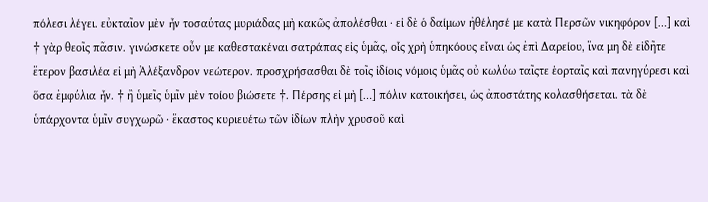πόλεσι λέγει. εὐκταῖον μὲν ἦν τοσαύτας μυριάδας μὴ κακῶς ἀπολέσθαι · εἰ δὲ ὁ δαίμων ἠθέλησέ με κατὰ Περσῶν νικηφόρον […] καὶ † γὰρ θεοῖς πᾶσιν. γινώσκετε οὖν με καθεστακέναι σατράπας εἰς ὑμᾶς, οἷς χρὴ ὑπηκόους εἶναι ὡς ἐπὶ Δαρείου, ἵνα μη δὲ εἰδῆτε ἕτερον βασιλέα εἰ μὴ Ἀλέξανδρον νεώτερον. προσχρήσασθαι δὲ τοῖς ἰδίοις νόμοις ὑμᾶς οὐ κωλύω ταῖςτε ἑορταῖς καὶ πανηγύρεσι καὶ ὅσα ἐμφύλια ἦν. † ἢ ὑμεῖς ὑμῖν μὲν τοίου βιώσετε †. Πέρσης εἰ μὴ […] πόλιν κατοικήσει, ὡς ἀποστάτης κολασθήσεται. τὰ δὲ ὑπάρχοντα ὑμῖν συγχωρῶ · ἕκαστος κυριευέτω τῶν ἰδίων πλὴν χρυσοῦ καὶ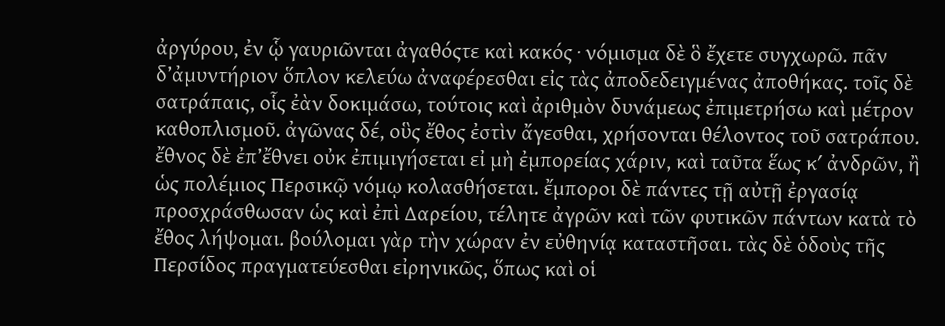ἀργύρου, ἐν ᾧ γαυριῶνται ἀγαθόςτε καὶ κακός · νόμισμα δὲ ὃ ἔχετε συγχωρῶ. πᾶν δ’ἀμυντήριον ὅπλον κελεύω ἀναφέρεσθαι εἰς τὰς ἀποδεδειγμένας ἀποθήκας. τοῖς δὲ σατράπαις, οἷς ἐὰν δοκιμάσω, τούτοις καὶ ἀριθμὸν δυνάμεως ἐπιμετρήσω καὶ μέτρον καθοπλισμοῦ. ἀγῶνας δέ, οὓς ἔθος ἐστὶν ἄγεσθαι, χρήσονται θέλοντος τοῦ σατράπου. ἔθνος δὲ ἐπ’ἔθνει οὐκ ἐπιμιγήσεται εἰ μὴ ἐμπορείας χάριν, καὶ ταῦτα ἕως κʹ ἀνδρῶν, ἢ ὡς πολέμιος Περσικῷ νόμῳ κολασθήσεται. ἔμποροι δὲ πάντες τῇ αὐτῇ ἐργασίᾳ προσχράσθωσαν ὡς καὶ ἐπὶ Δαρείου, τέλητε ἀγρῶν καὶ τῶν φυτικῶν πάντων κατὰ τὸ ἔθος λήψομαι. βούλομαι γὰρ τὴν χώραν ἐν εὐθηνίᾳ καταστῆσαι. τὰς δὲ ὁδοὺς τῆς Περσίδος πραγματεύεσθαι εἰρηνικῶς, ὅπως καὶ οἱ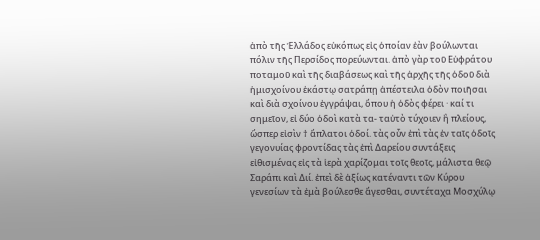ἀπὸ τῆς Ἑλλάδος εὐκόπως εἰς ὁποίαν ἐὰν βούλωνται πόλιν τῆς Περσίδος πορεύωνται. ἀπὸ γὰρ τοῦ Εὐφράτου ποταμοῦ καὶ τῆς διαβάσεως καὶ τῆς ἀρχῆς τῆς ὁδοῦ διὰ ἡμισχοίνου ἑκάστῳ σατράπῃ ἀπέστειλα ὁδὸν ποιῆσαι καὶ διὰ σχοίνου ἐγγράψαι, ὅπου ἡ ὁδὸς φέρει · καί τι σημεῖον, εἰ δύο ὁδοὶ κατὰ τα- ταὐτὸ τύχοιεν ἢ πλείους, ὥσπερ εἰσὶν † ἄπλατοι ὁδοί. τὰς οὖν ἐπὶ τὰς ἐν ταῖς ὁδοῖς γεγονυίας φροντίδας τὰς ἐπὶ Δαρείου συντάξεις εἰθισμένας εἰς τὰ ἱερὰ χαρίζομαι τοῖς θεοῖς, μάλιστα θεῷ Σαράπι καὶ Διί. ἐπεὶ δὲ ἀξίως κατέναντι τῶν Κύρου γενεσίων τὰ ἐμὰ βούλεσθε ἄγεσθαι, συντέταχα Μοσχύλῳ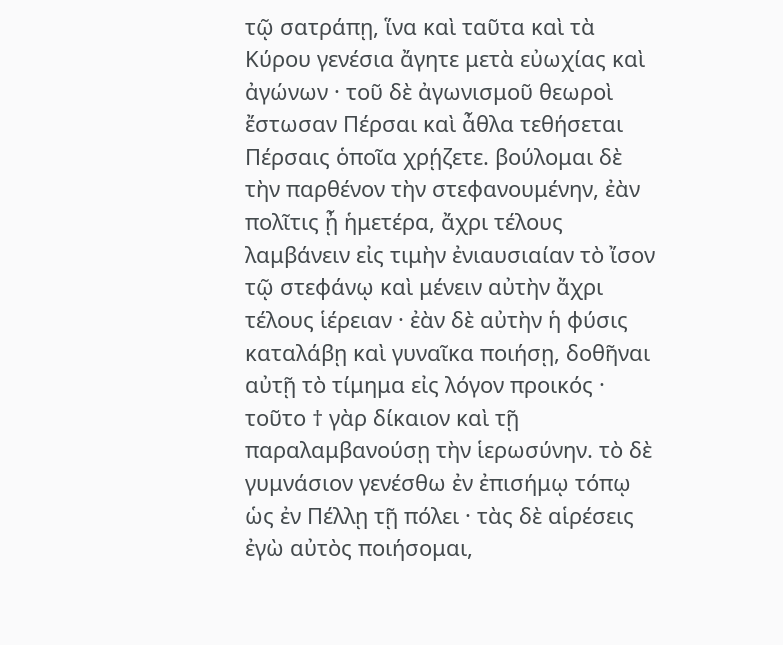τῷ σατράπῃ, ἵνα καὶ ταῦτα καὶ τὰ Κύρου γενέσια ἄγητε μετὰ εὐωχίας καὶ ἀγώνων · τοῦ δὲ ἀγωνισμοῦ θεωροὶ ἔστωσαν Πέρσαι καὶ ἆθλα τεθήσεται Πέρσαις ὁποῖα χρῄζετε. βούλομαι δὲ τὴν παρθένον τὴν στεφανουμένην, ἐὰν πολῖτις ᾖ ἡμετέρα, ἄχρι τέλους λαμβάνειν εἰς τιμὴν ἐνιαυσιαίαν τὸ ἴσον τῷ στεφάνῳ καὶ μένειν αὐτὴν ἄχρι τέλους ἱέρειαν · ἐὰν δὲ αὐτὴν ἡ φύσις καταλάβῃ καὶ γυναῖκα ποιήσῃ, δοθῆναι αὐτῇ τὸ τίμημα εἰς λόγον προικός · τοῦτο † γὰρ δίκαιον καὶ τῇ παραλαμβανούσῃ τὴν ἱερωσύνην. τὸ δὲ γυμνάσιον γενέσθω ἐν ἐπισήμῳ τόπῳ ὡς ἐν Πέλλῃ τῇ πόλει · τὰς δὲ αἱρέσεις ἐγὼ αὐτὸς ποιήσομαι,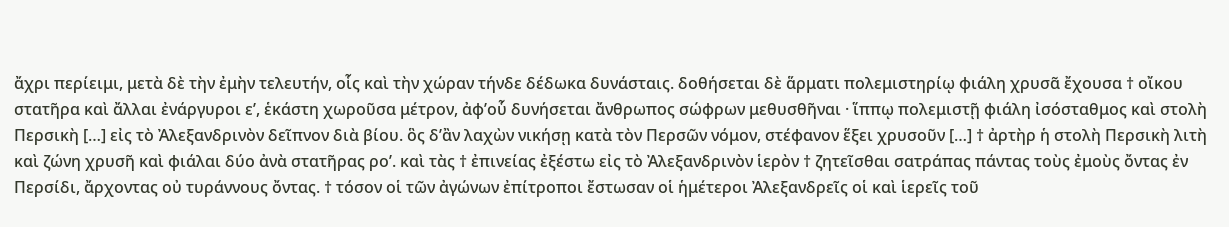ἄχρι περίειμι, μετὰ δὲ τὴν ἐμὴν τελευτήν, οἷς καὶ τὴν χώραν τήνδε δέδωκα δυνάσταις. δοθήσεται δὲ ἅρματι πολεμιστηρίῳ φιάλη χρυσᾶ ἔχουσα † οἴκου στατῆρα καὶ ἄλλαι ἐνάργυροι εʹ, ἑκάστη χωροῦσα μέτρον, ἀφ’οὗ δυνήσεται ἄνθρωπος σώφρων μεθυσθῆναι · ἵππῳ πολεμιστῇ φιάλη ἰσόσταθμος καὶ στολὴ Περσικὴ […] εἰς τὸ Ἀλεξανδρινὸν δεῖπνον διὰ βίου. ὃς δ’ἂν λαχὼν νικήσῃ κατὰ τὸν Περσῶν νόμον, στέφανον ἕξει χρυσοῦν […] † ἀρτὴρ ἡ στολὴ Περσικὴ λιτὴ καὶ ζώνη χρυσῆ καὶ φιάλαι δύο ἀνὰ στατῆρας ροʹ. καὶ τὰς † ἐπινείας ἐξέστω εἰς τὸ Ἀλεξανδρινὸν ἱερὸν † ζητεῖσθαι σατράπας πάντας τοὺς ἐμοὺς ὄντας ἐν Περσίδι, ἄρχοντας οὐ τυράννους ὄντας. † τόσον οἱ τῶν ἀγώνων ἐπίτροποι ἔστωσαν οἱ ἡμέτεροι Ἀλεξανδρεῖς οἱ καὶ ἱερεῖς τοῦ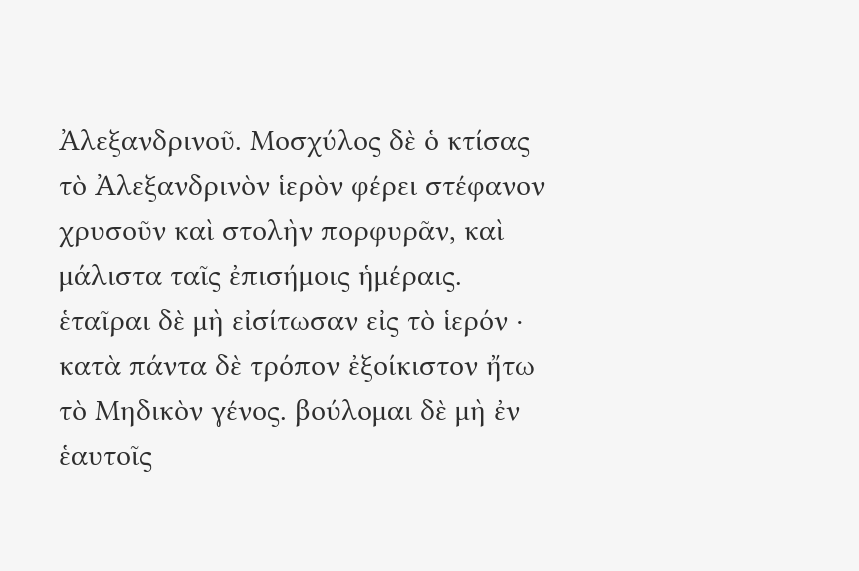Ἀλεξανδρινοῦ. Μοσχύλος δὲ ὁ κτίσας τὸ Ἀλεξανδρινὸν ἱερὸν φέρει στέφανον χρυσοῦν καὶ στολὴν πορφυρᾶν, καὶ μάλιστα ταῖς ἐπισήμοις ἡμέραις. ἑταῖραι δὲ μὴ εἰσίτωσαν εἰς τὸ ἱερόν · κατὰ πάντα δὲ τρόπον ἐξοίκιστον ἤτω τὸ Μηδικὸν γένος. βούλομαι δὲ μὴ ἐν ἑαυτοῖς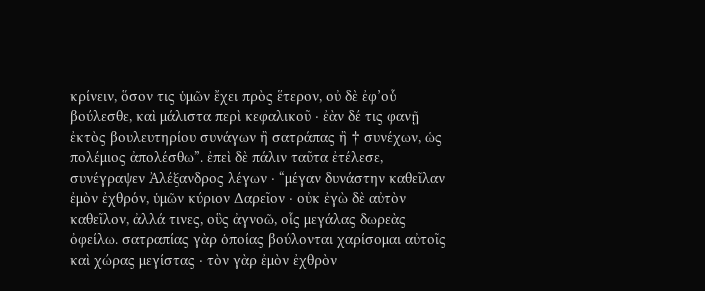κρίνειν, ὅσον τις ὑμῶν ἔχει πρὸς ἕτερον, οὐ δὲ ἐφ’οὗ βούλεσθε, καὶ μάλιστα περὶ κεφαλικοῦ · ἐὰν δέ τις φανῇ ἐκτὸς βουλευτηρίου συνάγων ἢ σατράπας ἢ † συνέχων, ὡς πολέμιος ἀπολέσθω”. ἐπεὶ δὲ πάλιν ταῦτα ἐτέλεσε, συνέγραψεν Ἀλέξανδρος λέγων · “μέγαν δυνάστην καθεῖλαν ἐμὸν ἐχθρόν, ὑμῶν κύριον Δαρεῖον · οὐκ ἐγὼ δὲ αὐτὸν καθεῖλον, ἀλλά τινες, οὓς ἀγνοῶ, οἷς μεγάλας δωρεὰς ὀφείλω. σατραπίας γὰρ ὁποίας βούλονται χαρίσομαι αὐτοῖς καὶ χώρας μεγίστας · τὸν γὰρ ἐμὸν ἐχθρὸν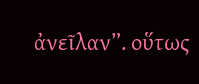ἀνεῖλαν”. οὕτως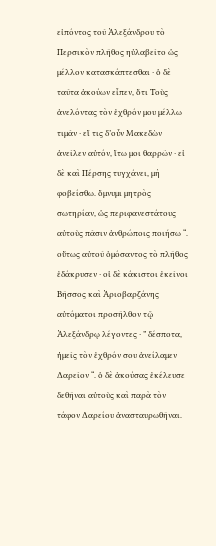εἰπόντος τοῦ Ἀλεξάνδρου τὸ Περσικὸν πλῆθος ηὐλαβεῖτο ὡς μέλλον κατασκάπτεσθαι · ὁ δὲ ταῦτα ἀκούων εἶπεν, ὅτι Τοὺς ἀνελόντας τὸν ἐχθρόν μου μέλλω τιμᾶν · εἴ τις δ’οὖν Μακεδὼν ἀνεῖλεν αὐτόν, ἴτω μοι θαρρῶν · εἰ δὲ καὶ Πέρσης τυγχάνει, μὴ φοβείσθω. ὄμνυμι μητρὸς σωτηρίαν, ὡς περιφανεστάτους αὐτοὺς πᾶσιν ἀνθρώποις ποιήσω “. οὕτως αὐτοῦ ὀμόσαντος τὸ πλῆθος ἐδάκρυσεν · οἱ δὲ κάκιστοι ἐκεῖνοι Βῆσσος καὶ Ἀριοβαρζάνης αὐτόματοι προσῆλθον τῷ Ἀλεξάνδρῳ λέγοντες · ” δέσποτα, ἡμεῖς τὸν ἐχθρόν σου ἀνείλαμεν Δαρεῖον “. ὁ δὲ ἀκούσας ἐκέλευσε δεθῆναι αὐτοὺς καὶ παρὰ τὸν τάφον Δαρείου ἀνασταυρωθῆναι.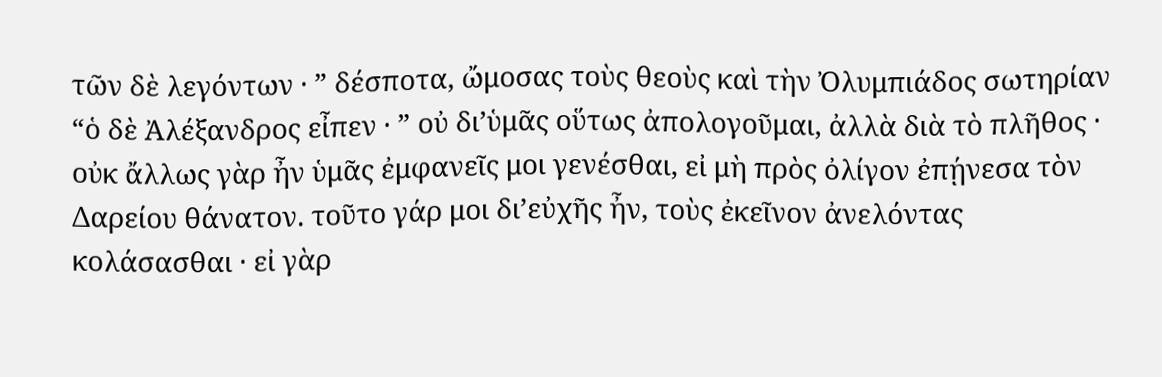τῶν δὲ λεγόντων · ” δέσποτα, ὤμοσας τοὺς θεοὺς καὶ τὴν Ὀλυμπιάδος σωτηρίαν “ὁ δὲ Ἀλέξανδρος εἶπεν · ” οὐ δι’ὑμᾶς οὕτως ἀπολογοῦμαι, ἀλλὰ διὰ τὸ πλῆθος · οὐκ ἄλλως γὰρ ἦν ὑμᾶς ἐμφανεῖς μοι γενέσθαι, εἰ μὴ πρὸς ὀλίγον ἐπῄνεσα τὸν Δαρείου θάνατον. τοῦτο γάρ μοι δι’εὐχῆς ἦν, τοὺς ἐκεῖνον ἀνελόντας κολάσασθαι · εἰ γὰρ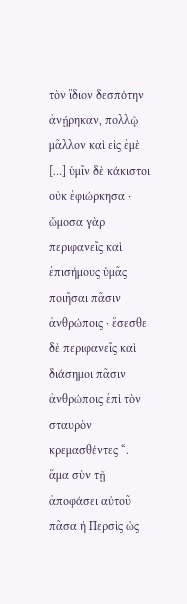τὸν ἴδιον δεσπότην ἀνῄρηκαν, πολλῷ μᾶλλον καὶ εἰς ἐμὲ […] ὑμῖν δὲ κάκιστοι οὐκ ἐφιώρκησα · ὤμοσα γὰρ περιφανεῖς καὶ ἐπισήμους ὑμᾶς ποιῆσαι πᾶσιν ἀνθρώποις · ἔσεσθε δὲ περιφανεῖς καὶ διάσημοι πᾶσιν ἀνθρώποις ἐπὶ τὸν σταυρὸν κρεμασθέντες “. ἅμα σὺν τῇ ἀποφάσει αὐτοῦ πᾶσα ἡ Περσὶς ὡς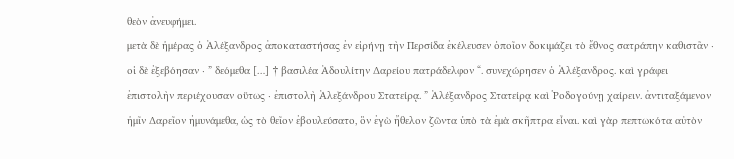θεὸν ἀνευφήμει.
μετὰ δὲ ἡμέρας ὁ Ἀλέξανδρος ἀποκαταστήσας ἐν εἰρήνῃ τὴν Περσίδα ἐκέλευσεν ὁποῖον δοκιμάζει τὸ ἔθνος σατράπην καθιστᾶν · οἱ δὲ ἐξεβόησαν · ” δεόμεθα […] † βασιλέα Ἀδουλίτην Δαρείου πατράδελφον “. συνεχώρησεν ὁ Ἀλέξανδρος. καὶ γράφει ἐπιστολὴν περιέχουσαν οὕτως · ἐπιστολὴ Ἀλεξάνδρου Στατείρᾳ. ” Ἀλέξανδρος Στατείρᾳ καὶ Ῥοδογούνῃ χαίρειν. ἀντιταξάμενον ἡμῖν Δαρεῖον ἠμυνάμεθα, ὡς τὸ θεῖον ἐβουλεύσατο, ὃν ἐγὼ ἤθελον ζῶντα ὑπὸ τὰ ἐμὰ σκῆπτρα εἶναι. καὶ γὰρ πεπτωκότα αὐτὸν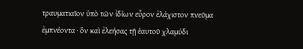τραυματιαῖον ὑπὸ τῶν ἰδίων εὗρον ἐλάχιστον πνεῦμα ἐμπνέοντα · ὃν καὶ ἐλεήσας τῇ ἑαυτοῦ χλαμύδι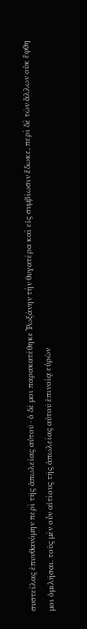συστείλας ἐπυνθανόμην περὶ τῆς ἀπωλείας αὐτοῦ · ὁ δέ μοι παρακατέθηκε Ῥωξάνην τὴν θυγατέρα καὶ εἰς συμβίωσιν ἔδωκε, περὶ δὲ τῶν ἄλλων οὐκ ἔφθη μοι ὁμιλῆσαι. τοὺς μὲν οὖν αἰτίους τῆς ἀπωλείας αὐτοῦ ἐπινοίᾳ εὑρὼν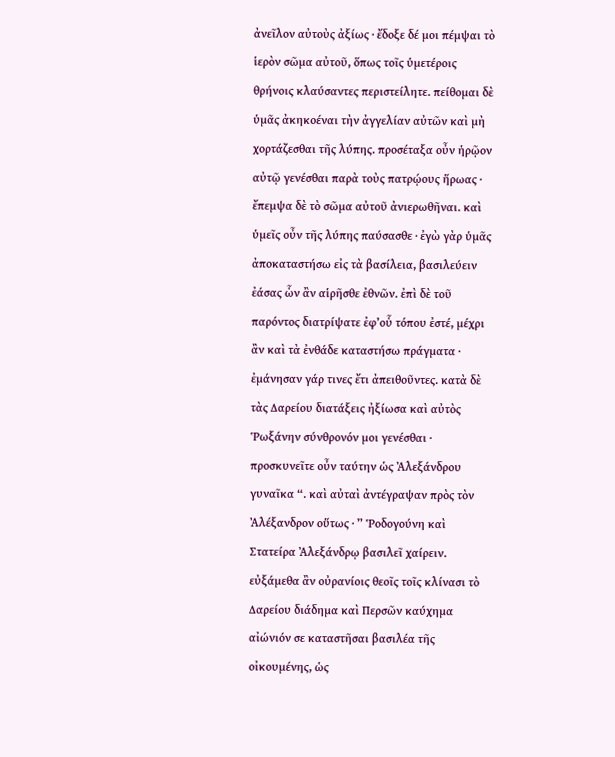ἀνεῖλον αὐτοὺς ἀξίως · ἔδοξε δέ μοι πέμψαι τὸ ἱερὸν σῶμα αὐτοῦ, ὅπως τοῖς ὑμετέροις θρήνοις κλαύσαντες περιστείλητε. πείθομαι δὲ ὑμᾶς ἀκηκοέναι τὴν ἀγγελίαν αὐτῶν καὶ μὴ χορτάζεσθαι τῆς λύπης. προσέταξα οὖν ἡρῷον αὐτῷ γενέσθαι παρὰ τοὺς πατρῴους ἥρωας · ἔπεμψα δὲ τὸ σῶμα αὐτοῦ ἀνιερωθῆναι. καὶ ὑμεῖς οὖν τῆς λύπης παύσασθε · ἐγὼ γὰρ ὑμᾶς ἀποκαταστήσω εἰς τὰ βασίλεια, βασιλεύειν ἐάσας ὧν ἂν αἱρῆσθε ἐθνῶν. ἐπὶ δὲ τοῦ παρόντος διατρίψατε ἐφ’οὗ τόπου ἐστέ, μέχρι ἂν καὶ τὰ ἐνθάδε καταστήσω πράγματα · ἐμάνησαν γάρ τινες ἔτι ἀπειθοῦντες. κατὰ δὲ τὰς Δαρείου διατάξεις ἠξίωσα καὶ αὐτὸς Ῥωξάνην σύνθρονόν μοι γενέσθαι · προσκυνεῖτε οὖν ταύτην ὡς Ἀλεξάνδρου γυναῖκα “. καὶ αὐταὶ ἀντέγραψαν πρὸς τὸν Ἀλέξανδρον οὕτως · ” Ῥοδογούνη καὶ Στατείρα Ἀλεξάνδρῳ βασιλεῖ χαίρειν. εὐξάμεθα ἂν οὐρανίοις θεοῖς τοῖς κλίνασι τὸ Δαρείου διάδημα καὶ Περσῶν καύχημα αἰώνιόν σε καταστῆσαι βασιλέα τῆς οἰκουμένης, ὡς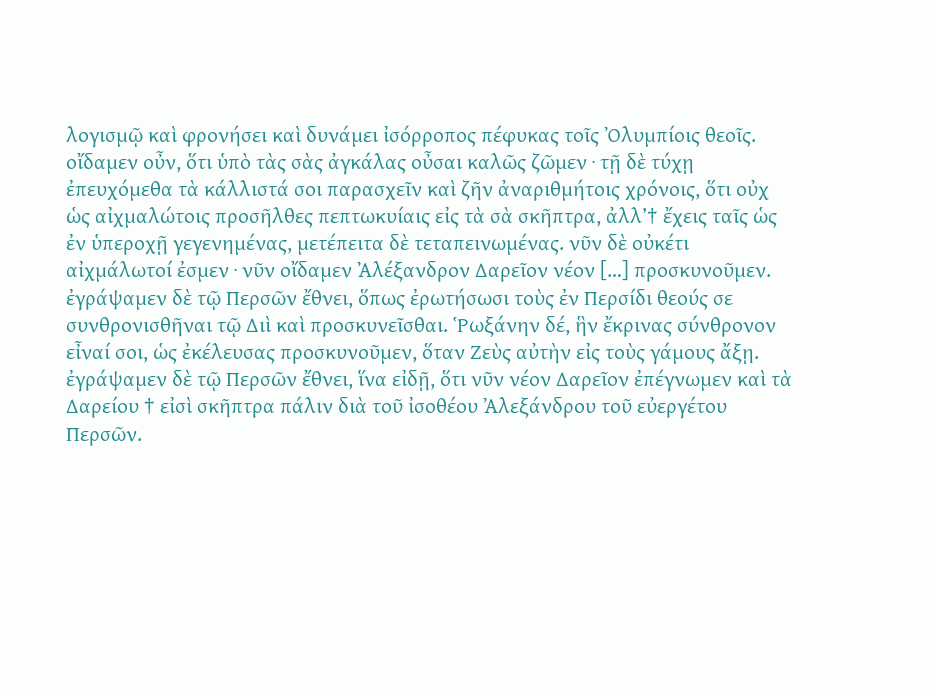λογισμῷ καὶ φρονήσει καὶ δυνάμει ἰσόρροπος πέφυκας τοῖς Ὀλυμπίοις θεοῖς. οἴδαμεν οὖν, ὅτι ὑπὸ τὰς σὰς ἀγκάλας οὖσαι καλῶς ζῶμεν · τῇ δὲ τύχῃ ἐπευχόμεθα τὰ κάλλιστά σοι παρασχεῖν καὶ ζῆν ἀναριθμήτοις χρόνοις, ὅτι οὐχ ὡς αἰχμαλώτοις προσῆλθες πεπτωκυίαις εἰς τὰ σὰ σκῆπτρα, ἀλλ’† ἔχεις ταῖς ὡς ἐν ὑπεροχῇ γεγενημένας, μετέπειτα δὲ τεταπεινωμένας. νῦν δὲ οὐκέτι αἰχμάλωτοί ἐσμεν · νῦν οἴδαμεν Ἀλέξανδρον Δαρεῖον νέον […] προσκυνοῦμεν. ἐγράψαμεν δὲ τῷ Περσῶν ἔθνει, ὅπως ἐρωτήσωσι τοὺς ἐν Περσίδι θεούς σε συνθρονισθῆναι τῷ Διὶ καὶ προσκυνεῖσθαι. Ῥωξάνην δέ, ἣν ἔκρινας σύνθρονον εἶναί σοι, ὡς ἐκέλευσας προσκυνοῦμεν, ὅταν Ζεὺς αὐτὴν εἰς τοὺς γάμους ἄξῃ. ἐγράψαμεν δὲ τῷ Περσῶν ἔθνει, ἵνα εἰδῇ, ὅτι νῦν νέον Δαρεῖον ἐπέγνωμεν καὶ τὰ Δαρείου † εἰσὶ σκῆπτρα πάλιν διὰ τοῦ ἰσοθέου Ἀλεξάνδρου τοῦ εὐεργέτου Περσῶν.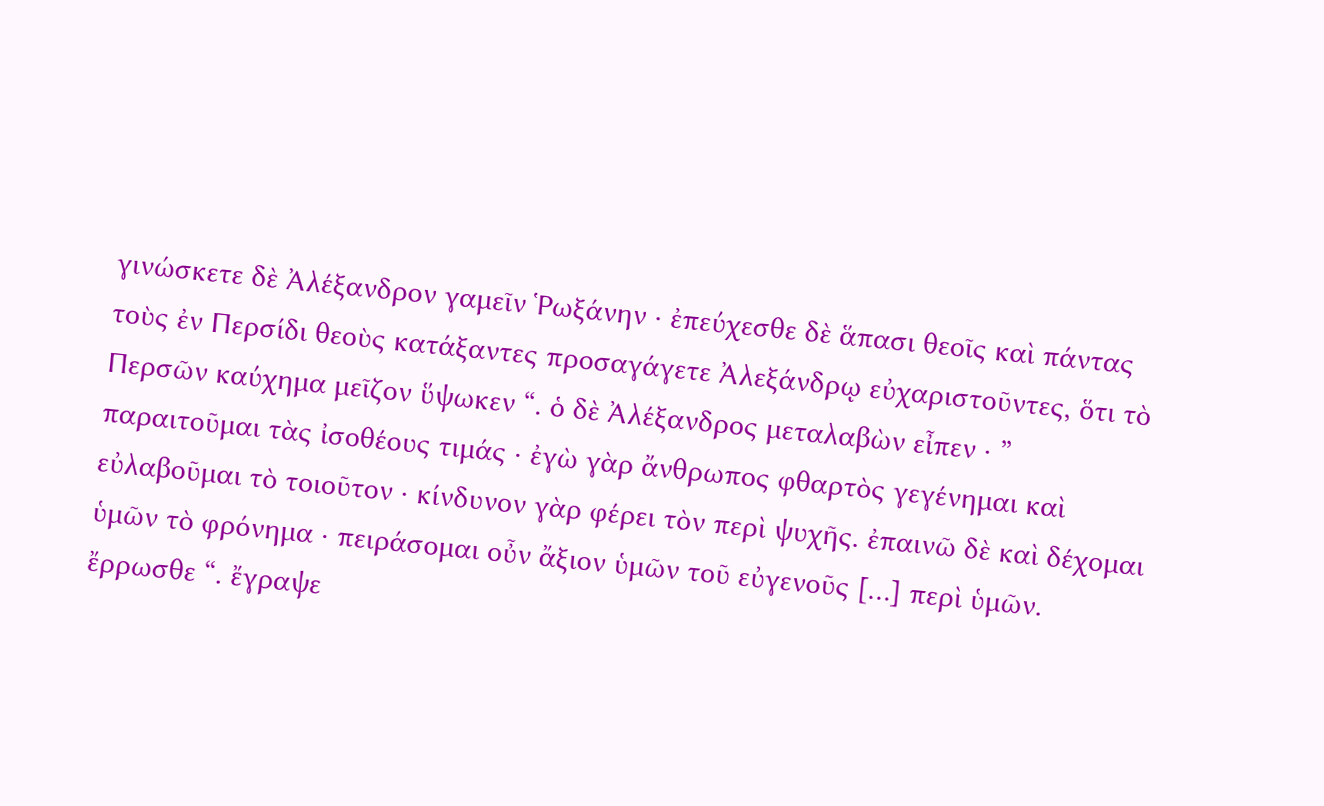γινώσκετε δὲ Ἀλέξανδρον γαμεῖν Ῥωξάνην · ἐπεύχεσθε δὲ ἅπασι θεοῖς καὶ πάντας τοὺς ἐν Περσίδι θεοὺς κατάξαντες προσαγάγετε Ἀλεξάνδρῳ εὐχαριστοῦντες, ὅτι τὸ Περσῶν καύχημα μεῖζον ὕψωκεν “. ὁ δὲ Ἀλέξανδρος μεταλαβὼν εἶπεν · ” παραιτοῦμαι τὰς ἰσοθέους τιμάς · ἐγὼ γὰρ ἄνθρωπος φθαρτὸς γεγένημαι καὶ εὐλαβοῦμαι τὸ τοιοῦτον · κίνδυνον γὰρ φέρει τὸν περὶ ψυχῆς. ἐπαινῶ δὲ καὶ δέχομαι ὑμῶν τὸ φρόνημα · πειράσομαι οὖν ἄξιον ὑμῶν τοῦ εὐγενοῦς […] περὶ ὑμῶν. ἔρρωσθε “. ἔγραψε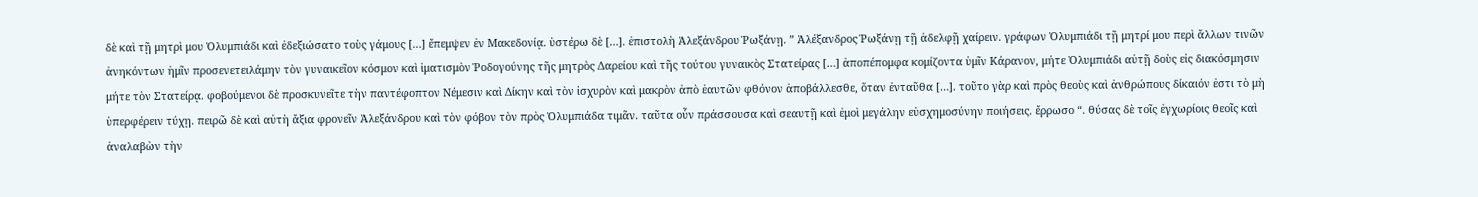δὲ καὶ τῇ μητρὶ μου Ὀλυμπιάδι καὶ ἐδεξιώσατο τοὺς γάμους […] ἔπεμψεν ἐν Μακεδονίᾳ. ὑστέρω δὲ […]. ἐπιστολὴ Ἀλεξάνδρου Ῥωξάνῃ. ” Ἀλέξανδρος Ῥωξάνῃ τῇ ἀδελφῇ χαίρειν. γράφων Ὀλυμπιάδι τῇ μητρί μου περὶ ἄλλων τινῶν ἀνηκόντων ἡμῖν προσενετειλάμην τὸν γυναικεῖον κόσμον καὶ ἱματισμὸν Ῥοδογούνης τῆς μητρὸς Δαρείου καὶ τῆς τούτου γυναικὸς Στατείρας […] ἀποπέπομφα κομίζοντα ὑμῖν Κάρανον, μήτε Ὀλυμπιάδι αὐτῇ δοὺς εἰς διακόσμησιν μήτε τὸν Στατείρᾳ. φοβούμενοι δὲ προσκυνεῖτε τὴν παντέφοπτον Νέμεσιν καὶ Δίκην καὶ τὸν ἰσχυρὸν καὶ μακρὸν ἀπὸ ἑαυτῶν φθόνον ἀποβάλλεσθε, ὅταν ἐνταῦθα […]. τοῦτο γὰρ καὶ πρὸς θεοὺς καὶ ἀνθρώπους δίκαιόν ἐστι τὸ μὴ ὑπερφέρειν τύχῃ. πειρῶ δὲ καὶ αὐτὴ ἄξια φρονεῖν Ἀλεξάνδρου καὶ τὸν φόβον τὸν πρὸς Ὀλυμπιάδα τιμᾶν. ταῦτα οὖν πράσσουσα καὶ σεαυτῇ καὶ ἐμοὶ μεγάλην εὐσχημοσύνην ποιήσεις. ἔρρωσο “. θύσας δὲ τοῖς ἐγχωρίοις θεοῖς καὶ ἀναλαβὼν τὴν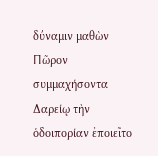δύναμιν μαθὼν Πῶρον συμμαχήσοντα Δαρείῳ τὴν ὁδοιπορίαν ἐποιεῖτο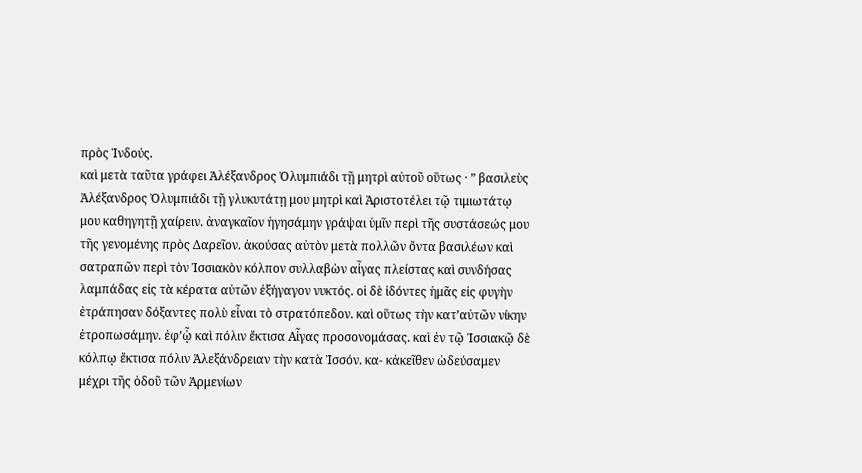πρὸς Ἰνδούς.
καὶ μετὰ ταῦτα γράφει Ἀλέξανδρος Ὀλυμπιάδι τῇ μητρὶ αὐτοῦ οὕτως · ” βασιλεὺς Ἀλέξανδρος Ὀλυμπιάδι τῇ γλυκυτάτῃ μου μητρὶ καὶ Ἀριστοτέλει τῷ τιμιωτάτῳ μου καθηγητῇ χαίρειν. ἀναγκαῖον ἡγησάμην γράψαι ὑμῖν περὶ τῆς συστάσεώς μου τῆς γενομένης πρὸς Δαρεῖον. ἀκούσας αὐτὸν μετὰ πολλῶν ὄντα βασιλέων καὶ σατραπῶν περὶ τὸν Ἰσσιακὸν κόλπον συλλαβὼν αἶγας πλείστας καὶ συνδήσας λαμπάδας εἰς τὰ κέρατα αὐτῶν ἐξήγαγον νυκτός. οἱ δὲ ἰδόντες ἡμᾶς εἰς φυγὴν ἐτράπησαν δόξαντες πολὺ εἶναι τὸ στρατόπεδον. καὶ οὕτως τὴν κατ’αὐτῶν νίκην ἐτροπωσάμην. ἐφ’ᾧ καὶ πόλιν ἔκτισα Αἶγας προσονομάσας. καὶ ἐν τῷ Ἰσσιακῷ δὲ κόλπῳ ἔκτισα πόλιν Ἀλεξάνδρειαν τὴν κατὰ Ἰσσόν. κα- κἀκεῖθεν ὡδεύσαμεν μέχρι τῆς ὁδοῦ τῶν Ἀρμενίων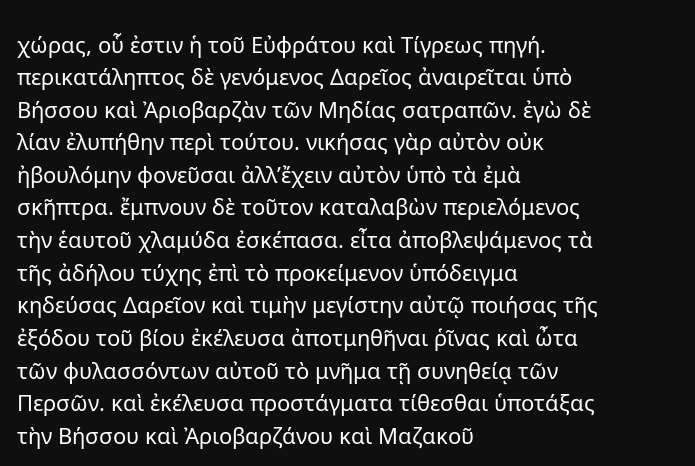χώρας, οὗ ἐστιν ἡ τοῦ Εὐφράτου καὶ Τίγρεως πηγή. περικατάληπτος δὲ γενόμενος Δαρεῖος ἀναιρεῖται ὑπὸ Βήσσου καὶ Ἀριοβαρζὰν τῶν Μηδίας σατραπῶν. ἐγὼ δὲ λίαν ἐλυπήθην περὶ τούτου. νικήσας γὰρ αὐτὸν οὐκ ἠβουλόμην φονεῦσαι ἀλλ’ἔχειν αὐτὸν ὑπὸ τὰ ἐμὰ σκῆπτρα. ἔμπνουν δὲ τοῦτον καταλαβὼν περιελόμενος τὴν ἑαυτοῦ χλαμύδα ἐσκέπασα. εἶτα ἀποβλεψάμενος τὰ τῆς ἀδήλου τύχης ἐπὶ τὸ προκείμενον ὑπόδειγμα κηδεύσας Δαρεῖον καὶ τιμὴν μεγίστην αὐτῷ ποιήσας τῆς ἐξόδου τοῦ βίου ἐκέλευσα ἀποτμηθῆναι ῥῖνας καὶ ὦτα τῶν φυλασσόντων αὐτοῦ τὸ μνῆμα τῇ συνηθείᾳ τῶν Περσῶν. καὶ ἐκέλευσα προστάγματα τίθεσθαι ὑποτάξας τὴν Βήσσου καὶ Ἀριοβαρζάνου καὶ Μαζακοῦ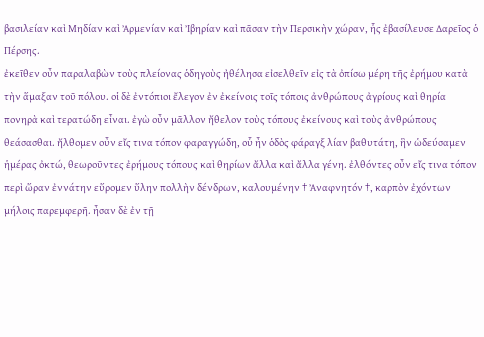βασιλείαν καὶ Μηδίαν καὶ Ἀρμενίαν καὶ Ἰβηρίαν καὶ πᾶσαν τὴν Περσικὴν χώραν, ἧς ἐβασίλευσε Δαρεῖος ὁ Πέρσης.
ἐκεῖθεν οὖν παραλαβὼν τοὺς πλείονας ὁδηγοὺς ἠθέλησα εἰσελθεῖν εἰς τὰ ὀπίσω μέρη τῆς ἐρήμου κατὰ τὴν ἅμαξαν τοῦ πόλου. οἱ δὲ ἐντόπιοι ἔλεγον ἐν ἐκείνοις τοῖς τόποις ἀνθρώπους ἀγρίους καὶ θηρία πονηρὰ καὶ τερατώδη εἶναι. ἐγὼ οὖν μᾶλλον ἤθελον τοὺς τόπους ἐκείνους καὶ τοὺς ἀνθρώπους θεάσασθαι. ἤλθομεν οὖν εἴς τινα τόπον φαραγγώδη, οὗ ἦν ὁδὸς φάραγξ λίαν βαθυτάτη, ἣν ὡδεύσαμεν ἡμέρας ὀκτώ, θεωροῦντες ἐρήμους τόπους καὶ θηρίων ἄλλα καὶ ἄλλα γένη. ἐλθόντες οὖν εἴς τινα τόπον περὶ ὥραν ἐννάτην εὕρομεν ὕλην πολλὴν δένδρων, καλουμένην † Ἀναφνητόν †, καρπὸν ἐχόντων μήλοις παρεμφερῆ. ἦσαν δὲ ἐν τῇ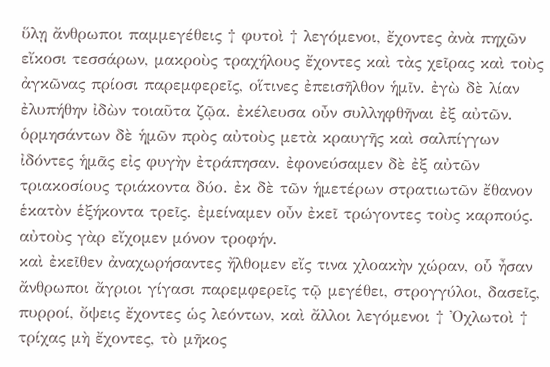ὕλῃ ἄνθρωποι παμμεγέθεις † φυτοὶ † λεγόμενοι, ἔχοντες ἀνὰ πηχῶν εἴκοσι τεσσάρων, μακροὺς τραχήλους ἔχοντες καὶ τὰς χεῖρας καὶ τοὺς ἀγκῶνας πρίοσι παρεμφερεῖς, οἵτινες ἐπεισῆλθον ἡμῖν. ἐγὼ δὲ λίαν ἐλυπήθην ἰδὼν τοιαῦτα ζῷα. ἐκέλευσα οὖν συλληφθῆναι ἐξ αὐτῶν. ὁρμησάντων δὲ ἡμῶν πρὸς αὐτοὺς μετὰ κραυγῆς καὶ σαλπίγγων ἰδόντες ἡμᾶς εἰς φυγὴν ἐτράπησαν. ἐφονεύσαμεν δὲ ἐξ αὐτῶν τριακοσίους τριάκοντα δύο. ἐκ δὲ τῶν ἡμετέρων στρατιωτῶν ἔθανον ἑκατὸν ἑξήκοντα τρεῖς. ἐμείναμεν οὖν ἐκεῖ τρώγοντες τοὺς καρπούς. αὐτοὺς γὰρ εἴχομεν μόνον τροφήν.
καὶ ἐκεῖθεν ἀναχωρήσαντες ἤλθομεν εἴς τινα χλοακὴν χώραν, οὗ ἦσαν ἄνθρωποι ἄγριοι γίγασι παρεμφερεῖς τῷ μεγέθει, στρογγύλοι, δασεῖς, πυρροί, ὄψεις ἔχοντες ὡς λεόντων, καὶ ἄλλοι λεγόμενοι † Ὀχλωτοὶ † τρίχας μὴ ἔχοντες, τὸ μῆκος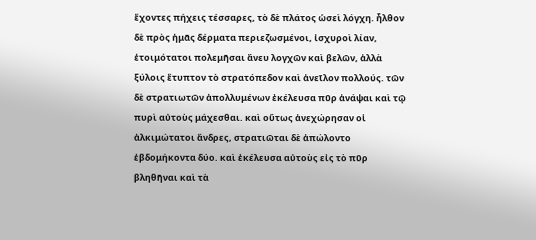ἔχοντες πήχεις τέσσαρες, τὸ δὲ πλάτος ὡσεὶ λόγχη. ἦλθον δὲ πρὸς ἡμᾶς δέρματα περιεζωσμένοι, ἰσχυροὶ λίαν, ἑτοιμότατοι πολεμῆσαι ἄνευ λογχῶν καὶ βελῶν, ἀλλὰ ξύλοις ἔτυπτον τὸ στρατόπεδον καὶ ἀνεῖλον πολλούς. τῶν δὲ στρατιωτῶν ἀπολλυμένων ἐκέλευσα πῦρ ἀνάψαι καὶ τῷ πυρὶ αὐτοὺς μάχεσθαι. καὶ οὕτως ἀνεχώρησαν οἱ ἀλκιμώτατοι ἄνδρες, στρατιῶται δὲ ἀπώλοντο ἑβδομήκοντα δύο. καὶ ἐκέλευσα αὐτοὺς εἰς τὸ πῦρ βληθῆναι καὶ τὰ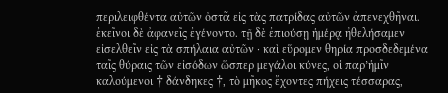περιλειφθέντα αὐτῶν ὀστᾶ εἰς τὰς πατρίδας αὐτῶν ἀπενεχθῆναι. ἐκεῖνοι δὲ ἀφανεῖς ἐγένοντο. τῇ δὲ ἐπιούσῃ ἡμέρᾳ ἠθελήσαμεν εἰσελθεῖν εἰς τὰ σπήλαια αὐτῶν · καὶ εὕρομεν θηρία προσδεδεμένα ταῖς θύραις τῶν εἰσόδων ὥσπερ μεγάλοι κύνες, οἱ παρ’ἡμῖν καλούμενοι † δάνδηκες †, τὸ μῆκος ἔχοντες πήχεις τέσσαρας,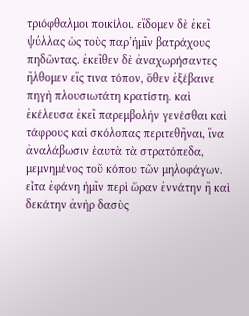τριόφθαλμοι ποικίλοι. εἴδομεν δὲ ἐκεῖ ψύλλας ὡς τοὺς παρ’ἡμῖν βατράχους πηδῶντας. ἐκεῖθεν δὲ ἀναχωρήσαντες ἤλθομεν εἴς τινα τόπον, ὅθεν ἐξέβαινε πηγὴ πλουσιωτάτη κρατίστη. καὶ ἐκέλευσα ἐκεῖ παρεμβολὴν γενέσθαι καὶ τάφρους καὶ σκόλοπας περιτεθῆναι, ἵνα ἀναλάβωσιν ἑαυτὰ τὰ στρατόπεδα, μεμνημένος τοῦ κόπου τῶν μηλοφάγων. εἶτα ἐφάνη ἡμῖν περὶ ὥραν ἐννάτην ἢ καὶ δεκάτην ἀνὴρ δασὺς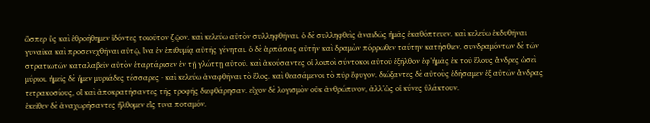ὥσπερ ὗς καὶ ἐθροήθημεν ἰδόντες τοιοῦτον ζῷον. καὶ κελεύω αὐτὸν συλληφθῆναι. ὁ δὲ συλληφθεὶς ἀναιδῶς ἡμᾶς ἐκαθόπτευεν. καὶ κελεύω ἐκδυθῆναι γυναῖκα καὶ προσενεχθῆναι αὐτῷ, ἵνα ἐν ἐπιθυμίᾳ αὐτῆς γένηται. ὁ δὲ ἁρπάσας αὐτὴν καὶ δραμὼν πόρρωθεν ταύτην κατήσθιεν. συνδραμόντων δὲ τῶν στρατιωτῶν καταλαβεῖν αὐτὸν ἐταρτάρισεν ἐν τῇ γλώττῃ αὐτοῦ. καὶ ἀκούσαντες οἱ λοιποὶ σύντοκοι αὐτοῦ ἐξῆλθον ἐφ’ἡμᾶς ἐκ τοῦ ἕλους ἄνδρες ὡσεὶ μύριοι. ἡμεῖς δὲ ἦμεν μυριάδες τέσσαρες · καὶ κελεύω ἀναφθῆναι τὸ ἕλος. καὶ θεασάμενοι τὸ πῦρ ἔφυγον. διώξαντες δὲ αὐτοὺς ἐδήσαμεν ἐξ αὐτῶν ἄνδρας τετρακοσίους, οἳ καὶ ἀποκρατήσαντες τῆς τροφῆς διεφθάρησαν. εἶχον δὲ λογισμὸν οὐκ ἀνθρώπινον, ἀλλ’ὡς οἱ κύνες ὑλάκτουν.
ἐκεῖθεν δὲ ἀναχωρήσαντες ἤλθομεν εἴς τινα ποταμόν.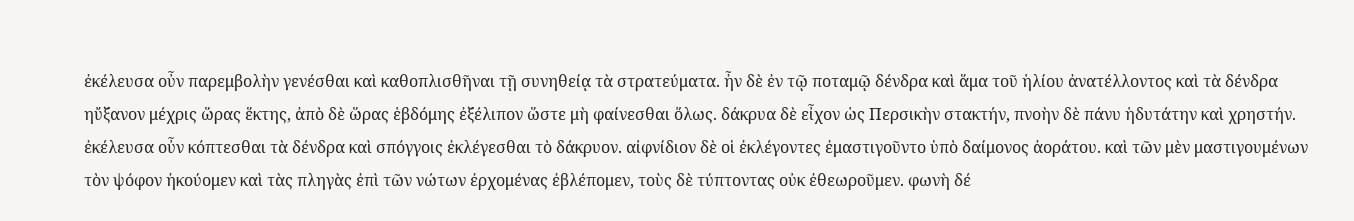ἐκέλευσα οὖν παρεμβολὴν γενέσθαι καὶ καθοπλισθῆναι τῇ συνηθείᾳ τὰ στρατεύματα. ἦν δὲ ἐν τῷ ποταμῷ δένδρα καὶ ἅμα τοῦ ἡλίου ἀνατέλλοντος καὶ τὰ δένδρα ηὔξανον μέχρις ὥρας ἕκτης, ἀπὸ δὲ ὥρας ἑβδόμης ἐξέλιπον ὥστε μὴ φαίνεσθαι ὅλως. δάκρυα δὲ εἶχον ὡς Περσικὴν στακτήν, πνοὴν δὲ πάνυ ἡδυτάτην καὶ χρηστήν. ἐκέλευσα οὖν κόπτεσθαι τὰ δένδρα καὶ σπόγγοις ἐκλέγεσθαι τὸ δάκρυον. αἰφνίδιον δὲ οἱ ἐκλέγοντες ἐμαστιγοῦντο ὑπὸ δαίμονος ἀοράτου. καὶ τῶν μὲν μαστιγουμένων τὸν ψόφον ἠκούομεν καὶ τὰς πληγὰς ἐπὶ τῶν νώτων ἐρχομένας ἐβλέπομεν, τοὺς δὲ τύπτοντας οὐκ ἐθεωροῦμεν. φωνὴ δέ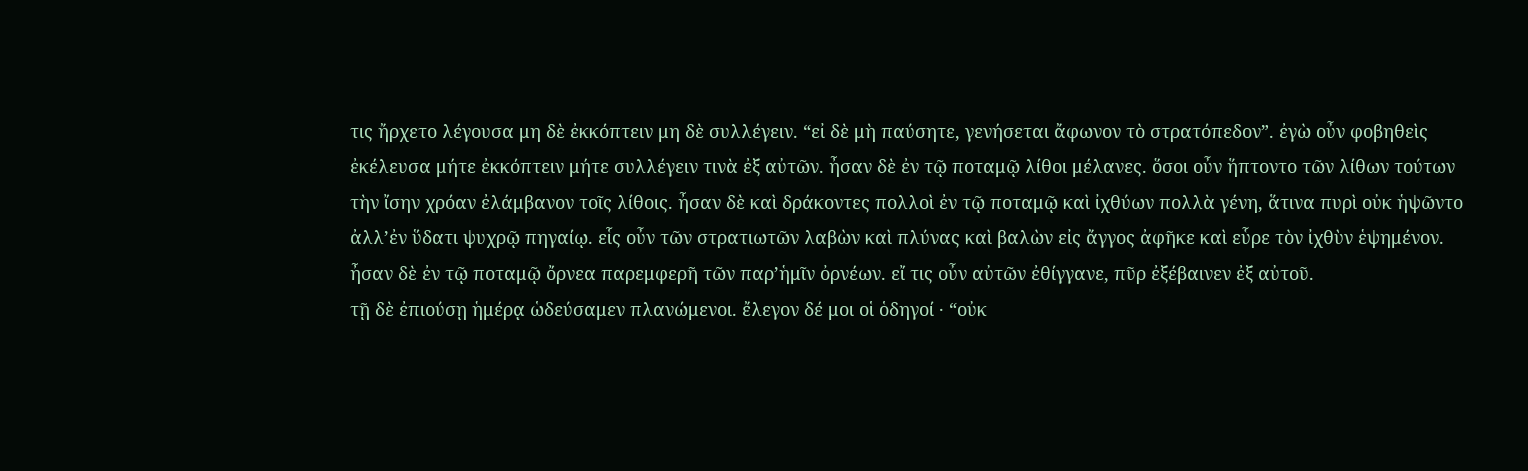τις ἤρχετο λέγουσα μη δὲ ἐκκόπτειν μη δὲ συλλέγειν. “εἰ δὲ μὴ παύσητε, γενήσεται ἄφωνον τὸ στρατόπεδον”. ἐγὼ οὖν φοβηθεὶς ἐκέλευσα μήτε ἐκκόπτειν μήτε συλλέγειν τινὰ ἐξ αὐτῶν. ἦσαν δὲ ἐν τῷ ποταμῷ λίθοι μέλανες. ὅσοι οὖν ἥπτοντο τῶν λίθων τούτων τὴν ἴσην χρόαν ἐλάμβανον τοῖς λίθοις. ἦσαν δὲ καὶ δράκοντες πολλοὶ ἐν τῷ ποταμῷ καὶ ἰχθύων πολλὰ γένη, ἅτινα πυρὶ οὐκ ἡψῶντο ἀλλ’ἐν ὕδατι ψυχρῷ πηγαίῳ. εἷς οὖν τῶν στρατιωτῶν λαβὼν καὶ πλύνας καὶ βαλὼν εἰς ἄγγος ἀφῆκε καὶ εὗρε τὸν ἰχθὺν ἑψημένον. ἦσαν δὲ ἐν τῷ ποταμῷ ὄρνεα παρεμφερῆ τῶν παρ’ἡμῖν ὀρνέων. εἴ τις οὖν αὐτῶν ἐθίγγανε, πῦρ ἐξέβαινεν ἐξ αὐτοῦ.
τῇ δὲ ἐπιούσῃ ἡμέρᾳ ὡδεύσαμεν πλανώμενοι. ἔλεγον δέ μοι οἱ ὁδηγοί · “οὐκ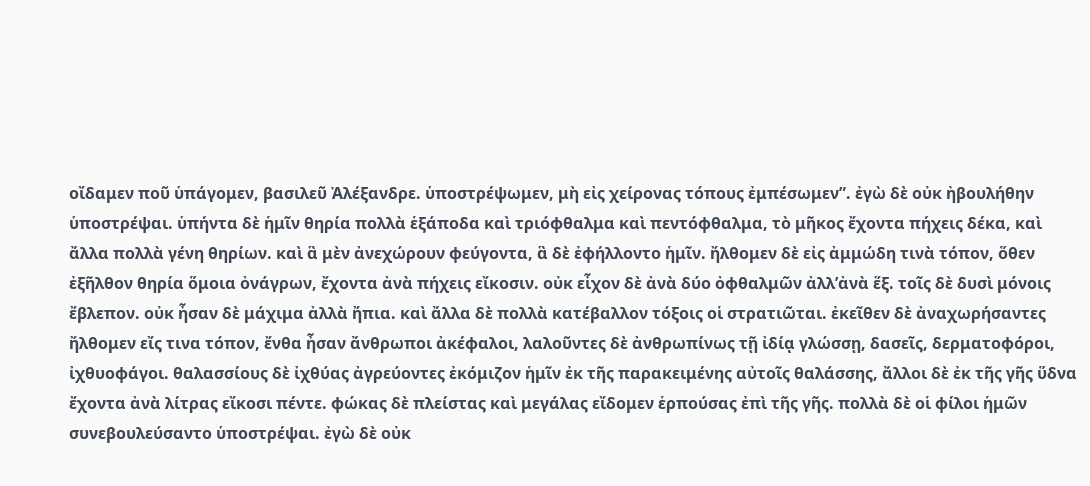οἴδαμεν ποῦ ὑπάγομεν, βασιλεῦ Ἀλέξανδρε. ὑποστρέψωμεν, μὴ εἰς χείρονας τόπους ἐμπέσωμεν”. ἐγὼ δὲ οὐκ ἠβουλήθην ὑποστρέψαι. ὑπήντα δὲ ἡμῖν θηρία πολλὰ ἑξάποδα καὶ τριόφθαλμα καὶ πεντόφθαλμα, τὸ μῆκος ἔχοντα πήχεις δέκα, καὶ ἄλλα πολλὰ γένη θηρίων. καὶ ἃ μὲν ἀνεχώρουν φεύγοντα, ἃ δὲ ἐφήλλοντο ἡμῖν. ἤλθομεν δὲ εἰς ἀμμώδη τινὰ τόπον, ὅθεν ἐξῆλθον θηρία ὅμοια ὀνάγρων, ἔχοντα ἀνὰ πήχεις εἴκοσιν. οὐκ εἶχον δὲ ἀνὰ δύο ὀφθαλμῶν ἀλλ’ἀνὰ ἕξ. τοῖς δὲ δυσὶ μόνοις ἔβλεπον. οὐκ ἦσαν δὲ μάχιμα ἀλλὰ ἤπια. καὶ ἄλλα δὲ πολλὰ κατέβαλλον τόξοις οἱ στρατιῶται. ἐκεῖθεν δὲ ἀναχωρήσαντες ἤλθομεν εἴς τινα τόπον, ἔνθα ἦσαν ἄνθρωποι ἀκέφαλοι, λαλοῦντες δὲ ἀνθρωπίνως τῇ ἰδίᾳ γλώσσῃ, δασεῖς, δερματοφόροι, ἰχθυοφάγοι. θαλασσίους δὲ ἰχθύας ἀγρεύοντες ἐκόμιζον ἡμῖν ἐκ τῆς παρακειμένης αὐτοῖς θαλάσσης, ἄλλοι δὲ ἐκ τῆς γῆς ὕδνα ἔχοντα ἀνὰ λίτρας εἴκοσι πέντε. φώκας δὲ πλείστας καὶ μεγάλας εἴδομεν ἑρπούσας ἐπὶ τῆς γῆς. πολλὰ δὲ οἱ φίλοι ἡμῶν συνεβουλεύσαντο ὑποστρέψαι. ἐγὼ δὲ οὐκ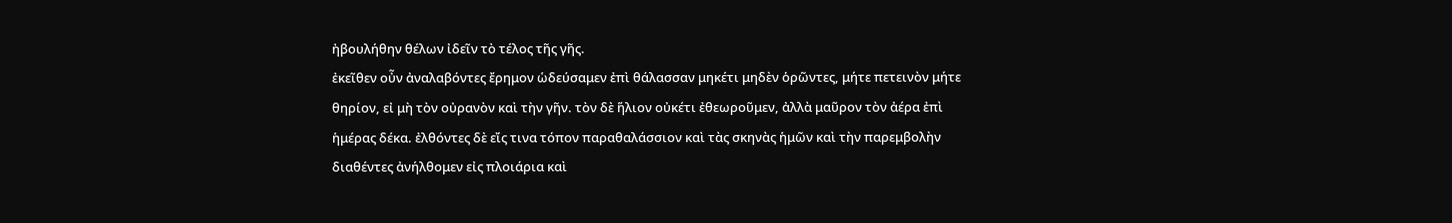ἠβουλήθην θέλων ἰδεῖν τὸ τέλος τῆς γῆς.
ἐκεῖθεν οὖν ἀναλαβόντες ἔρημον ὡδεύσαμεν ἐπὶ θάλασσαν μηκέτι μηδὲν ὁρῶντες, μήτε πετεινὸν μήτε θηρίον, εἰ μὴ τὸν οὐρανὸν καὶ τὴν γῆν. τὸν δὲ ἥλιον οὐκέτι ἐθεωροῦμεν, ἀλλὰ μαῦρον τὸν ἀέρα ἐπὶ ἡμέρας δέκα. ἐλθόντες δὲ εἴς τινα τόπον παραθαλάσσιον καὶ τὰς σκηνὰς ἡμῶν καὶ τὴν παρεμβολὴν διαθέντες ἀνήλθομεν εἰς πλοιάρια καὶ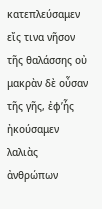κατεπλεύσαμεν εἴς τινα νῆσον τῆς θαλάσσης οὐ μακρὰν δὲ οὖσαν τῆς γῆς, ἐφ’ἧς ἠκούσαμεν λαλιὰς ἀνθρώπων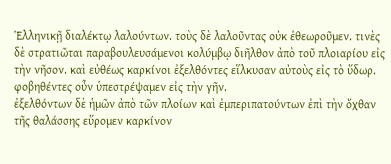Ἑλληνικῇ διαλέκτῳ λαλούντων. τοὺς δὲ λαλοῦντας οὐκ ἐθεωροῦμεν. τινὲς δὲ στρατιῶται παραβουλευσάμενοι κολύμβῳ διῆλθον ἀπὸ τοῦ πλοιαρίου εἰς τὴν νῆσον. καὶ εὐθέως καρκίνοι ἐξελθόντες εἵλκυσαν αὐτοὺς εἰς τὸ ὕδωρ. φοβηθέντες οὖν ὑπεστρέψαμεν εἰς τὴν γῆν.
ἐξελθόντων δὲ ἡμῶν ἀπὸ τῶν πλοίων καὶ ἐμπεριπατούντων ἐπὶ τὴν ὄχθαν τῆς θαλάσσης εὕρομεν καρκίνον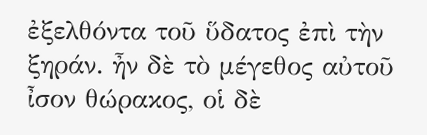ἐξελθόντα τοῦ ὕδατος ἐπὶ τὴν ξηράν. ἦν δὲ τὸ μέγεθος αὐτοῦ ἶσον θώρακος, οἱ δὲ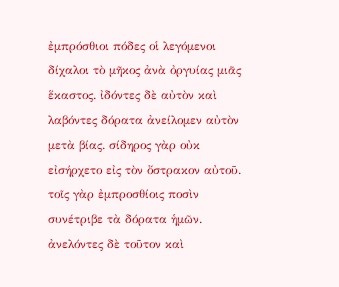ἐμπρόσθιοι πόδες οἱ λεγόμενοι δίχαλοι τὸ μῆκος ἀνὰ ὀργυίας μιᾶς ἕκαστος. ἰδόντες δὲ αὐτὸν καὶ λαβόντες δόρατα ἀνείλομεν αὐτὸν μετὰ βίας. σίδηρος γὰρ οὐκ εἰσήρχετο εἰς τὸν ὄστρακον αὐτοῦ. τοῖς γὰρ ἐμπροσθίοις ποσὶν συνέτριβε τὰ δόρατα ἡμῶν. ἀνελόντες δὲ τοῦτον καὶ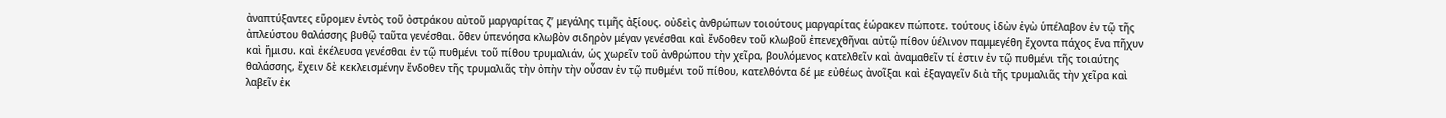ἀναπτύξαντες εὕρομεν ἐντὸς τοῦ ὀστράκου αὐτοῦ μαργαρίτας ζʹ μεγάλης τιμῆς ἀξίους. οὐδεὶς ἀνθρώπων τοιούτους μαργαρίτας ἑώρακεν πώποτε. τούτους ἰδὼν ἐγὼ ὑπέλαβον ἐν τῷ τῆς ἀπλεύστου θαλάσσης βυθῷ ταῦτα γενέσθαι. ὅθεν ὑπενόησα κλωβὸν σιδηρὸν μέγαν γενέσθαι καὶ ἔνδοθεν τοῦ κλωβοῦ ἐπενεχθῆναι αὐτῷ πίθον ὑέλινον παμμεγέθη ἔχοντα πάχος ἕνα πῆχυν καὶ ἥμισυ. καὶ ἐκέλευσα γενέσθαι ἐν τῷ πυθμένι τοῦ πίθου τρυμαλιάν, ὡς χωρεῖν τοῦ ἀνθρώπου τὴν χεῖρα, βουλόμενος κατελθεῖν καὶ ἀναμαθεῖν τί ἐστιν ἐν τῷ πυθμένι τῆς τοιαύτης θαλάσσης, ἔχειν δὲ κεκλεισμένην ἔνδοθεν τῆς τρυμαλιᾶς τὴν ὀπὴν τὴν οὖσαν ἐν τῷ πυθμένι τοῦ πίθου, κατελθόντα δέ με εὐθέως ἀνοῖξαι καὶ ἐξαγαγεῖν διὰ τῆς τρυμαλιᾶς τὴν χεῖρα καὶ λαβεῖν ἐκ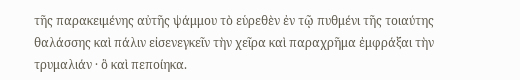τῆς παρακειμένης αὐτῆς ψάμμου τὸ εὑρεθὲν ἐν τῷ πυθμένι τῆς τοιαύτης θαλάσσης καὶ πάλιν εἰσενεγκεῖν τὴν χεῖρα καὶ παραχρῆμα ἐμφράξαι τὴν τρυμαλιάν · ὃ καὶ πεποίηκα.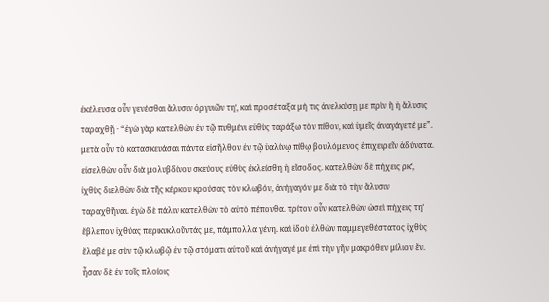ἐκέλευσα οὖν γενέσθαι ἅλυσιν ὀργυιῶν τηʹ, καὶ προσέταξα μή τις ἀνελκύσῃ με πρὶν ἢ ἡ ἅλυσις ταραχθῇ · “ἐγὼ γὰρ κατελθὼν ἐν τῷ πυθμένι εὐθὺς ταράξω τὸν πίθον, καὶ ὑμεῖς ἀναγάγετέ με”. μετὰ οὖν τὸ κατασκευάσαι πάντα εἰσῆλθον ἐν τῷ ὑαλίνῳ πίθῳ βουλόμενος ἐπιχειρεῖν ἀδύνατα. εἰσελθὼν οὖν διὰ μολυβδίνου σκεύους εὐθὺς ἐκλείσθη ἡ εἴσοδος. κατελθὼν δὲ πήχεις ρκʹ, ἰχθὺς διελθὼν διὰ τῆς κέρκου κρούσας τὸν κλωβόν, ἀνήγαγόν με διὰ τὸ τὴν ἅλυσιν ταραχθῆναι. ἐγὼ δὲ πάλιν κατελθὼν τὸ αὐτὸ πέπονθα. τρίτον οὖν κατελθὼν ὡσεὶ πήχεις τηʹ ἔβλεπον ἰχθύας περικυκλοῦντάς με, πάμπολλα γένη. καὶ ἰδοὺ ἐλθὼν παμμεγεθέστατος ἰχθὺς ἔλαβέ με σὺν τῷ κλωβῷ ἐν τῷ στόματι αὐτοῦ καὶ ἀνήγαγέ με ἐπὶ τὴν γῆν μακρόθεν μίλιον ἕν. ἦσαν δὲ ἐν τοῖς πλοίοις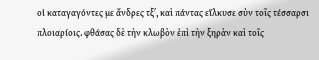οἱ καταγαγόντες με ἄνδρες τξʹ, καὶ πάντας εἵλκυσε σὺν τοῖς τέσσαρσι πλοιαρίοις. φθάσας δὲ τὴν κλωβὸν ἐπὶ τὴν ξηρὰν καὶ τοῖς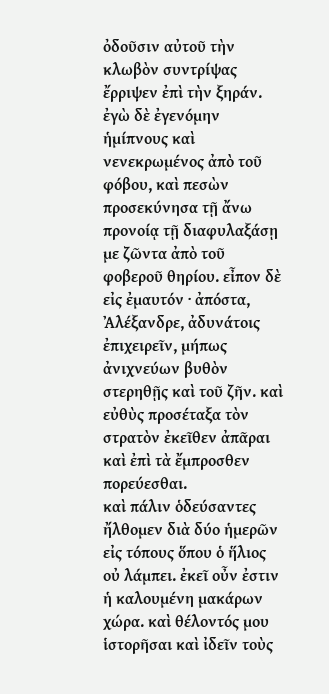ὀδοῦσιν αὐτοῦ τὴν κλωβὸν συντρίψας ἔρριψεν ἐπὶ τὴν ξηράν. ἐγὼ δὲ ἐγενόμην ἡμίπνους καὶ νενεκρωμένος ἀπὸ τοῦ φόβου, καὶ πεσὼν προσεκύνησα τῇ ἄνω προνοίᾳ τῇ διαφυλαξάσῃ με ζῶντα ἀπὸ τοῦ φοβεροῦ θηρίου. εἶπον δὲ εἰς ἐμαυτόν · ἀπόστα, Ἀλέξανδρε, ἀδυνάτοις ἐπιχειρεῖν, μήπως ἀνιχνεύων βυθὸν στερηθῇς καὶ τοῦ ζῆν. καὶ εὐθὺς προσέταξα τὸν στρατὸν ἐκεῖθεν ἀπᾶραι καὶ ἐπὶ τὰ ἔμπροσθεν πορεύεσθαι.
καὶ πάλιν ὁδεύσαντες ἤλθομεν διὰ δύο ἡμερῶν εἰς τόπους ὅπου ὁ ἥλιος οὐ λάμπει. ἐκεῖ οὖν ἐστιν ἡ καλουμένη μακάρων χώρα. καὶ θέλοντός μου ἱστορῆσαι καὶ ἰδεῖν τοὺς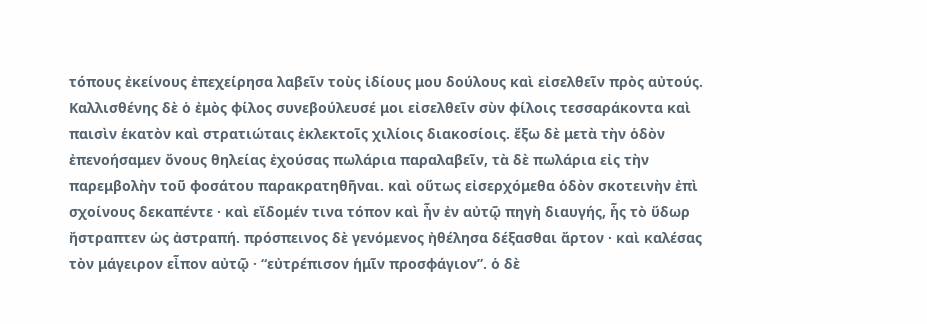τόπους ἐκείνους ἐπεχείρησα λαβεῖν τοὺς ἰδίους μου δούλους καὶ εἰσελθεῖν πρὸς αὐτούς. Καλλισθένης δὲ ὁ ἐμὸς φίλος συνεβούλευσέ μοι εἰσελθεῖν σὺν φίλοις τεσσαράκοντα καὶ παισὶν ἑκατὸν καὶ στρατιώταις ἐκλεκτοῖς χιλίοις διακοσίοις. ἔξω δὲ μετὰ τὴν ὁδὸν ἐπενοήσαμεν ὄνους θηλείας ἐχούσας πωλάρια παραλαβεῖν, τὰ δὲ πωλάρια εἰς τὴν παρεμβολὴν τοῦ φοσάτου παρακρατηθῆναι. καὶ οὕτως εἰσερχόμεθα ὁδὸν σκοτεινὴν ἐπὶ σχοίνους δεκαπέντε · καὶ εἴδομέν τινα τόπον καὶ ἦν ἐν αὐτῷ πηγὴ διαυγής, ἧς τὸ ὕδωρ ἤστραπτεν ὡς ἀστραπή. πρόσπεινος δὲ γενόμενος ἠθέλησα δέξασθαι ἄρτον · καὶ καλέσας τὸν μάγειρον εἶπον αὐτῷ · “εὐτρέπισον ἡμῖν προσφάγιον”. ὁ δὲ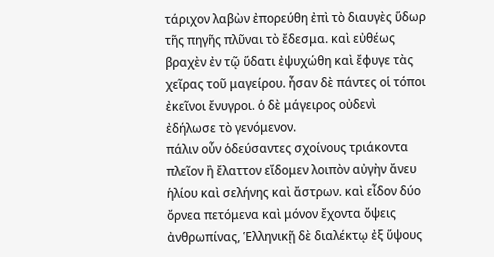τάριχον λαβὼν ἐπορεύθη ἐπὶ τὸ διαυγὲς ὕδωρ τῆς πηγῆς πλῦναι τὸ ἔδεσμα. καὶ εὐθέως βραχὲν ἐν τῷ ὕδατι ἐψυχώθη καὶ ἔφυγε τὰς χεῖρας τοῦ μαγείρου. ἦσαν δὲ πάντες οἱ τόποι ἐκεῖνοι ἔνυγροι. ὁ δὲ μάγειρος οὐδενὶ ἐδήλωσε τὸ γενόμενον.
πάλιν οὖν ὁδεύσαντες σχοίνους τριάκοντα πλεῖον ἢ ἔλαττον εἴδομεν λοιπὸν αὐγὴν ἄνευ ἡλίου καὶ σελήνης καὶ ἄστρων. καὶ εἶδον δύο ὄρνεα πετόμενα καὶ μόνον ἔχοντα ὄψεις ἀνθρωπίνας, Ἑλληνικῇ δὲ διαλέκτῳ ἐξ ὕψους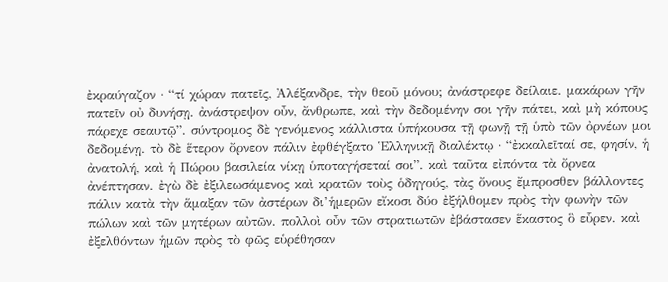ἐκραύγαζον · “τί χώραν πατεῖς, Ἀλέξανδρε, τὴν θεοῦ μόνου; ἀνάστρεφε δείλαιε. μακάρων γῆν πατεῖν οὐ δυνήσῃ. ἀνάστρεψον οὖν, ἄνθρωπε, καὶ τὴν δεδομένην σοι γῆν πάτει, καὶ μὴ κόπους πάρεχε σεαυτῷ”. σύντρομος δὲ γενόμενος κάλλιστα ὑπήκουσα τῇ φωνῇ τῇ ὑπὸ τῶν ὀρνέων μοι δεδομένῃ. τὸ δὲ ἕτερον ὄρνεον πάλιν ἐφθέγξατο Ἑλληνικῇ διαλέκτῳ · “ἐκκαλεῖταί σε, φησίν, ἡ ἀνατολή, καὶ ἡ Πώρου βασιλεία νίκῃ ὑποταγήσεταί σοι”. καὶ ταῦτα εἰπόντα τὰ ὄρνεα ἀνέπτησαν. ἐγὼ δὲ ἐξιλεωσάμενος καὶ κρατῶν τοὺς ὁδηγούς, τὰς ὄνους ἔμπροσθεν βάλλοντες πάλιν κατὰ τὴν ἅμαξαν τῶν ἀστέρων δι’ἡμερῶν εἴκοσι δύο ἐξήλθομεν πρὸς τὴν φωνὴν τῶν πώλων καὶ τῶν μητέρων αὐτῶν. πολλοὶ οὖν τῶν στρατιωτῶν ἐβάστασεν ἕκαστος ὃ εὗρεν. καὶ ἐξελθόντων ἡμῶν πρὸς τὸ φῶς εὑρέθησαν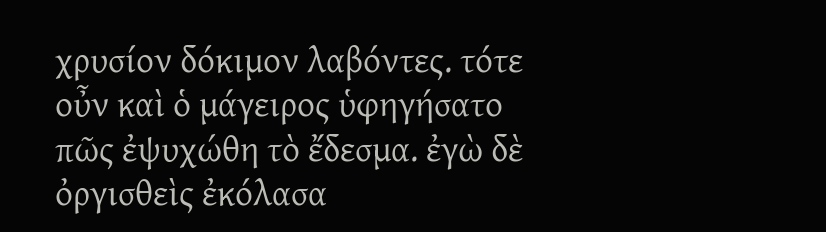χρυσίον δόκιμον λαβόντες. τότε οὖν καὶ ὁ μάγειρος ὑφηγήσατο πῶς ἐψυχώθη τὸ ἔδεσμα. ἐγὼ δὲ ὀργισθεὶς ἐκόλασα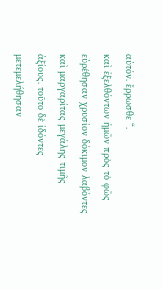αὐτόν. ἔρρωσθε “.
καὶ ἐξελθόντων ἡμῶν πρὸς τὸ φῶς εὑρέθησαν χρυσίον δόκιμον λαβόντες καὶ μαργαρίτας μεγάλης τιμῆς ἀξίους. τοῦτο δὲ ἰδόντες μετεμελήθησαν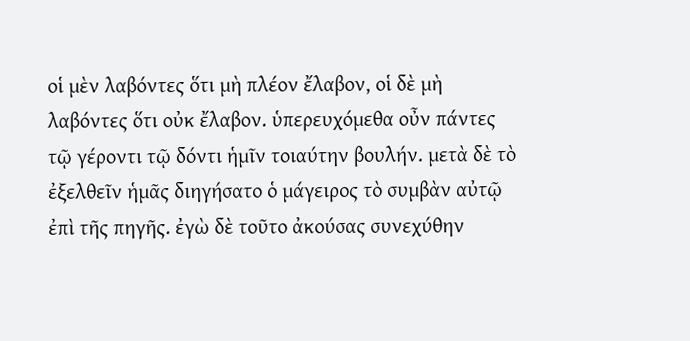οἱ μὲν λαβόντες ὅτι μὴ πλέον ἔλαβον, οἱ δὲ μὴ λαβόντες ὅτι οὐκ ἔλαβον. ὑπερευχόμεθα οὖν πάντες τῷ γέροντι τῷ δόντι ἡμῖν τοιαύτην βουλήν. μετὰ δὲ τὸ ἐξελθεῖν ἡμᾶς διηγήσατο ὁ μάγειρος τὸ συμβὰν αὐτῷ ἐπὶ τῆς πηγῆς. ἐγὼ δὲ τοῦτο ἀκούσας συνεχύθην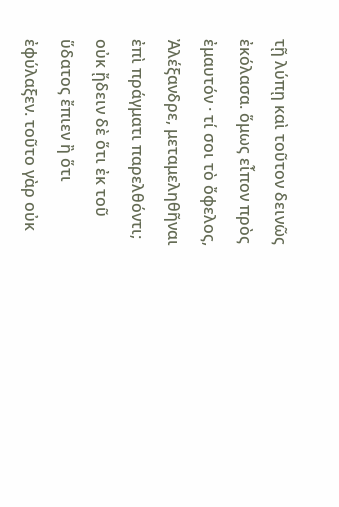τῇ λύπῃ καὶ τοῦτον δεινῶς ἐκόλασα. ὅμως εἶπον πρὸς ἐμαυτόν · τί σοι τὸ ὄφελος, Ἀλέξανδρε, μεταμεληθῆναι ἐπὶ πράγματι παρελθόντι; οὐκ ᾔδειν δὲ ὅτι ἐκ τοῦ ὕδατος ἔπιεν ἢ ὅτι ἐφύλαξεν. τοῦτο γὰρ οὐκ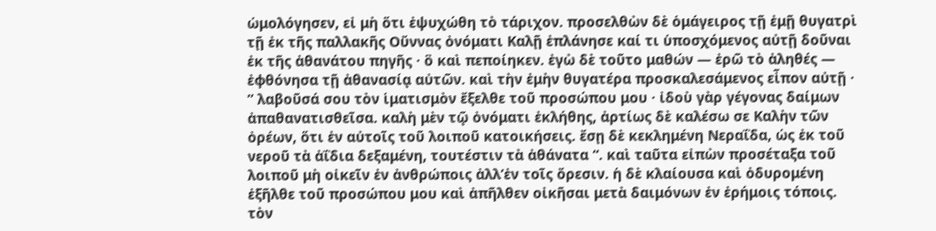ὡμολόγησεν, εἰ μὴ ὅτι ἐψυχώθη τὸ τάριχον. προσελθὼν δὲ ὁμάγειρος τῇ ἐμῇ θυγατρὶ τῇ ἐκ τῆς παλλακῆς Οὔννας ὀνόματι Καλῇ ἐπλάνησε καί τι ὑποσχόμενος αὐτῇ δοῦναι ἐκ τῆς ἀθανάτου πηγῆς · ὃ καὶ πεποίηκεν. ἐγὼ δὲ τοῦτο μαθών — ἐρῶ τὸ ἀληθές — ἐφθόνησα τῇ ἀθανασίᾳ αὐτῶν. καὶ τὴν ἐμὴν θυγατέρα προσκαλεσάμενος εἶπον αὐτῇ · ” λαβοῦσά σου τὸν ἱματισμὸν ἔξελθε τοῦ προσώπου μου · ἰδοὺ γὰρ γέγονας δαίμων ἀπαθανατισθεῖσα. καλὴ μὲν τῷ ὀνόματι ἐκλήθης, ἀρτίως δὲ καλέσω σε Καλὴν τῶν ὀρέων, ὅτι ἐν αὐτοῖς τοῦ λοιποῦ κατοικήσεις. ἔσῃ δὲ κεκλημένη Νεραΐδα, ὡς ἐκ τοῦ νεροῦ τὰ ἀΐδια δεξαμένη, τουτέστιν τὰ ἀθάνατα “. καὶ ταῦτα εἰπὼν προσέταξα τοῦ λοιποῦ μὴ οἰκεῖν ἐν ἀνθρώποις ἀλλ’ἐν τοῖς ὄρεσιν. ἡ δὲ κλαίουσα καὶ ὀδυρομένη ἐξῆλθε τοῦ προσώπου μου καὶ ἀπῆλθεν οἰκῆσαι μετὰ δαιμόνων ἐν ἐρήμοις τόποις. τὸν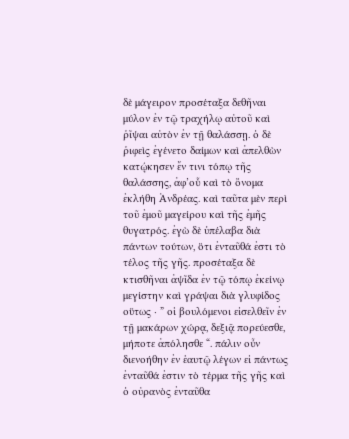δὲ μάγειρον προσέταξα δεθῆναι μύλον ἐν τῷ τραχήλῳ αὐτοῦ καὶ ῥῖψαι αὐτὸν ἐν τῇ θαλάσσῃ. ὁ δὲ ῥιφεὶς ἐγένετο δαίμων καὶ ἀπελθὼν κατῴκησεν ἔν τινι τόπῳ τῆς θαλάσσης, ἀφ’οὗ καὶ τὸ ὄνομα ἐκλήθη Ἀνδρέας. καὶ ταῦτα μὲν περὶ τοῦ ἐμοῦ μαγείρου καὶ τῆς ἐμῆς θυγατρός. ἐγὼ δὲ ὑπέλαβα διὰ πάντων τούτων, ὅτι ἐνταῦθά ἐστι τὸ τέλος τῆς γῆς. προσέταξα δὲ κτισθῆναι ἀψῖδα ἐν τῷ τόπῳ ἐκείνῳ μεγίστην καὶ γράψαι διὰ γλυφίδος οὕτως · ” οἱ βουλόμενοι εἰσελθεῖν ἐν τῇ μακάρων χώρᾳ, δεξιᾷ πορεύεσθε, μήποτε ἀπόλησθε “. πάλιν οὖν διενοήθην ἐν ἑαυτῷ λέγων εἰ πάντως ἐνταῦθά ἐστιν τὸ τέρμα τῆς γῆς καὶ ὁ οὐρανὸς ἐνταῦθα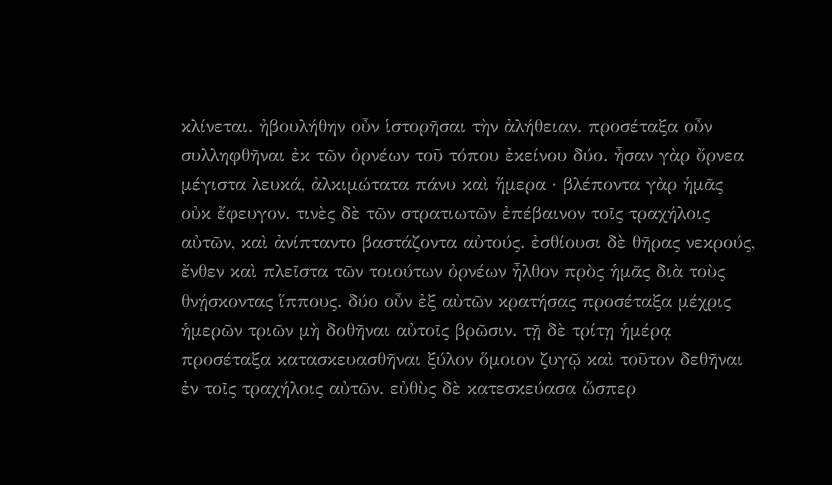κλίνεται. ἠβουλήθην οὖν ἱστορῆσαι τὴν ἀλήθειαν. προσέταξα οὖν συλληφθῆναι ἐκ τῶν ὀρνέων τοῦ τόπου ἐκείνου δύο. ἦσαν γὰρ ὄρνεα μέγιστα λευκά, ἀλκιμώτατα πάνυ καὶ ἥμερα · βλέποντα γὰρ ἡμᾶς οὐκ ἔφευγον. τινὲς δὲ τῶν στρατιωτῶν ἐπέβαινον τοῖς τραχήλοις αὐτῶν, καὶ ἀνίπταντο βαστάζοντα αὐτούς. ἐσθίουσι δὲ θῆρας νεκρούς, ἔνθεν καὶ πλεῖστα τῶν τοιούτων ὀρνέων ἦλθον πρὸς ἡμᾶς διὰ τοὺς θνῄσκοντας ἵππους. δύο οὖν ἐξ αὐτῶν κρατήσας προσέταξα μέχρις ἡμερῶν τριῶν μὴ δοθῆναι αὐτοῖς βρῶσιν. τῇ δὲ τρίτῃ ἡμέρᾳ προσέταξα κατασκευασθῆναι ξύλον ὅμοιον ζυγῷ καὶ τοῦτον δεθῆναι ἐν τοῖς τραχήλοις αὐτῶν. εὐθὺς δὲ κατεσκεύασα ὥσπερ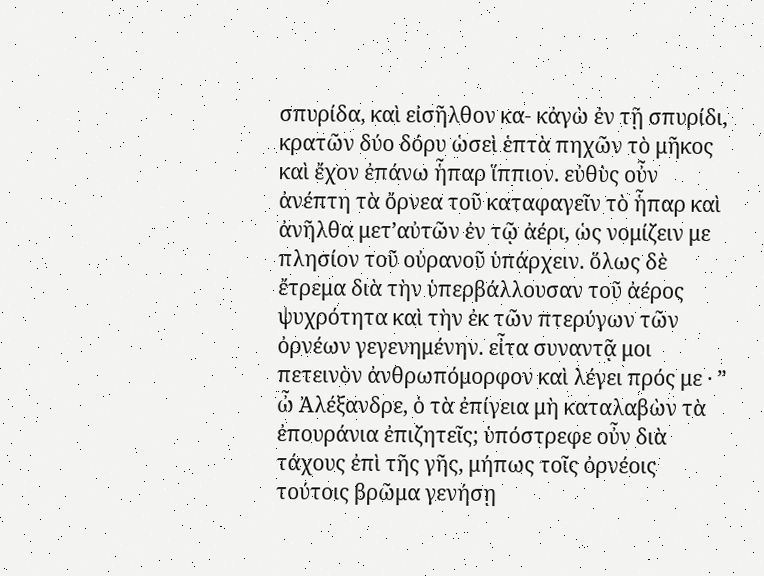σπυρίδα, καὶ εἰσῆλθον κα- κἀγὼ ἐν τῇ σπυρίδι, κρατῶν δύο δόρυ ὡσεὶ ἑπτὰ πηχῶν τὸ μῆκος καὶ ἔχον ἐπάνω ἧπαρ ἵππιον. εὐθὺς οὖν ἀνέπτη τὰ ὄρνεα τοῦ καταφαγεῖν τὸ ἧπαρ καὶ ἀνῆλθα μετ’αὐτῶν ἐν τῷ ἀέρι, ὡς νομίζειν με πλησίον τοῦ οὐρανοῦ ὑπάρχειν. ὅλως δὲ ἔτρεμα διὰ τὴν ὑπερβάλλουσαν τοῦ ἀέρος ψυχρότητα καὶ τὴν ἐκ τῶν πτερύγων τῶν ὀρνέων γεγενημένην. εἶτα συναντᾷ μοι πετεινὸν ἀνθρωπόμορφον καὶ λέγει πρός με · ” ὦ Ἀλέξανδρε, ὁ τὰ ἐπίγεια μὴ καταλαβὼν τὰ ἐπουράνια ἐπιζητεῖς; ὑπόστρεφε οὖν διὰ τάχους ἐπὶ τῆς γῆς, μήπως τοῖς ὀρνέοις τούτοις βρῶμα γενήσῃ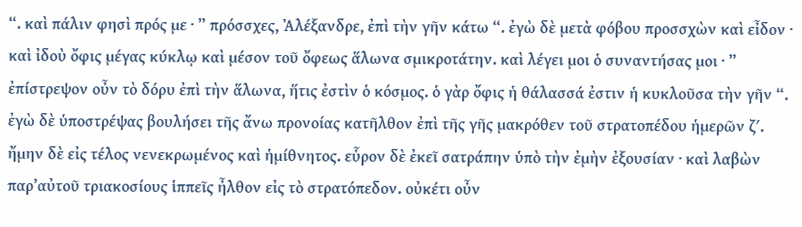“. καὶ πάλιν φησὶ πρός με · ” πρόσσχες, Ἀλέξανδρε, ἐπὶ τὴν γῆν κάτω “. ἐγὼ δὲ μετὰ φόβου προσσχὼν καὶ εἶδον · καὶ ἰδοὺ ὄφις μέγας κύκλῳ καὶ μέσον τοῦ ὄφεως ἅλωνα σμικροτάτην. καὶ λέγει μοι ὁ συναντήσας μοι · ” ἐπίστρεψον οὖν τὸ δόρυ ἐπὶ τὴν ἅλωνα, ἥτις ἐστὶν ὁ κόσμος. ὁ γὰρ ὄφις ἡ θάλασσά ἐστιν ἡ κυκλοῦσα τὴν γῆν “. ἐγὼ δὲ ὑποστρέψας βουλήσει τῆς ἄνω προνοίας κατῆλθον ἐπὶ τῆς γῆς μακρόθεν τοῦ στρατοπέδου ἡμερῶν ζʹ. ἤμην δὲ εἰς τέλος νενεκρωμένος καὶ ἡμίθνητος. εὗρον δὲ ἐκεῖ σατράπην ὑπὸ τὴν ἐμὴν ἐξουσίαν · καὶ λαβὼν παρ’αὐτοῦ τριακοσίους ἱππεῖς ἦλθον εἰς τὸ στρατόπεδον. οὐκέτι οὖν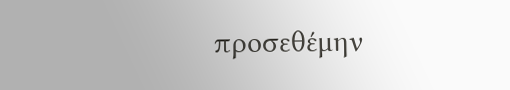προσεθέμην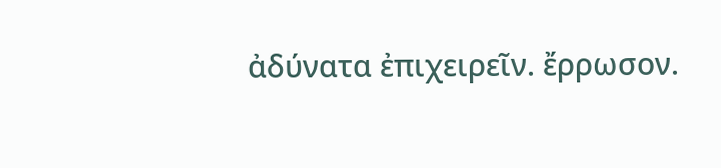ἀδύνατα ἐπιχειρεῖν. ἔρρωσον.